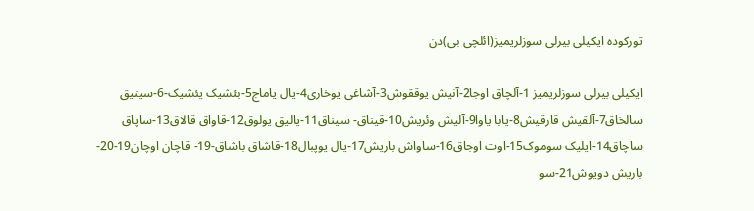تورکوده ایکیلی بیرلی سوزلریمیز(ائلچی بی)دن

ایکیلی بیرلی سوزلریمیز 1-آلچاق اوجا2-آنیش یوققوش3-آشاغی یوخاری4-یال یاماج5-بئشیک یئشیک-6-سینیق سالخاق7-آلقیش قارقیش8-یابا یاوا9-آلیش وئریش10-قیناق- سیناق11-یالیق یولوق12-قاواق قالاق13-ساپاق ساچاق14-ایلیک سوموک15-اوت اوجاق16-ساواش باریش17-یال یوپبال18-قاشاق باشاق-19- قاچان اوچان19-20-باریش دویوش21-سو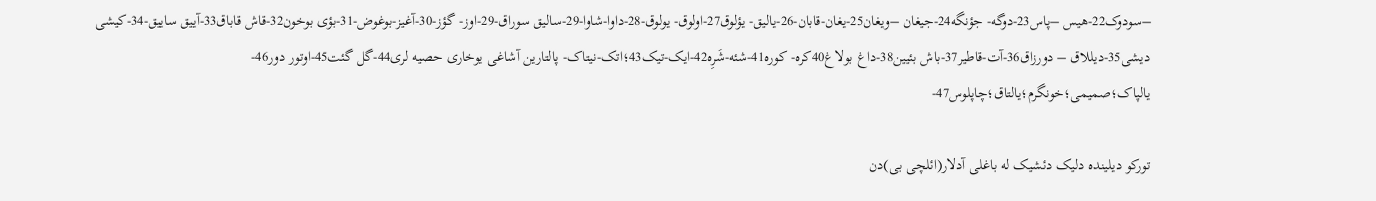–سودوک22-هیس –پاس23-دوگه- جؤنگه24-جیغان –ویغان25-یغان-قابان-26-یالیق- یؤلوق27-اولوق- یولوق-28-داوا-شاوا-29-سالیق سوراق-29-اوز- گؤز-30-آغیز-بوغوض-31-بؤی بوخون32-قاش قاباق33-آییق ساییق-34-کیشی دیشی35-دیللاق – دورزاق36-آت-قاطیر37-باش بئیین38-داغ بولاغ40کره- کوره41-شئه-شَرِه42-ایک-تیک43؛اتک-نیتاک- پالتارین آشاغی یوخاری حصیه لری44-گل گئت45-اوتور دور46- یالپاک؛صمیمی؛خونگرم؛یالتاق؛چاپلوس47-

تورکو دیلینده دلیک دئشیک له باغلی آدلار(ائلچی بی)دن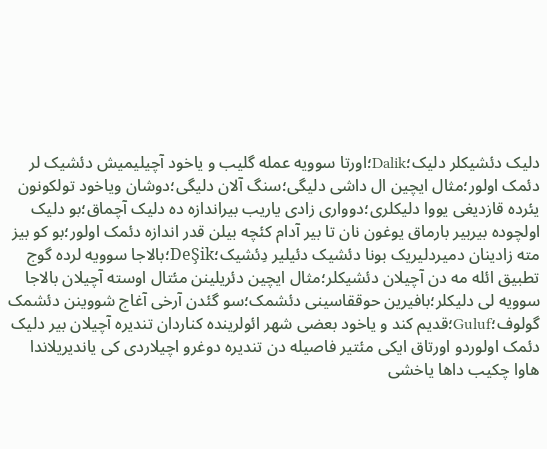دلیک دئشیکلر دلیک؛Dalik؛اورتا سوویه عمله گلیب و یاخود آچیلیمیش دئشیک لر دئمک اولور؛مثال ایچین ال داشی دلیگی؛سنگ آلان دلیگی؛دوشان ویاخود تولکونون یئرده قازدیغی یووا دلیکلری؛دوواری زادی یاریب بیراندازه ده دلیک آچماق؛بو دلیک اولچوده بیربیر بارماق یوغون نان تا بیر آدام کئچه بیلن قدر اندازه دئمک اولور؛بو کو بیز مته زادینان دمیردلیریک بونا دئشیک دئیلیر دِئشیک؛DeŞik؛بالاجا سوویه لرده گوج تطبیق ائله مه دن آچیلان دئشیکلر؛مثال ایچین دئریلینن مئتال اوسته آچیلان بالاجا سوویه لی دلیکلر؛بافیرین حوققاسینی دئشمک؛سو گئدن آرخی آغاج شووینن دئشمک گولوف؛Guluf؛قدیم کند و یاخود بعضی شهر ائولرینده کناردان تندیره آچیلان بیر دلیک دئمک اولوردو اورتاق ایکی مئتیر فاصیله دن تندیره دوغرو اچیلاردی کی یاندیریلاندا هاوا چکیب داها یاخشی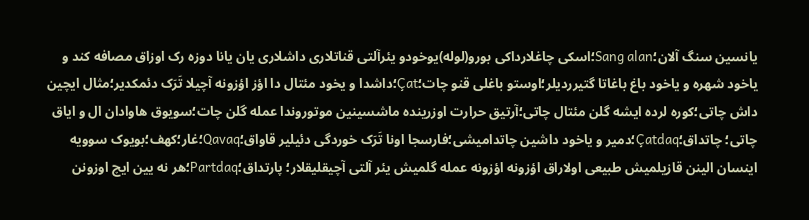یانسین سنگ آلان؛Sang alan؛اسکی چاغلارداکی بورو(لوله)یوخودو یئرآلتی قناتلاری داشلاری یان یانا دوزه رک اوزاق مصافه کند و یاخود شهره و یاخود باغ باغاتا گتیرردیلر؛اوستو باغلی قنو چات؛Çat؛داشدا و یخود مئتال دا اؤز اؤزونه آچیلا تَرَک دئمکدیر؛مثال ایچین داش چاتی؛کوره لرده ایشه گلن مئتال چاتی؛آرتیق حرارت اوزرینده ماشسینین موتوروندا عمله گلن چات؛سویوق هاوادان ال و ایاق چاتی؛ چاتداق؛Çatdaq؛دمیر و یاخود داشین چاتدامیشی؛فارسجا اونا تَرَک خوردگی دئیلیر قاواق؛Qavaq؛غار؛کهف؛بویوک سوویه اینسان الینن قازیلمیش طبیعی اولاراق اؤزونه اؤزونه عمله گلمیش یئر آلتی آچیقلیقلار؛ پارتداق؛Partdaq؛هر نه یین ایچ اوزونن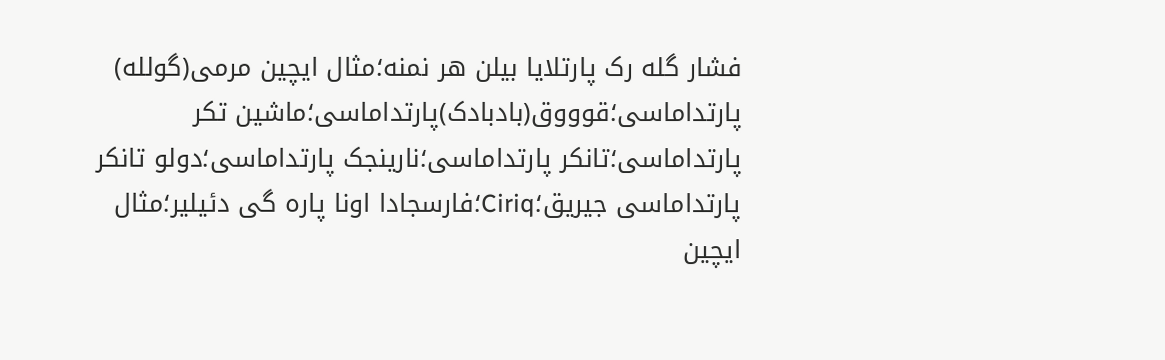فشار گله رک پارتلایا بیلن هر نمنه؛مثال ایچین مرمی(گولله) پارتداماسی؛قوووق(بادبادک)پارتداماسی؛ماشین تکر پارتداماسی؛تانکر پارتداماسی؛نارینجک پارتداماسی؛دولو تانکر پارتداماسی جیریق؛Ciriq؛فارسجادا اونا پاره گی دئیلیر؛مثال ایچین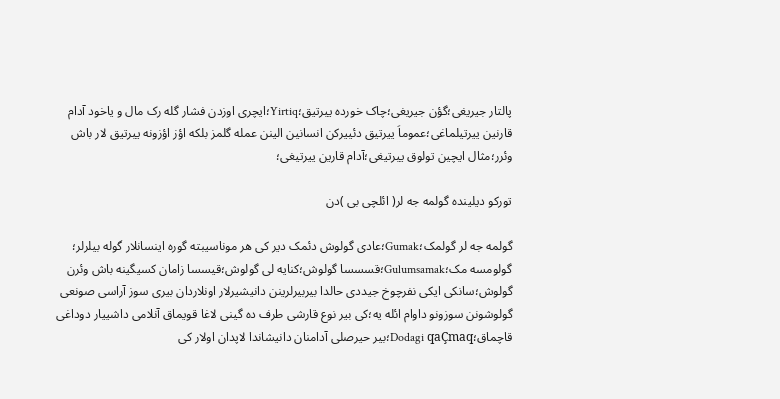پالتار جیریغی؛گؤن جیریغی؛چاک خورده ییرتیق؛Yirtiq؛ایچری اوزدن فشار گله رک مال و یاخود آدام قارنین ییرتیلماغی؛عموماَ ییرتیق دئییرکن انسانین الینن عمله گلمز بلکه اؤز اؤزونه ییرتیق لار باش وئرر؛مثال ایچین تولوق ییرتیغی؛آدام قارین ییرتیغی؛

تورکو دیلینده گولمه جه لر( ائلچی بی )دن

گولمه جه لر گولمک؛Gumak؛عادی گولوش دئمک دیر کی هر موناسیبته گوره اینسانلار گوله بیلرلر؛ گولومسه مک؛Gulumsamak؛قسسسا گولوش؛کنایه لی گولوش؛قیسسا زامان کسیگینه باش وئرن گولوش؛سانکی ایکی نفرچوخ جیددی حالدا بیربیرلرینن دانیشیرلار اونلاردان بیری سوز آراسی صونعی گولوشونن سوزونو داوام ائله یه؛کی بیر نوع قارشی طرف ده گینی لاغا قویماق آنلامی داشییار دوداغی قاچماق؛Dodagi qaÇmaq؛بیر حیرصلی آدامنان دانیشاندا لاپدان اولار کی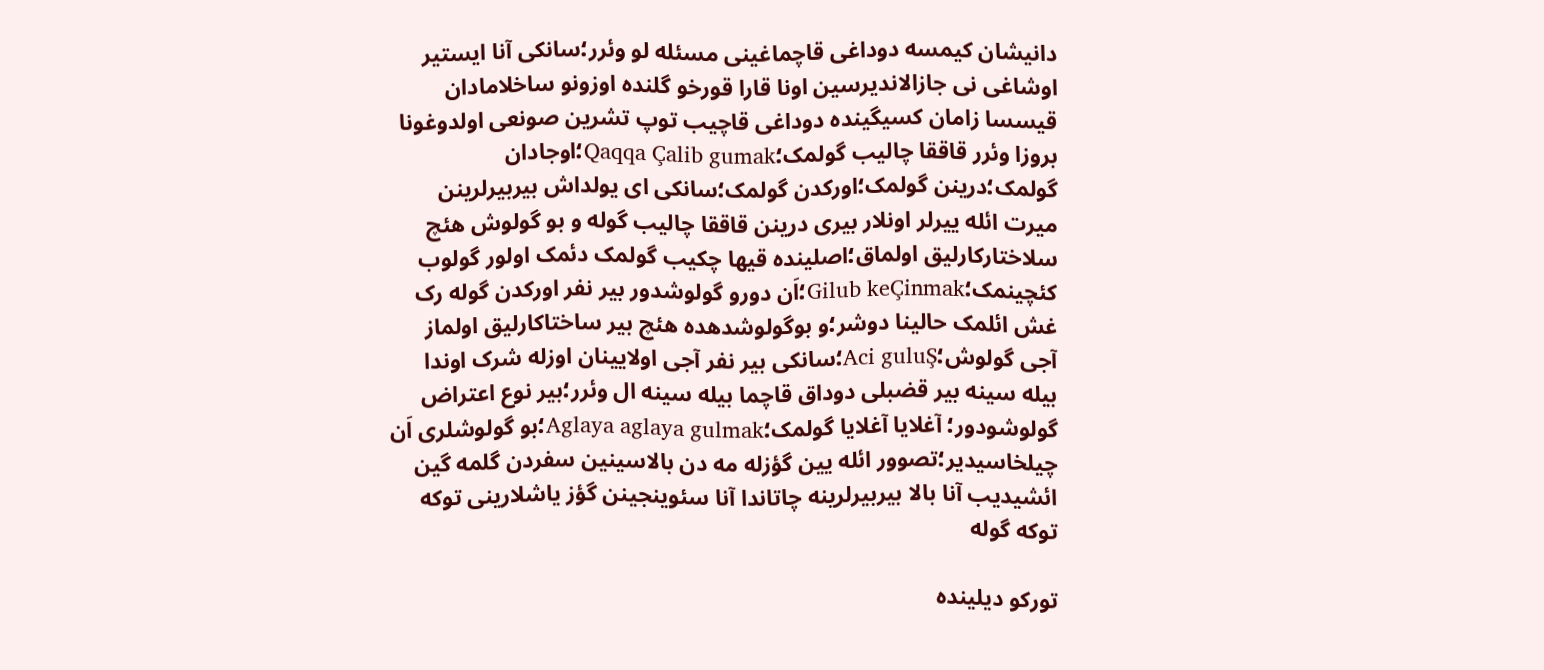دانیشان کیمسه دوداغی قاچماغینی مسئله لو وئرر؛سانکی آنا ایستیر اوشاغی نی جازالاندیرسین اونا قارا قورخو گلنده اوزونو ساخلامادان قیسسا زامان کسیگینده دوداغی قاچیب توپ تشرین صونعی اولدوغونا بروزا وئرر قاققا چالیب گولمک؛Qaqqa Çalib gumak؛اوجادان گولمک؛درینن گولمک؛اورکدن گولمک؛سانکی ای یولداش بیربیرلرینن میرت ائله ییرلر اونلار بیری درینن قاققا چالیب گوله و بو گولوش هئچ سلاختارکارلیق اولماق؛اصلینده قیها چکیب گولمک دئمک اولور گولوب کئچینمک؛Gilub keÇinmak؛اَن دورو گولوشدور بیر نفر اورکدن گوله رک غش ائلمک حالینا دوشر؛و بوگولوشدهده هئچ بیر ساختاکارلیق اولماز آجی گولوش؛Aci guluŞ؛سانکی بیر نفر آجی اولایینان اوزله شرک اوندا بیله سینه بیر قضبلی دوداق قاچما بیله سینه ال وئرر؛بیر نوع اعتراض گولوشودور؛ آغلایا آغلایا گولمک؛Aglaya aglaya gulmak؛بو گولوشلری اَن چیلخاسیدیر؛تصوور ائله یین گؤزله مه دن بالاسینین سفردن گلمه گین ائشیدیب آنا بالا بیربیرلرینه چاتاندا آنا سئوینجینن گؤز یاشلارینی توکه توکه گوله

تورکو دیلینده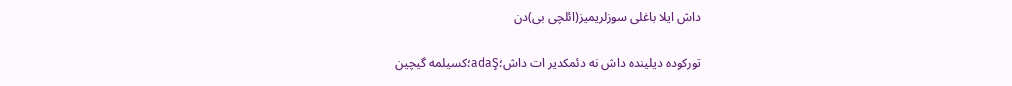داش ایلا باغلی سوزلریمیز(ائلچی بی)دن

تورکوده دیلینده داش نه دئمکدیر ات داش؛adaŞ؛کسیلمه گیچین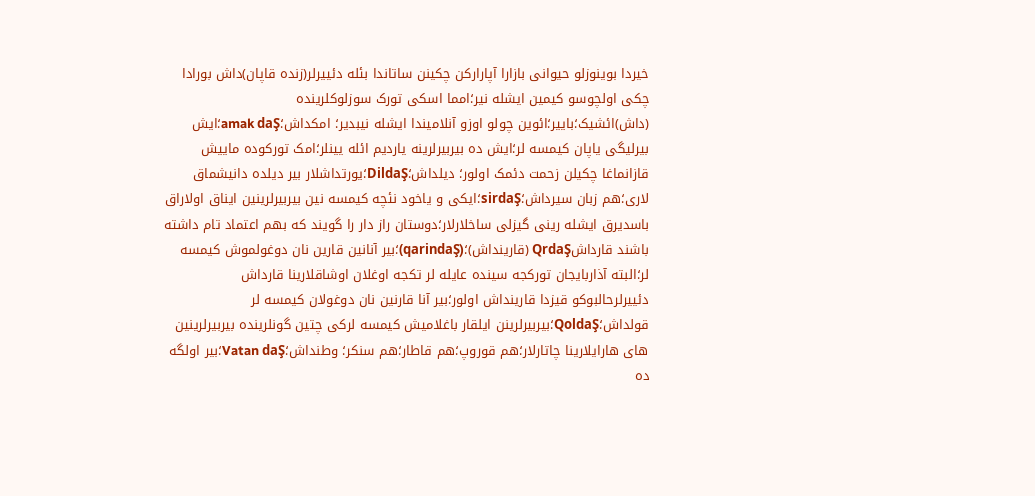خیردا بوینوزلو حیوانی بازارا آپارارکن چکینن ساتاندا بئله دئییرلر(زنده قاپان)داش بورادا چکی اولچوسو کیمین ایشله نیر؛امما اسکی تورک سوزلوکلرینده (داش)ائشیک؛باییر؛ائوین چولو اوزو آنلامیندا ایشله نیبدیر؛ امکداش؛amak daŞ؛ایش بیرلیگی یاپان کیمسه لر؛ایش ده بیربیرلرینه یاردیم ائله یینلر؛امک تورکوده ماییش قازانماغا چکیلن زحمت دئمک اولور؛ دیلداش؛DildaŞ؛یورتداشلار بیر دیلده دانیشماق لاری؛هم زبان سیرداش؛sirdaŞ؛ایکی و یاخود نئچه کیمسه نین بیربیرلرینین ایناق اولاراق باسدیرق ایشله رینی گیزلی ساخلارلار؛دوستان راز دار را گویند که بهم اعتماد تام داشته باشند قارداشQrdaŞ (قارینداش)؛(qarindaŞ)؛بیر آنانین قارین نان دوغولموش کیمسه لر؛البته آذاربایجان تورکجه سینده عایله لر تکجه اوغلان اوشاقلارینا قارداش دئییرلرحالبوکو قیزدا قارینداش اولور؛بیر آنا قارنین نان دوغولان کیمسه لر قولداش؛QoldaŞ؛بیربیرلرینن ایلقار باغلامیش کیمسه لرکی چتین گونلرینده بیربیرلرینین های هارایلارینا چاتارلار؛هم قوروپ؛هم قاطار؛هم سنکر؛ وطنداش؛Vatan daŞ؛بیر اولگه ده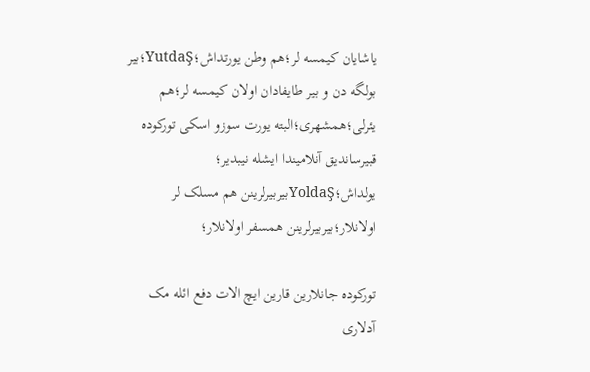یاشایان کیمسه لر؛هم وطن یورتداش؛YutdaŞ؛بیر بولگه دن و بیر طایفادان اولان کیمسه لر؛هم یئرلی؛همشهری؛البته یورت سوزو اسکی تورکوده قبیرساندیق آنلامیندا ایشله نیبدیر؛ یولداش؛YoldaŞبیربیرلرینن هم مسلک لر اولانلار؛بیربیرلرینن همسفر اولانلار؛

تورکوده جانلارین قارین ایچ الات دفع ائله مک آدلاری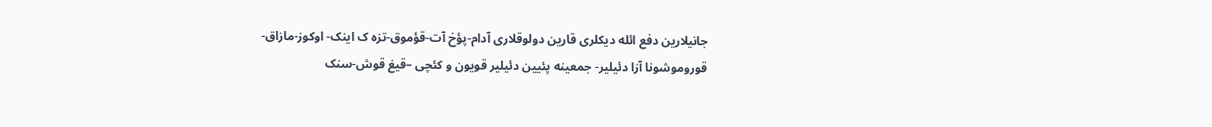جانیلارین دفع ائله دیکلری قارین دولوقلاری آدام-پؤخ آت-قؤموق-تزه ک اینک- اوکوز-مازاق- قوروموشونا آزا دئیلیر- جمعینه پئیین دئیلیر قویون و کئچی –قیغ قوش-سنک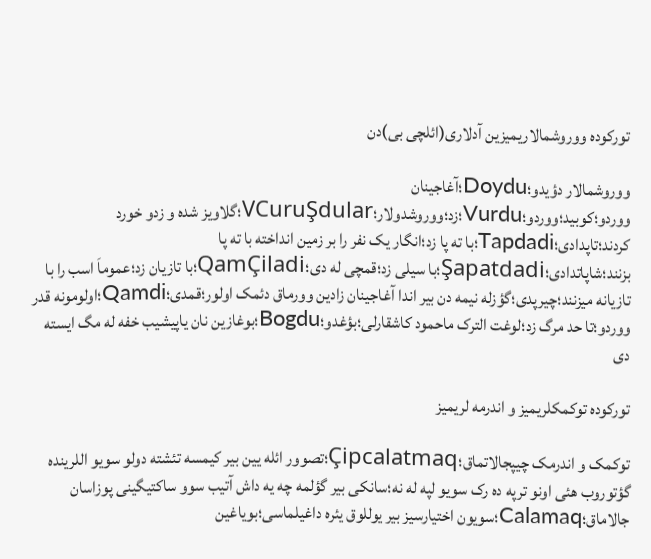تورکوده ووروشمالاریمیزین آدلاری(ائلچی بی)دن

ووروشمالار دؤیدو؛Doydu؛آغاجینان ووردو؛کوبید؛ووردو؛Vurdu؛زد؛ووروشدولار؛VCuruŞdular؛گلاویز شده و زدو خورد کردند؛تاپدادی؛Tapdadi؛با ته پا زد؛انگار یک نفر را بر زمین انداخته با ته پا بزنند؛شاپاتدادی؛Şapatdadi؛با سیلی زد؛قمچی له دی؛QamÇiladi؛با تازیان زد؛عموماَ اسب را با تازیانه میزنند؛چیرپدی؛گؤزله نیمه دن بیر اندا آغاجینان زادین وورماق دئمک اولور؛قمدی؛Qamdi؛اولومونه قدر ووردو؛تا حد مرگ زد؛لوغت الترک ماحمود کاشقارلی؛بؤغدو؛Bogdu؛بوغازین نان یاپیشیب خفه له مگ ایسته دی

تورکوده توکمکلریمیز و اندرمه لریمیز

توکمک و اندرمک چیپجالاتماق؛Çipcalatmaq؛تصوور ائله یین بیر کیمسه تئشته دولو سویو اللرینده گؤتوروب هئی اونو ترپه ده رک سویو لپه له نه؛سانکی بیر گؤلمه چه یه داش آتیب سوو ساکتیگینی پوزاسان جالاماق؛Calamaq؛سویون اختیارسیز بیر یوللوق یئره داغیلماسی؛بویاغین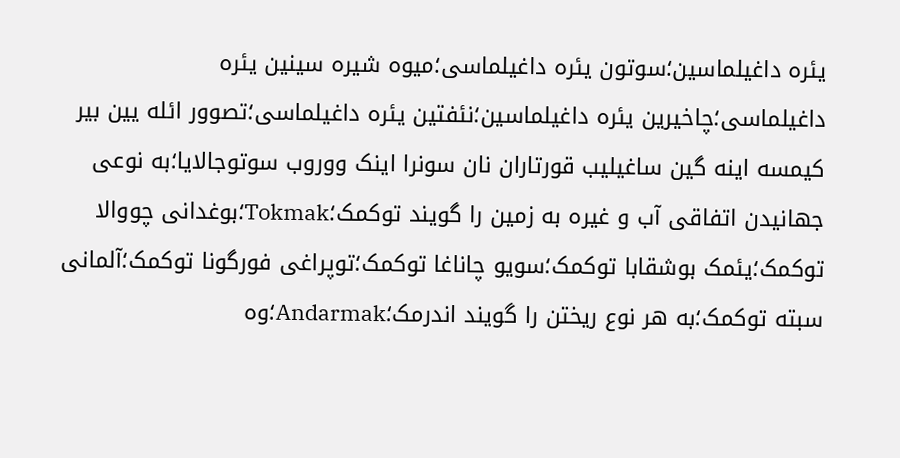یئره داغیلماسین؛سوتون یئره داغیلماسی؛میوه شیره سینین یئره داغیلماسی؛چاخیرین یئره داغیلماسین؛نئفتین یئره داغیلماسی؛تصوور ائله یین بیر کیمسه اینه گین ساغیلیب قورتاران نان سونرا اینک ووروب سوتوجالایا؛به نوعی جهانیدن اتفاقی آب و غیره به زمین را گویند توکمک؛Tokmak؛بوغدانی چووالا توکمک؛یئمک بوشقابا توکمک؛سویو چاناغا توکمک؛توپراغی فورگونا توکمک؛آلمانی سبته توکمک؛به هر نوع ریختن را گویند اندرمک؛Andarmak؛وه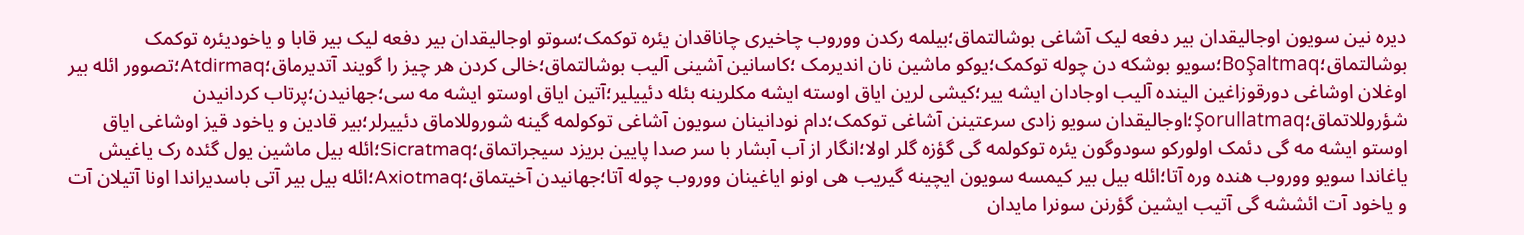دیره نین سویون اوجالیقدان بیر دفعه لیک آشاغی بوشالتماق؛بیلمه رکدن ووروب چاخیری چاناقدان یئره توکمک؛سوتو اوجالیقدان بیر دفعه لیک بیر قابا و یاخودیئره توکمک بوشالتماق؛BoŞaltmaq؛سویو بوشکه دن چوله توکمک؛یوکو ماشین نان اندیرمک ؛کاسانین آشینی آلیب بوشالتماق؛خالی کردن هر چیز را گویند آتدیرماق؛Atdirmaq؛تصوور ائله بیر اوغلان اوشاغی دورقوزاغین الینده آلیب اوجادان ایشه ییر؛کیشی لرین ایاق اوسته ایشه مکلرینه بئله دئییلیر؛آتین ایاق اوستو ایشه مه سی؛جهانیدن؛پرتاب کردانیدن شؤروللاتماق؛Şorullatmaq؛اوجالیقدان سویو زادی سرعتینن آشاغی توکمک؛دام نودانینان سویون آشاغی توکولمه گینه شوروللاماق دئییرلر؛بیر قادین و یاخود قیز اوشاغی ایاق اوستو ایشه مه گی دئمک اولورکو سودوگون یئره توکولمه گی گؤزه گلر اولا؛انگار از آب آبشار با سر صدا پایین بریزد سیجراتماق؛Sicratmaq؛ائله بیل ماشین یول گئده رک یاغیش یاغاندا سویو ووروب هنده وره آتا؛ائله بیل بیر کیمسه سویون ایچینه گیریب هی اونو ایاغینان ووروب چوله آتا؛جهانیدن آخیتماق؛Axiotmaq؛ائله بیل بیر آتی باسدیراندا اونا آتیلان آت و یاخود آت ائششه گی آتیب ایشین گؤرنن سونرا مایدان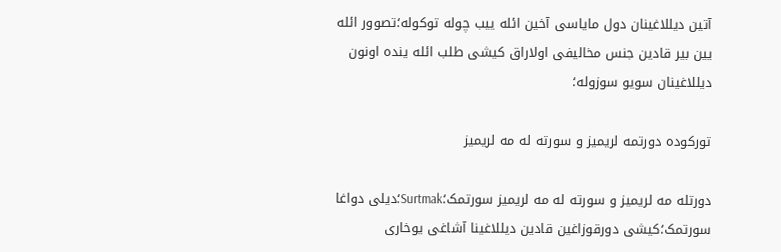آتین دیللاغینان دول مایاسی آخین ائله ییب چوله توکوله؛تصوور ائله یین بیر قادین جنس مخالیفی اولاراق کیشی طلب ائله ینده اونون دیللاغینان سویو سوزوله؛

تورکوده دورتمه لریمیز و سورته له مه لریمیز

دورتله مه لریمیز و سورته له مه لریمیز سورتمک؛Surtmak؛دیلی دواغا سورتمک؛کیشی دورقوزاغین قادین دیللاغینا آشاغی یوخاری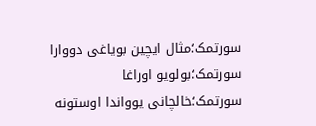سورتمک؛مثال ایچین بویاغی دووارا سورتمک؛بولویو اوراغا سورتمک؛خالچانی یوواندا اوستونه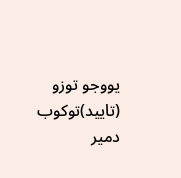یووجو توزو (تایید)توکوب دمیر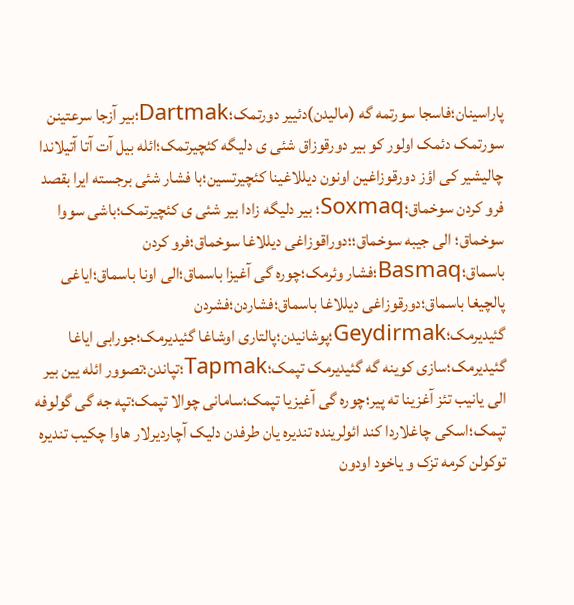پاراسینان؛فاسجا سورتمه گه (مالیدن)دئییر دورتمک؛Dartmak؛بیر آزجا سرعتینن سورتمک دئمک اولور کو بیر دورقوزاق شئی ی دلیگه کئچیرتمک؛ائله بیل آت آتا آتیلاندا چالیشیر کی اؤز دورقوزاغین اونون دیللاغینا کئچیرتسین؛با فشار شئی برجسته ایرا بقصد فرو کردن سوخماق؛Soxmaq؛ بیر دلیگه زادا بیر شئی ی کئچیرتمک؛باشی سووا سوخماق؛ الی جیبه سوخماق؛؛دوراقوزاغی دیللاغا سوخماق؛فرو کردن باسماق؛Basmaq؛فشار وئرمک؛چوره گی آغیزا باسماق؛الی اونا باسماق؛ایاغی پالچیغا باسماق؛دورقوزاغی دیللاغا باسماق؛فشاردن؛فشردن گئیدیرمک؛Geydirmak؛پوشانیدن؛پالتاری اوشاغا گئیدیرمک؛جورابی ایاغا گئیدیرمک؛سازی کوینه گه گئیدیرمک تپمک؛Tapmak؛تپاندن؛تصوور ائله یین بیر الی یانیب تئز آغزینا ته پیر؛چوره گی آغیزیا تپمک؛سامانی چوالا تپمک؛تپه جه گی گولوفه تپمک؛اسکی چاغلاردا کند ائولرینده تندیره یان طرفدن دلیک آچاردیرلار هاوا چکیب تندیره توکولن کرمه تزک و یاخود اودون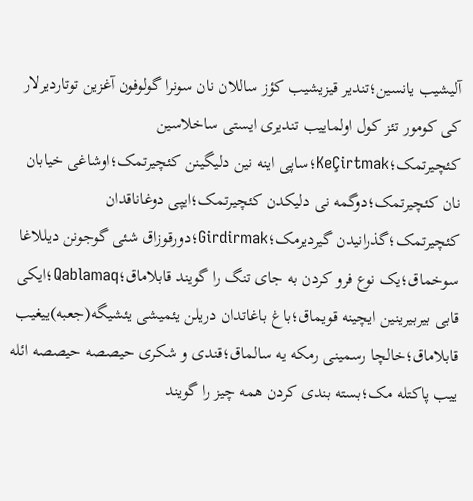آلیشیب یانسین؛تندیر قیزیشیب کؤز ساللان نان سونرا گولوفون آغزین توتاردیرلار کی کومور تئز کول اولماییب تندیری ایستی ساخلاسین کئچیرتمک؛KeÇirtmak؛ساپی اینه نین دلیگینن کئچیرتمک؛اوشاغی خیابان نان کئچیرتمک؛دوگمه نی دلیکدن کئچیرتمک؛ایپی دوغاناقدان کئچیرتمک؛گذرانیدن گیردیرمک؛Girdirmak؛دورقوزاق شئی گوجونن دیللاغا سوخماق؛یک نوع فرو کردن به جای تنگ را گویند قابلاماق؛Qablamaq؛ایکی قابی بیربیرینین ایچینه قویماق؛باغ باغاتدان دریلن یئمیشی یئشیگه(جعبه)ییغیب قابلاماق؛خالچا رسمینی رمکه یه سالماق؛قندی و شکری حیصصه حیصصه ائله ییب پاکتله مک؛بسته بندی کردن همه چیز را گویند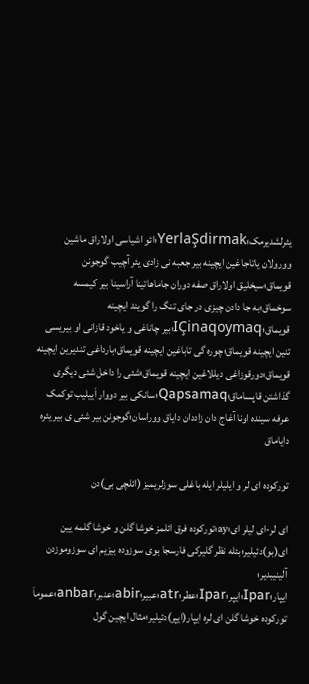یئرلشدیرمک؛YerlaŞdirmak؛ائو اشیاسی اولاراق ماشین وورولان یاتاجاغین ایچینه بیر جعبه نی زادی یئر آچیب گوجونن قویماق؛سیخلیق اولاراق صفه دوران جاماهاتینا آراسینا بیر کیمسه سوخماق؛به جا دادن چیزی در جای تنگ را گویند ایچینه قویماق؛IÇinaqoymaq؛بیر چاناغی و یاخود قازانی او بیریسی تنین ایچینه قویماق؛چوره گی تاباغین ایچینه قویماق؛بارداغی تندیرین ایچینه قویماق؛دورقوزاغی دیللاغین ایچینه قویماق؛شئی را داخل شئی دیگری گذاشتن قاپساماق؛Qapsamaq؛سانکی بیر دووار اَییلیب توکمک عرفه سینده اونا آغاج دان زاددان دایاق ووراسان؛گوجونن بیر شئی ی بیر یئره دایاماق

تورکوده ای لر و ایلیلر ایله باغلی سوزلریمیز (ائلچی بی)دن

ای لر-ای لیلر ای؛ay؛تورکوده فرق ائلمز خوشا گلن و خوشا گلمه یین ای(بو)دئیلیر؛بئله نظر گلیرکی فارسجا بوی سوزوده بیزیم ای سوزوموزدن آلینیبدیر؛ ایپار؛Ipar؛ایپر؛Ipar؛عطر؛atr؛عبیر؛abir؛عنبر؛anbar؛عموماَ تورکوده خوشا گلن ای لره ایپار(ایپر)دئیلیر؛مثال ایچین گول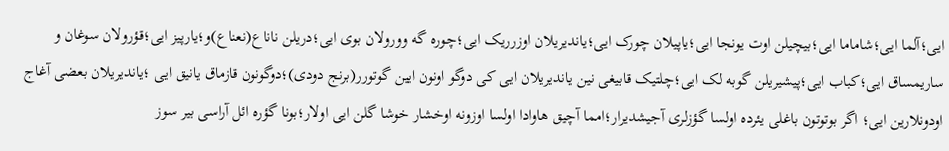ایی؛آلما ایی؛شاماما ایی؛بیچیلن اوت یونجا ایی؛یاپیلان چورک ایی؛یاندیریلان اوزرریک ایی؛چوره گه وورولان بوی ایی؛دریلن ناناع(نعناع)و؛یارپیز ایی؛قؤرولان سوغان و ساریمساق ایی؛کباب ایی؛پیشیریلن گوبه لک ایی؛چلتیک قابیغی نین یاندیریلان ایی کی دوگو اونون ایین گوتورر(برنج دودی)؛دوگونون قازماق یانیق ایی ؛یاندیریلان بعضی آغاج اودونلارین ایی؛ اگر بوتوتون باغلی یئرده اولسا گؤزلری آجیشدیرار؛امما آچیق هاوادا اولسا اوزونه اوخشار خوشا گلن ایی اولار؛بونا گؤره ائل آراسی بیر سوز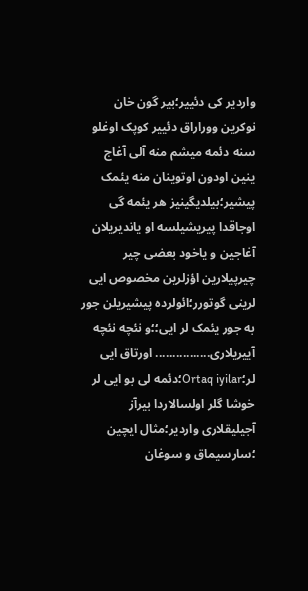واردیر کی دئییر؛بیر گون خان نوکرین ووراراق دئییر کوپک اوغلو سنه دئمه میشم منه آلی آغاج ینین اودون اوتوینان منه یئمک پیشیر؛بیلدیگینیز هر یئمه گی اوجاقدا پیریشیلسه او یاندیریلان آغاجین و یاخود بعضی چیر چیرپیلارین اؤزلرین مخصوص ایی لرینی گوتورر؛ائولرده پیشیریلن جور به جور یئمک لر ایی؛؛و نئچه نئچه آییریلاری................ اورتاق ایی لر؛Ortaq iyilar؛دئمه لی بو ایی لر خوشا گلر اولسالاردا بیرآز آجیلیقلاری واردیر؛مثال ایچین ؛سارسیماق و سوغان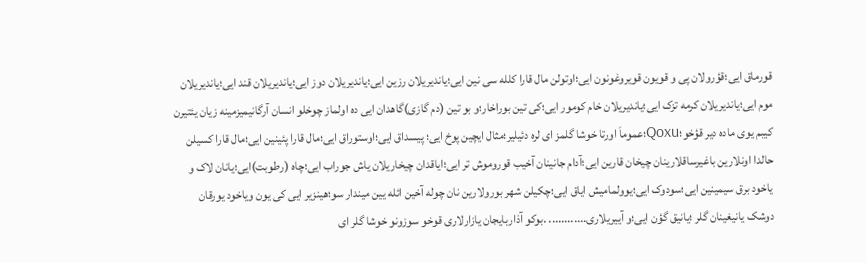قورماق ایی؛قؤرولان پی و قویون قویروغونون ایی؛اوتولن مال قارا کلله سی نین ایی؛یاندیریلان رزین ایی؛یاندیریلان دوز ایی؛یاندیریلان قند ایی؛یاندیریلان موم ایی؛یاندیریلان کرمه تزک ایی؛یاندیریلان خام کومور ایی؛کی تین بوراخار؛و بو تین (دم گازی)گاهدان ایی ده اولماز چوخلو انسان آرگانیمیزمینه زیان یئتیرن کیبم یوی ماده دیر قؤخو؛Qoxu؛عموماَ اورتا خوشا گلمز ای لره دئیلیر؛مثال ایچین پوخ ایی؛ پیسداق ایی؛اوستوراق ایی؛مال قارا پئینین ایی؛مال قارا کسیلن حالدا اونلارین باغیرساقلارینان چیخان قارین ایی؛آدام جانینان آخیب قوروموش تر ایی؛ایاقدان چیخاریلان یاش جوراب ایی؛چاه (رطوبت)ایی؛یانان لاک و یاخود برق سیمینین ایی؛سودوک ایی؛یوولمامیش ایاق ایی؛چکیلن شهر بورولارین نان چوله آخین ائله یین میندار سو؛هینزیر ایی کی یون ویاخود یورقان دوشک یانیغینان گلر ؛یانیق گؤن ایی؛و آییریلاری............ .بوکو آذاربایجان یازارلاری قوخو سوزونو خوشا گلر ای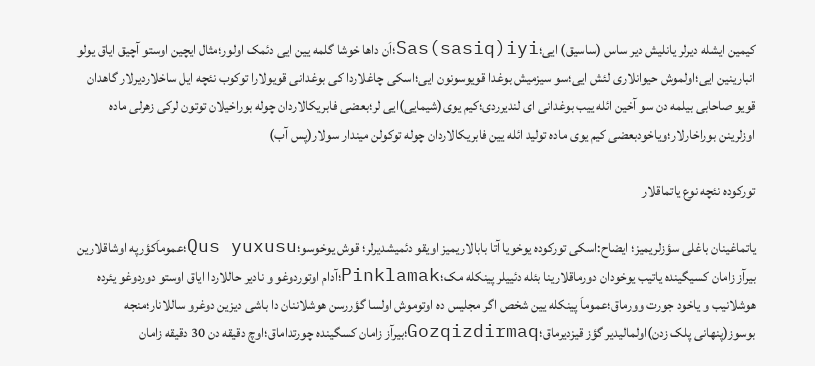کیمین ایشله دیرلر یانلیش دیر ساس (ساسیق) ایی؛Sas(sasiq)iyi؛اَن داها خوشا گلمه یین ایی دئمک اولور؛مثال ایچین اوستو آچیق ایاق یولو انبارینین ایی؛اولموش حیوانلاری لئش ایی؛سو سیزمیش بوغدا قویوسونون ایی؛اسکی چاغلاردا کی بوغدانی قویولارا توکوب نئچه ایل ساخلاردیرلار گاهدان قویو صاحابی بیلمه دن سو آخین ائله ییب بوغدانی ای لندیرردی؛کیم یوی(شیمایی)ایی لر؛بعضی فابریکالاردان چوله بوراخیلان توتون لرکی زهرلی ماده اوزلرینن بوراخارلار؛ویاخودبعضی کیم یوی ماده تولید ائله یین فابریکالاردان چوله توکولن میندار سولار(پس آب)

تورکوده نئچه نوع یاتماقلار

یاتماغینان باغلی سؤزلریمیز؛ ایضاح:اسکی تورکوده یوخویا آتا بابالاریمیز اویقو دئمیشدیرلر؛ قوش یوخوسو؛Qus yuxusu؛عموماَکؤرپه اوشاقلارین بیرآز زامان کسیگینده یاتیب یوخودان دورماقلارینا بئله دئییلر پینکله مک؛Pinklamak؛آدام اوتوردوغو و نادیر حاللاردا ایاق اوستو دوردوغو یئرده هوشلانیب و یاخود جورت وورماق؛عموماَ پینکله یین شخص اگر مجلیس ده اوتوموش اولسا گؤررسن هوشلاننان دا باشی دیزین دوغرو ساللانار؛منجه بوسوز(پنهانی پلک زدن)اولمالیدیر گؤز قیزدیرماق؛Gozqizdirmaq؛بیرآز زامان کسگینده چورتداماق؛اوچ دقیقه دن 30 دقیقه زامان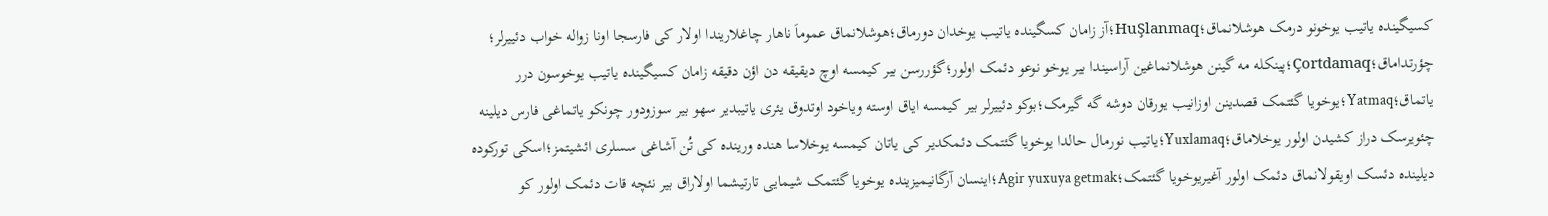کسیگینده یاتیب یوخونو درمک هوشلانماق؛HuŞlanmaq؛آز زامان کسگینده یاتیب یوخدان دورماق؛هوشلانماق عموماَ ناهار چاغلاریندا اولار کی فارسجا اونا زواله خواب دئییرلر؛ چؤرتداماق؛Çortdamaq؛پینکله مه گینن هوشلانماغین آراسیندا بیر یوخو نوعو دئمک اولور؛گؤررسن بیر کیمسه اوچ دیقیقه دن اؤن دقیقه زامان کسیگینده یاتیب یوخوسون درر یاتماق؛Yatmaq؛یوخویا گئتمک قصدینن اوزانیب یورقان دوشه گه گیرمک؛بوکو دئییرلر بیر کیمسه ایاق اوسته ویاخود اوتدوق یئری یاتیبدیر سهو بیر سوزودور چونکو یاتماغی فارس دیلینه چئویرسک دراز کشیدن اولور یوخلاماق؛Yuxlamaq؛یاتیب نورمال حالدا یوخویا گئتمک دئمکدیر کی یاتان کیمسه یوخلاسا هنده ورینده کی تُن آشاغی سسلری ائشیتمز؛اسکی تورکوده دیلینده دئسک اویقولانماق دئمک اولور آغیریوخویا گئتمک؛Agir yuxuya getmak؛اینسان آرگانیمیزینده یوخویا گئتمک شیمایی تارتیشما اولاراق بیر نئچه قات دئمک اولور کو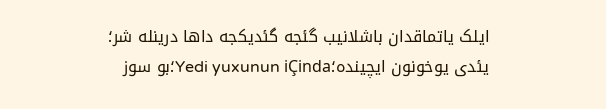ایلک یاتماقدان باشلانیب گئجه گئدیکجه داها درینله شر؛ یئدی یوخونون ایچینده؛Yedi yuxunun iÇinda؛بو سوز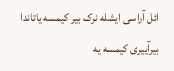ائل آراسی ایشله نرک بیر کیمسه یاتاندا بیرآییری کیمسه یه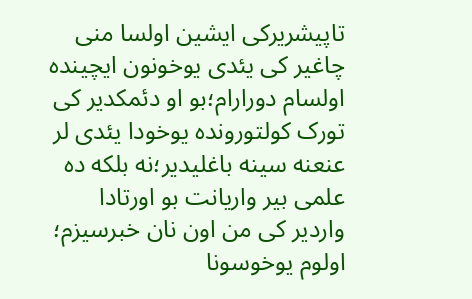تاپیشریرکی ایشین اولسا منی چاغیر کی یئدی یوخونون ایچینده اولسام دورارام؛بو او دئمکدیر کی تورک کولتورونده یوخودا یئدی لر عنعنه سینه باغلیدیر؛نه بلکه ده علمی بیر واریانت بو اورتادا واردیر کی من اون نان خبرسیزم؛ اولوم یوخوسونا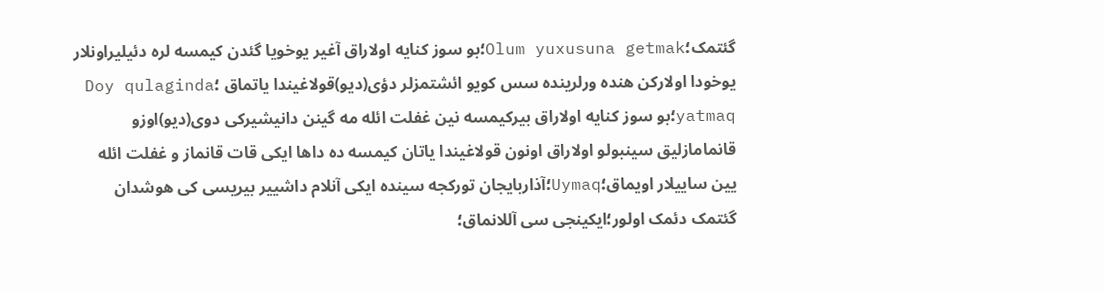گئتمک؛Olum yuxusuna getmak؛بو سوز کنایه اولاراق آغیر یوخویا گئدن کیمسه لره دئیلیراونلار یوخودا اولارکن هنده ورلرینده سس کویو ائشتمزلر دؤی(دیو)قولاغیندا یاتماق ؛Doy qulaginda yatmaq؛بو سوز کنایه اولاراق بیرکیمسه نین غفلت ائله مه گینن دانیشیرکی دوی(دیو)اوزو قانمامازلیق سینبولو اولاراق اونون قولاغیندا یاتان کیمسه ده داها ایکی قات قانماز و غفلت ائله یین ساییلار اویماق؛Uymaq؛آذاربایجان تورکجه سینده ایکی آنلام داشییر بیریسی کی هوشدان گئتمک دئمک اولور؛ایکینجی سی آللانماق؛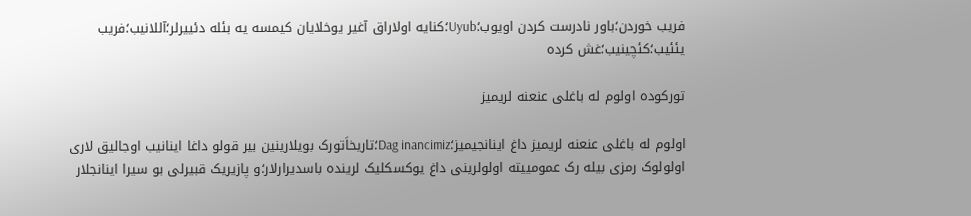فریب خوردن؛باور نادرست کردن اویوب؛Uyub؛کنایه اولاراق آغیر یوخلایان کیمسه یه بئله دئییرلر؛آللانیب؛فریب یئئیب؛کئچینیب؛غش کرده

تورکوده اولوم له باغلی عنعنه لریمیز

اولوم له باغلی عنعنه لریمیز داغ اینانجیمیز؛Dag inancimiz؛تاریخاَتورک بویلارینین بیر قولو داغا اینانیب اوجالیق لاری اولولوک رمزی بیله رک عمومییته اولولرینی داغ یوکسکلیک لرینده باسدیرارلار؛و پازیریک قبیرلی بو سیرا اینانجلار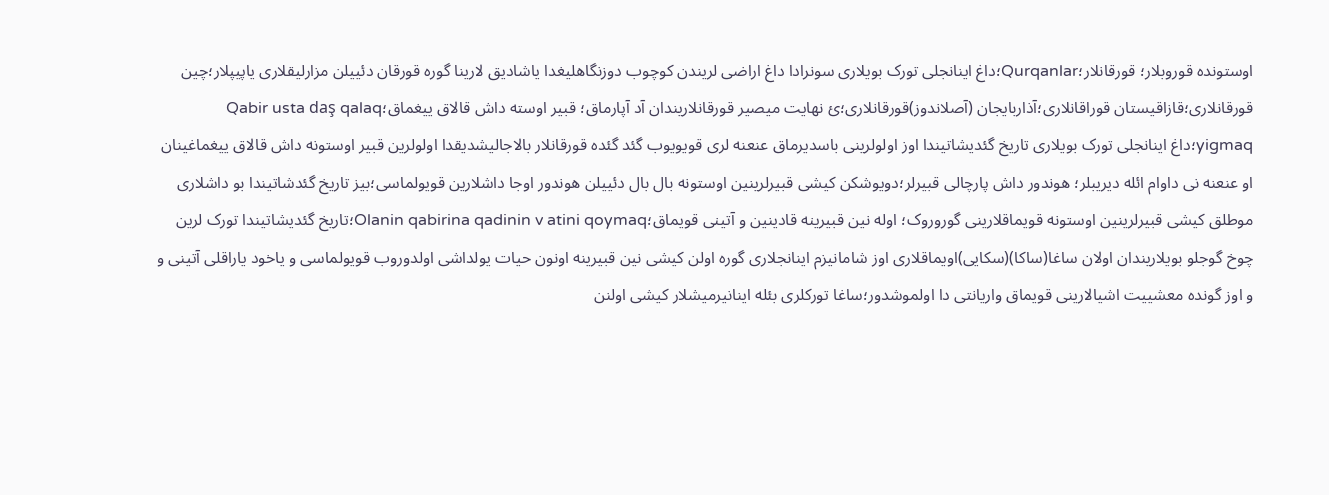اوستونده قوروبلار؛ قورقانلار؛Qurqanlar؛داغ اینانجلی تورک بویلاری سونرادا داغ اراضی لریندن کوچوب دوزنگاهلیغدا یاشادیق لارینا گوره قورقان دئییلن مزارلیقلاری یاپیپلار؛چین قورقانلاری؛قازاقیستان قوراقانلاری؛آذاربایجان (آصلاندوز)قورقانلاری؛ئ نهایت میصیر قورقانلاریندان آد آپارماق؛ قبیر اوسته داش قالاق ییغماق؛Qabir usta daş qalaq yigmaq؛داغ اینانجلی تورک بویلاری تاریخ گئدیشاتیندا اوز اولولرینی باسدیرماق عنعنه لری قویویوب گئد گئده قورقانلار بالاجالیشدیقدا اولولرین قبیر اوستونه داش قالاق ییغماغینان او عنعنه نی داوام ائله دیریبلر؛ هوندور داش پارچالی قبیرلر؛دویوشکن کیشی قبیرلرینین اوستونه بال بال دئییلن هوندور اوجا داشلارین قویولماسی؛بیز تاریخ گئدشاتیندا بو داشلاری موطلق کیشی قبیرلرینین اوستونه قویماقلارینی گوروروک؛ اوله نین قبیرینه قادینین و آتینی قویماق؛Olanin qabirina qadinin v atini qoymaq؛تاریخ گئدیشاتیندا تورک لرین چوخ گوجلو بویلاریندان اولان ساغا(ساکا)(سکایی)اویماقلاری اوز شامانیزم اینانجلاری گوره اولن کیشی نین قبیرینه اونون حیات یولداشی اولدوروب قویولماسی و یاخود یاراقلی آتینی و و اوز گونده معشییت اشیالارینی قویماق واریانتی دا اولموشدور؛ساغا تورکلری بئله اینانیرمیشلار کیشی اولنن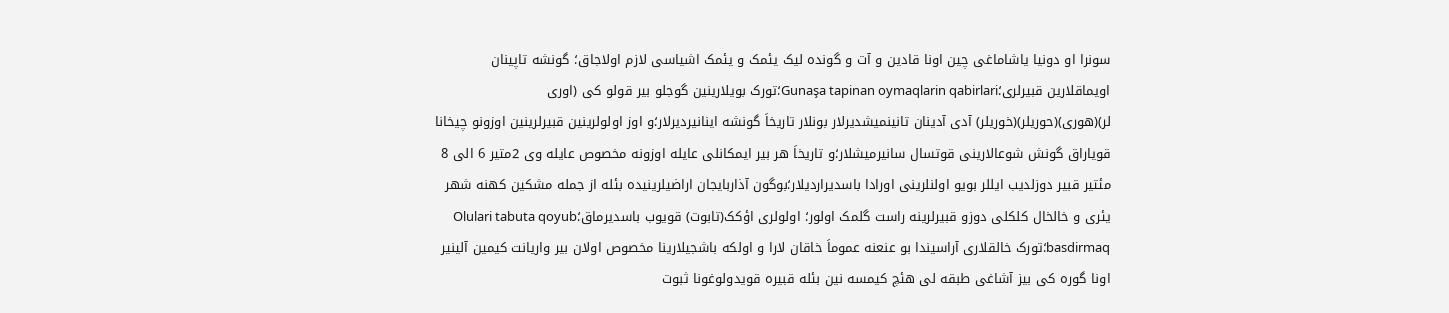سونرا او دونیا یاشاماغی چین اونا قادین و آت و گونده لیک یئمک و یئمک اشیاسی لازم اولاجاق؛ گونشه تاپینان اویماقلارین قبیرلری؛Gunaşa tapinan oymaqlarin qabirlari؛تورک بویلارینین گوجلو بیر قولو کی (اوری لر)(هوری)(حوریلر)(خوریلر) آدی آدینان تانینمیشدیرلار بونلار تاریخاَ گونشه اینانیردیرلار؛و اوز اولولرینین قبیرلرینین اوزونو چیخانا قویاراق گونش شوعالارینی قوتسال سانیرمیشلار؛و تاریخاَ هر بیر ایمکانلی عایله اوزونه مخصوص عایله وی 2متیر 6 الی 8 مئتیر قبیر دوزلدیب ایللر بویو اولنلرینی اورادا باسدیراردیلار؛بوگون آذاربایجان اراضیلرینیده بئله از جمله مشکین کهنه شهر یئری و خالخال کلکلی دوزو قبیرلرینه راست گلمک اولور؛ اولولری اؤکک(تابوت) قویوب باسدیرماق؛Olulari tabuta qoyub basdirmaq؛تورک خالقلاری آراسیندا بو عنعنه عموماَ خاقان لارا و اولکه باشجیلارینا مخصوص اولان بیر واریانت کیمین آلینیر اونا گوره کی بیز آشاغی طبقه لی هئچ کیمسه نین بئله قبیره قویدولوغونا ثبوت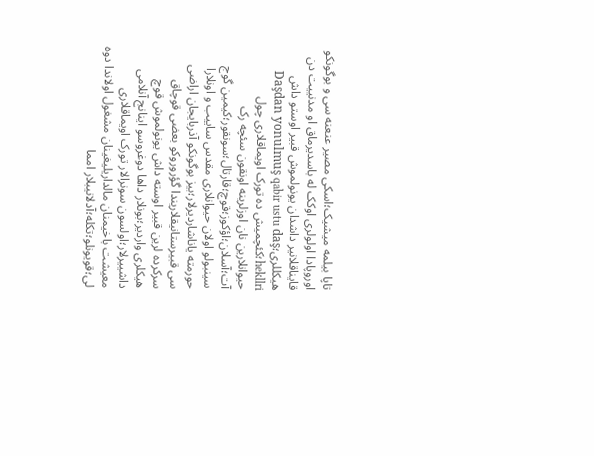تاپا بیلمه میشیک؛اسکی مصیر عنعنه سی و بوگونکو اوروپادا اولولری اوکک له باسدیرماق او مدنییت دن قایناقلانیر داشدان یونولموش قبیر اوستو داش هیکللری؛Daşdan yonulmuş qabir ustu daş hekllri؛کئچمیش ده تورک اویماقلاری چول حیوانلارین نان اوزلرینه اونقون سئچه رک آت؛آسلان؛اؤکوز؛قوچ؛قارتال؛سونقور؛کیمین گوج سینبولو اولان حیوانلاری مقدس ساییب و اونلارا حورمته یاناشاردیرلار؛بیز بوگونکو آذربایجان اراضی سی قبیرستانیقلاریندا گؤروروکو بعضی قوچاق سرکرده لرین قبیر اوسته داش یونولموش قوچ هیکلری واردیر؛بونلار داها دوغروسو اینانج آنلامی داشییرلار؛اولسون سونرالار تورک اویماقلاری معیشت باخیمنان مالداریلیغینان مشغول اولاندا دوه لی؛قویونلو؛تکله؛آدلانیبلار امما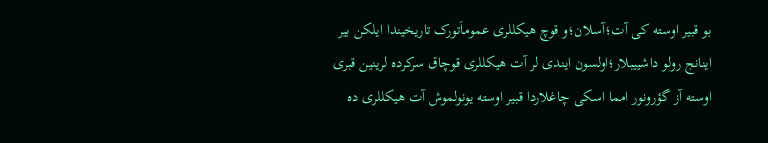بو قبیر اوسته کی آت؛آسلان؛و قوچ هیکللری عموماَتورک تاریخیندا ایلکن بیر اینانج رولو داشییبلار؛اولسون ایندی لر آت هیکللری قوچاق سرکرده لرینین قبری اوسته آز گؤرونور امما اسکی چاغلاردا قبیر اوسته یونولموش آت هیکللری ده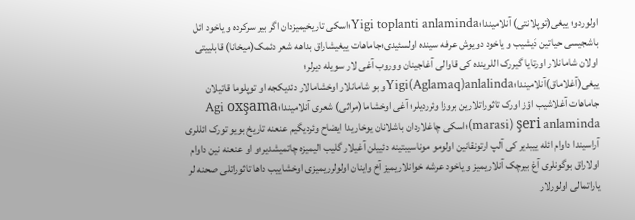اولوردو؛ ییغی(توپلانتی) آنلامیندا؛Yigi toplanti anlaminda؛اسکی تاریخیمیزدان اگر بیر سرکرده و یاخود ائل باشجیسی حیاتین دَیشیب و یاخود دویوش عرفه سینده اولسئیدی؛جاماهات ییغیشاراق بداهه شعر دئمک(میخانا) قابلییتی اولان شامانلار اورتایا گیررک اللرینده کی قاوالی آغاجینان ووروب آغی لار سویله دیرلر؛ ییغی(آغلاماق)آنلامیندا؛Yigi(Aglamaq)anlalindaو بو شامانلار اوخشامالار دئدیکجه او توپلوما قاتیلان جاماهات آغلاشیب اؤز اورک تاثوراتلارین بروزا وئرردیلر؛ آغی اوخشاما(مراثی) شعری آنلامیندا؛Agi oxşama (marasi) şeri anlaminda؛اسکی چاغلاردان باشلانان یوخاریدا ایضاح وئردیگیم عنعنه تاریخ بویو تورک ائللری آراسیندا داوام ائله ییبدیر کی آلپ ارتونقانین اولومو موناسیبتینه دئییلن آغیلار گلیب الیمیزه چاتمیشدیر؛و او عنعنه نین داوام اولاراق بوگونلری آغ بیرچک آنلاریمیز و یاخود عرشه خوانلاریمیز آخ واینان اولولرریمیزی اوخشاییب داها تاثوراتلی صحنه لر یاراتمالی اولورلار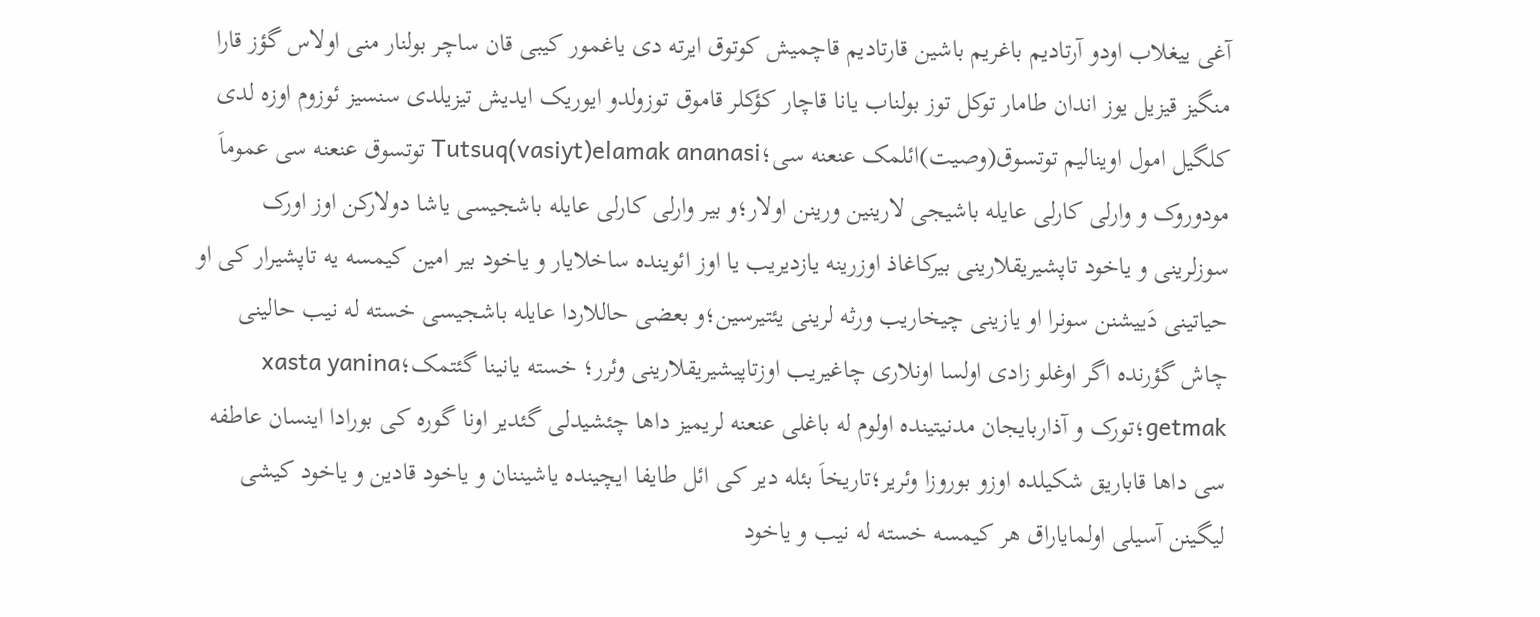آغی ییغلاب اودو آرتادیم باغریم باشین قارتادیم قاچمیش کوتوق ایرته دی یاغمور کیبی قان ساچر بولنار منی اولاس گؤز قارا منگیز قیزیل یوز اندان طامار توکل توز بولناب یانا قاچار کؤکلر قاموق توزولدو ایوریک ایدیش تیزیلدی سنسیز ئوزوم اوزه لدی کلگیل امول اوینالیم توتسوق(وصیت)ائلمک عنعنه سی؛Tutsuq(vasiyt)elamak ananasi توتسوق عنعنه سی عموماَ مودوروک و وارلی کارلی عایله باشیجی لارینین ورینن اولار؛و بیر وارلی کارلی عایله باشجیسی یاشا دولارکن اوز اورک سوزلرینی و یاخود تاپشیریقلارینی بیرکاغاذ اوزرینه یازدیریب یا اوز ائوینده ساخلایار و یاخود بیر امین کیمسه یه تاپشیرار کی او حیاتینی دَییشنن سونرا او یازینی چیخاریب ورثه لرینی یئتیرسین؛و بعضی حاللاردا عایله باشجیسی خسته له نیب حالینی چاش گؤرنده اگر اوغلو زادی اولسا اونلاری چاغیریب اوزتاپیشیریقلارینی وئرر؛ خسته یانینا گئتمک؛xasta yanina getmak؛تورک و آذاربایجان مدنیتینده اولوم له باغلی عنعنه لریمیز داها چئشیدلی گئدیر اونا گوره کی بورادا اینسان عاطفه سی داها قاباریق شکیلده اوزو بوروزا وئریر؛تاریخاَ بئله دیر کی ائل طایفا ایچینده یاشیننان و یاخود قادین و یاخود کیشی لیگینن آسیلی اولمایاراق هر کیمسه خسته له نیب و یاخود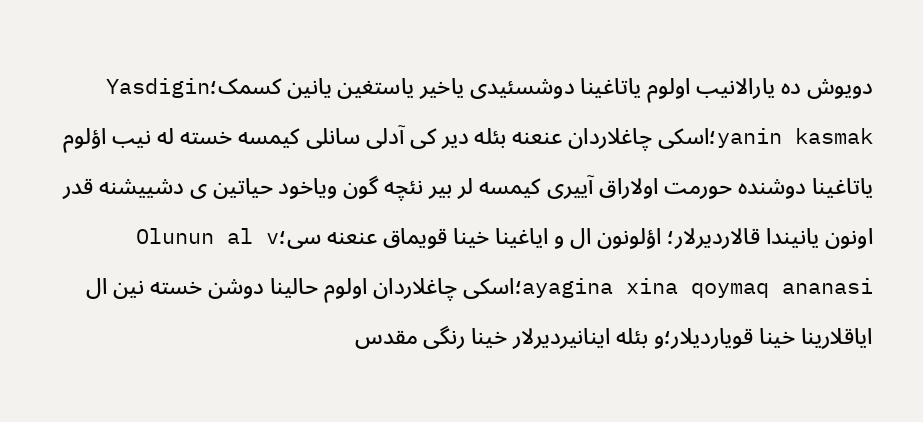دویوش ده یارالانیب اولوم یاتاغینا دوشسئیدی یاخیر یاستغین یانین کسمک؛Yasdigin yanin kasmak؛اسکی چاغلاردان عنعنه بئله دیر کی آدلی سانلی کیمسه خسته له نیب اؤلوم یاتاغینا دوشنده حورمت اولاراق آییری کیمسه لر بیر نئچه گون ویاخود حیاتین ی دشییشنه قدر اونون یانیندا قالاردیرلار؛ اؤلونون ال و ایاغینا خینا قویماق عنعنه سی؛Olunun al v ayagina xina qoymaq ananasi؛اسکی چاغلاردان اولوم حالینا دوشن خسته نین ال ایاقلارینا خینا قویاردیلار؛و بئله اینانیردیرلار خینا رنگی مقدس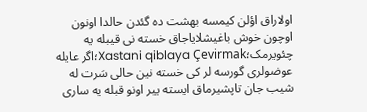اولاراق اؤلن کیمسه بهشت ده گئدن حالدا اونون اوچون خوش باغیشلایاجاق خسته نی قیبله یه چئویرمک؛Xastani qiblaya Çevirmak؛اگر عایله عوضولری گورسه لر کی خسته نین حالی سَرت له شیب جان تاپشیرماق ایسته ییر اونو قبله یه ساری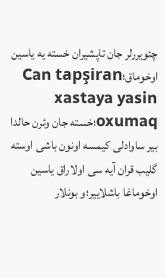چئویررلر جان تاپشیران خسته یه یاسین اوخوماق؛Can tapşiran xastaya yasin oxumaq؛خسته جان وئرن حالدا بیر ساوادلی کیمسه اونون باشی اوسته گلیب قران آیه سی اولاراق یاسین اوخوماغا باشلاییر؛و بونلار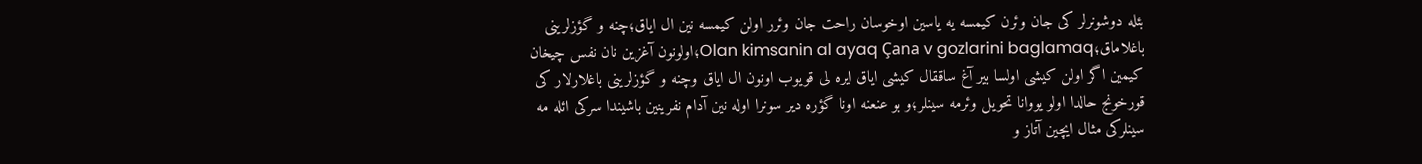بئله دوشونرلر کی جان وئرن کیمسه یه یاسین اوخوسان راحت جان وئرر اولن کیمسه نین ال ایاق؛چنه و گؤزلرینی باغلاماق؛Olan kimsanin al ayaq Çana v gozlarini baglamaq؛اولونون آغزین نان نفس چیخان کیمین اگر اولن کیشی اولسا بیر آغ ساققال کیشی ایاق ایره لی قویوب اونون ال ایاق وچنه و گؤزلرینی باغلارلار کی قورخونج حالدا اولو یووانا تحویل وئرمه سینلر؛و بو عنعنه اونا گؤره دیر سونرا اوله نین آدام نفرینین باشیندا سرکی ائله مه سینلرکی مثال ایچین آتاز و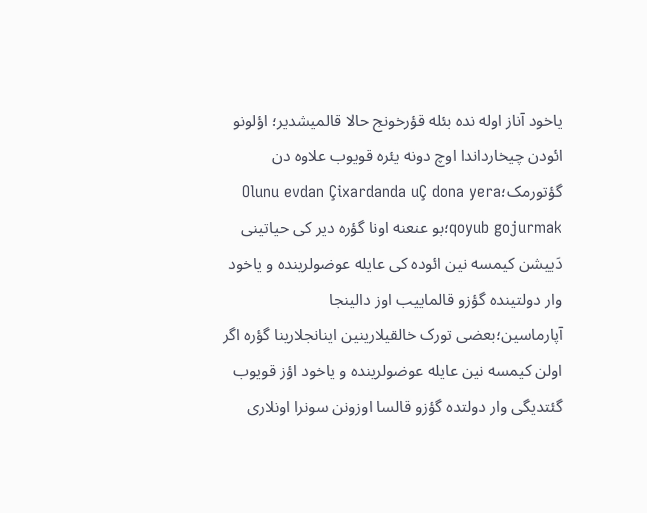یاخود آناز اوله نده بئله قؤرخونج حالا قالمیشدیر؛ اؤلونو ائودن چیخارداندا اوچ دونه یئره قویوب علاوه دن گؤتورمک؛Olunu evdan Çixardanda uÇ dona yera qoyub gojurmak؛بو عنعنه اونا گؤره دیر کی حیاتینی دَییشن کیمسه نین ائوده کی عایله عوضولرینده و یاخود وار دولتینده گؤزو قالماییب اوز دالینجا آپارماسین؛بعضی تورک خالقیلارینین اینانجلارینا گؤره اگر اولن کیمسه نین عایله عوضولرینده و یاخود اؤز قویوب گئتدیگی وار دولتده گؤزو قالسا اوزونن سونرا اونلاری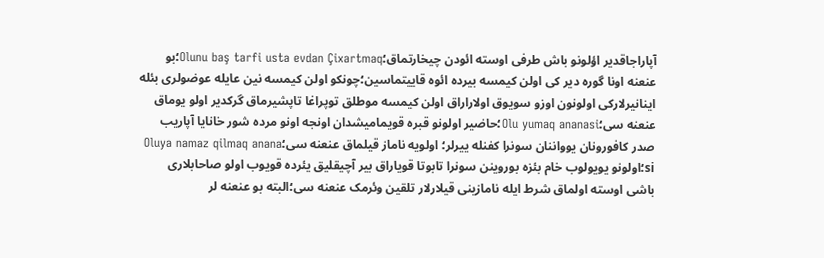آپاراجاقدیر اؤلونو باش طرفی اوسته ائودن چیخارتماق؛Olunu baş tarfi usta evdan Çixartmaq؛بو عنعنه اونا گوره دیر کی اولن کیمسه بیرده ائوه قاییتماسین؛چونکو اولن کیمسه نین عایله عوضولری بئله اینانیرلارکی اولونون اوزو سویوق اولاراراق اولن کیمسه موطلق توپراغا تاپشیرماق گرکدیر اولو یوماق عنعنه سی؛Olu yumaq ananasi؛حاضیر اولونو قبره قویمامیشدان اونجه اونو مرده شور خانایا آپاریب صدر کافورونان یوواننان سونرا کفنله ییرلر؛ اولویه ناماز قیلماق عنعنه سی؛Oluya namaz qilmaq anana si؛اولونو یویولوب خام بئزه بوروینن سونرا تابوتا قویاراق بیر آچیقلیق یئرده قویوب اولو صاحابلاری باشی اوسته اولماق شرط ایله نامازینی قیلارلار تلقین وئرمک عنعنه سی؛البته بو عنعنه لر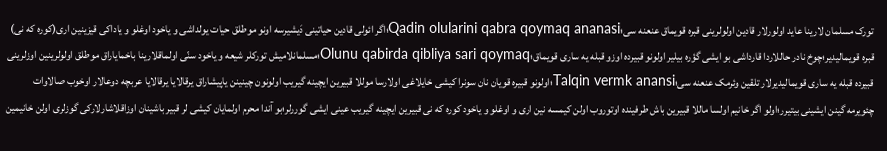تورک مسلمان لارینا عاید اولورلار قادین اولولرینی قبره قویماق عنعنه سی؛Qadin olularini qabra qoymaq ananasi؛اگر ائولی قادین حیاتینی دَیشیرسه اونو موطلق حیات یولداشی و یاخود اوغلو و یاداکی قیزینین اری(کوره که نی) قبره قویمالیدیر؛چوخ نادر حاللاردا قارداشی بو ایشی گؤره بیلیر اولونو قبیرده اوزو قبله یه ساری قویماق؛Olunu qabirda qibliya sari qoymaq؛مسلمانلامیش تورکلر شیعه و یاخود سنّی اولماقلارینا باخمایاراق موطلق اولولرینین اوزلرینی قبیرده قبله یه ساری قویمالیدیرلار تلقین وئرمک عنعنه سی؛Talqin vermk anansi؛اولونو قبیره قویان نان سونرا کیشی خایلاغی اولارسا موللا قبیرین ایچینه گیریب اولونون چینینن یاپیشاراق یرقالایا یرقالایا عربچه دوعالار اوخوب صالاوات چئویرمه گینن ایشینی بیتیرر؛اولو اگر خانیم اولسا ماللا قبیرین باش طرفینده اوتوروب اولن کیمسه نین اری و اوغلو و یاخود کوره که نی قبیرین ایچینه گیریب عینی ایشی گوررلر؛بو آندا محرم اولمایان کیشی لر قبیر باشینان اوزاقلاشارلارکی گوزلری اولن خانیمین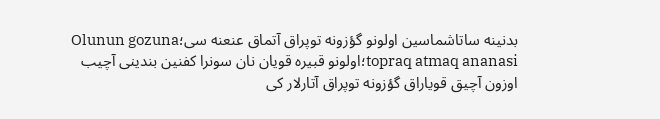بدنینه ساتاشماسین اولونو گؤزونه توپراق آتماق عنعنه سی؛Olunun gozuna topraq atmaq ananasi؛اولونو قبیره قویان نان سونرا کفنین بندینی آچیب اوزون آچیق قویاراق گؤزونه توپراق آتارلار کی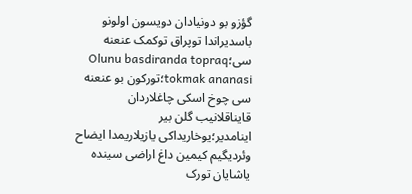گؤزو بو دونیادان دویسون اولونو باسدیراندا توپراق توکمک عنعنه سی؛Olunu basdiranda topraq tokmak ananasi؛تورکون بو عنعنه سی چوخ اسکی چاغلاردان قایناقلانیب گلن بیر اینامدیر؛یوخاریداکی یازیلاریمدا ایضاح وئردیگیم کیمین داغ اراضی سینده یاشایان تورک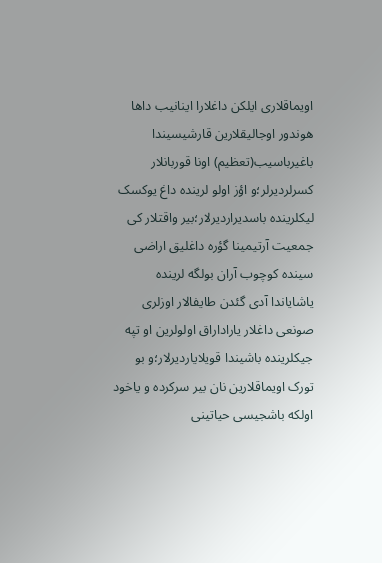اویماقلاری ایلکن داغلارا اینانیب داها هوندور اوجالیقلارین قارشیسیندا باغیرباسیب(تعظیم) اونا قوربانلار کسرلردیرلر؛و اؤز اولو لرینده داغ یوکسک لیکلرینده باسدیراردیرلار؛بیر واقتلار کی جمعیت آرتیمینا گؤره داغلیق اراضی سینده کوچوب آران بولگه لرینده یاشایاندا آدی گئدن طایفالار اوزلری صونعی داغلار یاراداراق اولولرین او تپه جیکلرینده باشیندا قویلایاردیرلار؛و بو تورک اویماقلارین نان بیر سرکرده و یاخود اولکه باشجیسی حیاتینی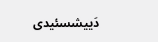دَییشسئیدی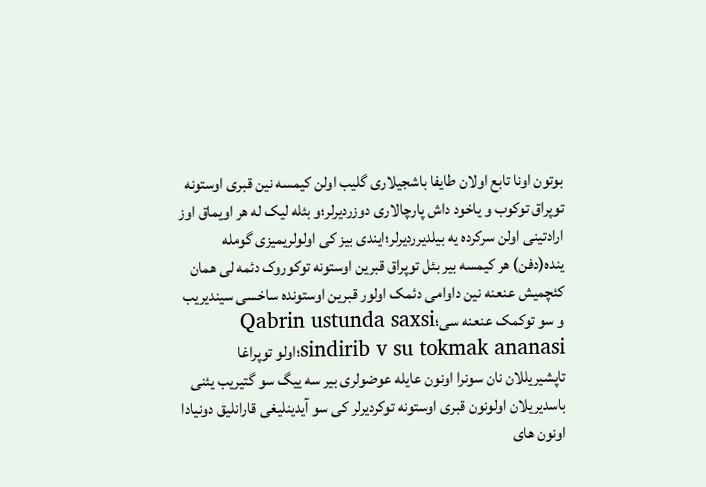بوتون اونا تابع اولان طایفا باشجیلاری گلیب اولن کیمسه نین قبری اوستونه توپراق توکوب و یاخود داش پارچالاری دوزردیرلر؛و بئله لیک له هر اویماق اوز ارادتینی اولن سرکرده یه بیلدیرردیرلر؛ایندی بیز کی اولولریمیزی گومله ینده(دفن) هر کیمسه بیر بئل توپراق قبرین اوستونه توکوروک دئمه لی همان کئچمیش عنعنه نین داوامی دئمک اولور قبرین اوستونده ساخسی سیندیریب و سو توکمک عنعنه سی؛Qabrin ustunda saxsi sindirib v su tokmak ananasi؛اولو توپراغا تاپشیریللان نان سونرا اونون عایله عوضولری بیر سه ییگ سو گتیریب یئنی باسدیریلان اولونون قبری اوستونه توکردیرلر کی سو آیدینلیغی قارانلیق دونیادا اونون های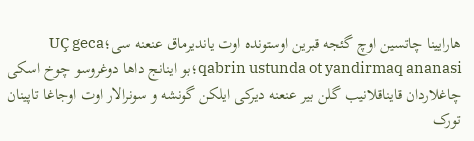هارایینا چاتسین اوچ گئجه قبرین اوستونده اوت یاندیرماق عنعنه سی؛UÇ geca qabrin ustunda ot yandirmaq ananasi؛بو اینانج داها دوغروسو چوخ اسکی چاغلاردان قایناقلانیب گلن بیر عنعنه دیرکی ایلکن گونشه و سونرالار اوت اوجاغا تاپینان تورک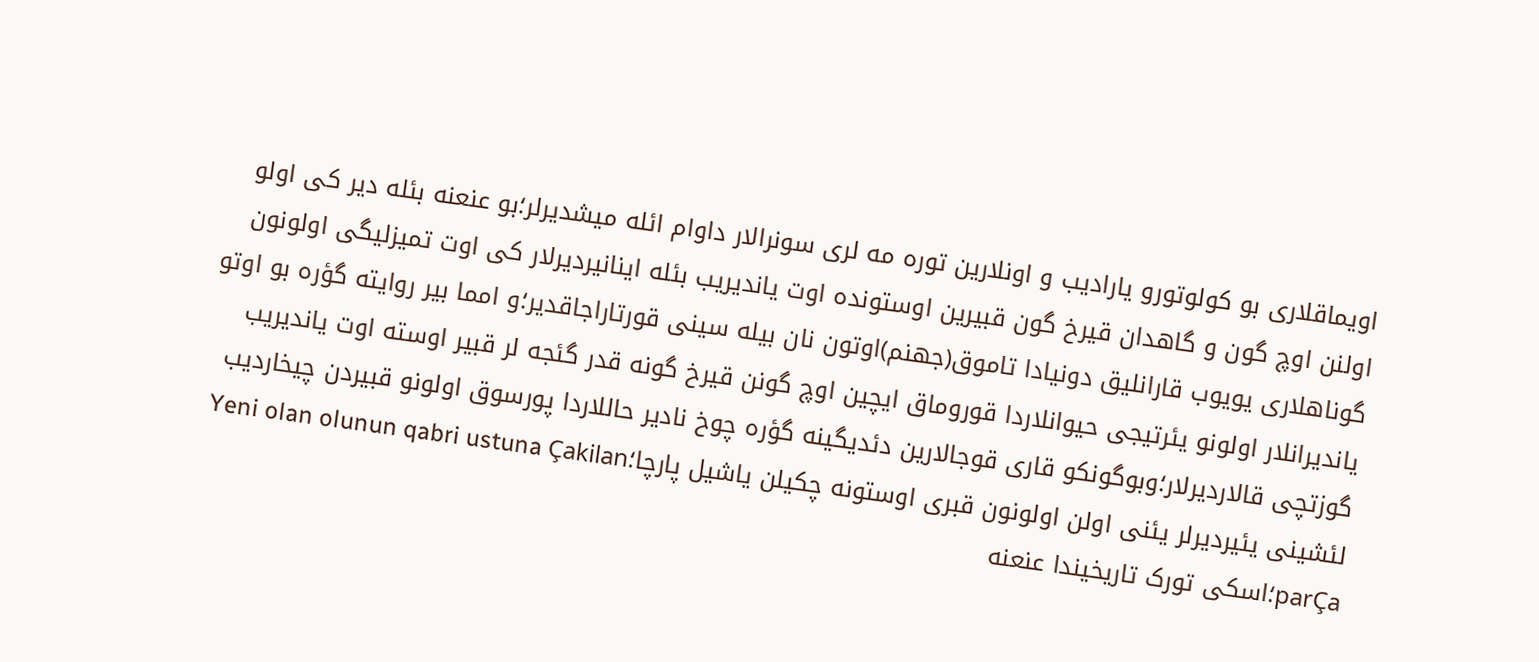اویماقلاری بو کولوتورو یارادیب و اونلارین توره مه لری سونرالار داوام ائله میشدیرلر؛بو عنعنه بئله دیر کی اولو اولنن اوچ گون و گاهدان قیرخ گون قبیرین اوستونده اوت یاندیریب بئله اینانیردیرلار کی اوت تمیزلیگی اولونون گوناهلاری یویوب قارانلیق دونیادا تاموق(جهنم)اوتون نان بیله سینی قورتاراجاقدیر؛و امما بیر روایته گؤره بو اوتو یاندیرانلار اولونو یئرتیجی حیوانلاردا قوروماق ایچین اوچ گونن قیرخ گونه قدر گئجه لر قبیر اوسته اوت یاندیریب گوزتچی قالاردیرلار؛وبوگونکو قاری قوجالارین دئدیگینه گؤره چوخ نادیر حاللاردا پورسوق اولونو قبیردن چیخاردیب لئشینی یئیردیرلر یئنی اولن اولونون قبری اوستونه چکیلن یاشیل پارچا؛Yeni olan olunun qabri ustuna Çakilan parÇa؛اسکی تورک تاریخیندا عنعنه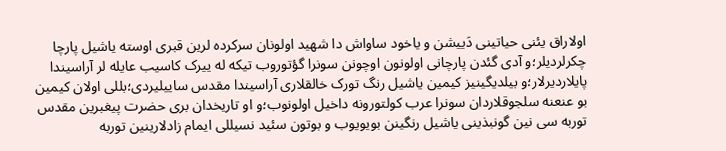اولاراق یئنی حیاتینی دَییشن و یاخود ساواش دا شهید اولونان سرکرده لرین قبری اوسته یاشیل پارچا چکرلردیلر؛و آدی گئدن پارچانی اولونون اوچونن سونرا گؤتوروب تیکه له ییرک کاسیب عایله لر آراسیندا پایلاردیرلار؛و بیلدیگینیز کیمین یاشیل رنگ تورک خالقلاری آراسیندا مقدس ساییلیردی؛بللی اولان کیمین بو عنعنه سلجوقلاردان سونرا عرب کولتورونه داخیل اولونوب؛و او تاریخدان بری حضرت پیغبرین مقدس توربه سی نین گونبذینی یاشیل رنگینن بویویوب و بوتون سئید نسیللی ایمام زادلارینین توربه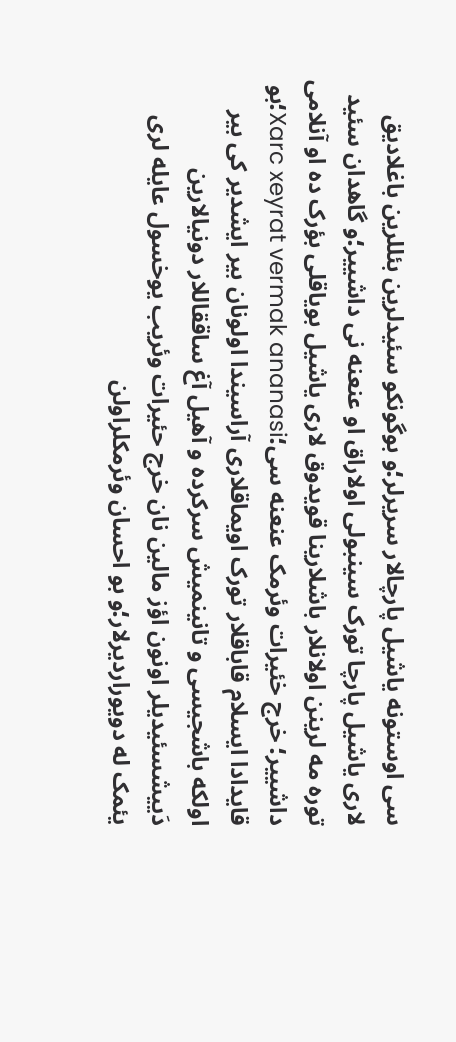سی اوستونه یاشیل پارچالار سریرلر؛و بوگونکو سئیدلرین بئللرین باغلادیق لاری یاشیل پارچا تورک سینبولی اولاراق او عنعنه نی داشییر؛و گاهدان سئید توره مه لرینن اولانلار باشلارینا قویدوق لاری یاشیل بویاقلی بؤرک ده او آنلامی داشییر؛ خرج خئیرات وئرمک عنعنه سی؛Xarc xeyrat vermak ananasi؛بو قایدادا ایسلام قاباقلار تورک اویماقلاری آراسیندا اولونان بیر ایشدیر کی بیر اولکه باشجیسی و تانینمیش سرکرده و آهیل آغ ساققاللار دونیالارین دَییشسئیدیلر اونون اؤز مالین نان خرج حئیرات وئریب یوخسول عایله لری یئمک له دویوراردیرلار؛و بو احسان وئرمکلراولن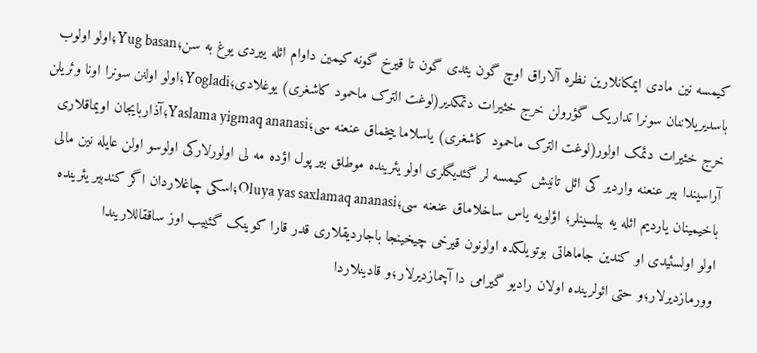کیمسه نین مادی ایمکانلارین نظره آلاراق اوچ گون یئدی گون تا قیرخ گونه کیمین داوام ائله ییردی یوغ به سن؛Yug basan؛اولو اولوب باسدیریلاننان سونرا تداریک گؤرولن خرج خئیرات دئمکدیر(لوغت الترک ماحمود کاشغری) یوغلادی؛Yogladi؛اولو اولنن سونرا اونا وئریلن خرج خئیرات دئمک اولور(لوغت الترک ماحمود کاشغری) یاسلاما ییخماق عنعنه سی؛Yaslama yigmaq ananasi؛آذاربایجان اویماقلاری آراسیندا بیر عنعنه واردیر کی ائل تانیش کیمسه لر گئدیگلری اولو یئرینده موطلق بیر پول اؤده مه لی اولورلارکی اولوسو اولن عایله نین مالی باخیمینان یاردیم ائله یه بیلسینلر؛ اؤلویه یاس ساخلاماق عنعنه سی؛Oluya yas saxlamaq ananasi؛اسکی چاغلاردان اگر کندبیر یئرینده اولو اولسئیدی او کندین جاماهاتی بوتویلکده اولونون قیرخی چیخینجا باجاردیقلاری قدر قارا کوینک گئییب اوز ساققاللاریندا وورمازدیرلار؛و حتی ائولرینده اولان رادیو گیرامی دا آچمازدیرلار؛و قادینلاردا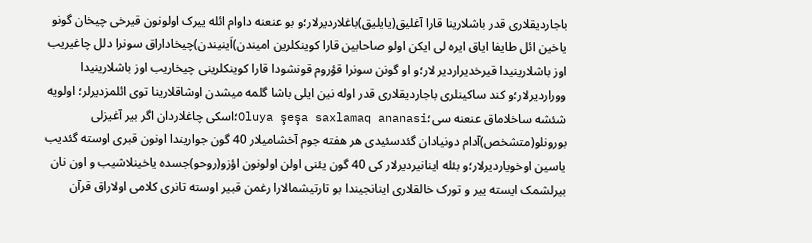باجاردیقلاری قدر باشلارینا قارا آغلیق(یایلیق)باغلاردیرلار؛و بو عنعنه داوام ائله ییرک اولونون قیرخی چیخان گونو یاخین ائل طایفا ایاق ایره لی ایکن اولو صاحابین قارا کوینکلرین امیندن)اَینیندن)چیخاداراق سونرا دلل چاغیریب اوز باشلارینیدا قیرخدیراردیر لار؛و او گونن سونرا قؤروم قونشودا قارا کوینکلرینی چیخاریب اوز باشلارینیدا ووراردیرلار؛و کند ساکینلری باجاردیقلاری قدر اوله نین ایلی باشا گلمه میشدن اوشاقلارینا توی ائلمزدیرلر؛ اولویه شئشه ساخلاماق عنعنه سی؛Oluya şeşa saxlamaq ananasi؛اسکی چاغلاردان اگر بیر آغیزلی بورونلو(متشخص)آدام دونیادان گئدسئیدی هر هفته جوم آخشامیلار 40 گون جواریندا اونون قبری اوسته گئدیب یاسین اوخویاردیرلار؛و بئله اینانیردیرلار کی 40 گون یئنی اولن اولونون اؤزو(روحو)جسده یاخینلاشیب و اون نان بیرلشمک ایسته ییر و تورک خالقلاری اینانجیندا بو تارتیشمالارا رغمن قبیر اوسته تانری کلامی اولاراق قرآن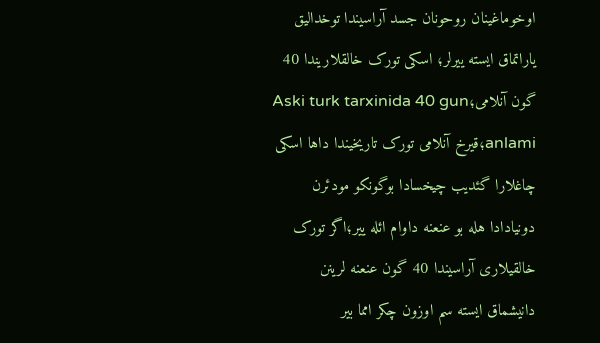اوخوماغینان روحونان جسد آراسیندا توخدالیق یاراتماق ایسته ییرلر؛ اسکی تورک خالقلاریندا 40 گون آنلامی؛Aski turk tarxinida 40 gun anlami؛قیرخ آنلامی تورک تاریخیندا داها اسکی چاغلارا گئدیب چیخسادا بوگونکو مودئرن دونیادادا هله بو عنعنه داوام ائله ییر؛اگر تورک خالقیلاری آراسیندا 40 گون عنعنه لرینن دانیشماق ایسته سم اوزون چکر امما بیر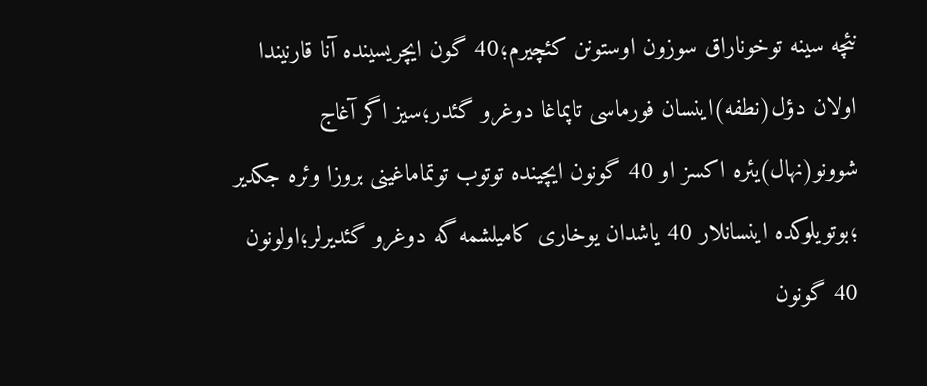نئچه سینه توخوناراق سوزون اوستونن کئچیرم؛40 گون ایچریسینده آنا قارنیندا اولان دؤل(نطفه)اینسان فورماسی تاپماغا دوغرو گئدر؛سیز اگر آغاج شوونو(نهال)یئره اکسز او 40 گونون ایچینده توتوب توتماماغینی بروزا وئره جکدیر ؛بوتویلوکده اینسانلار 40 یاشدان یوخاری کامیلشمه گه دوغرو گئدیرلر؛اولونون 40 گونون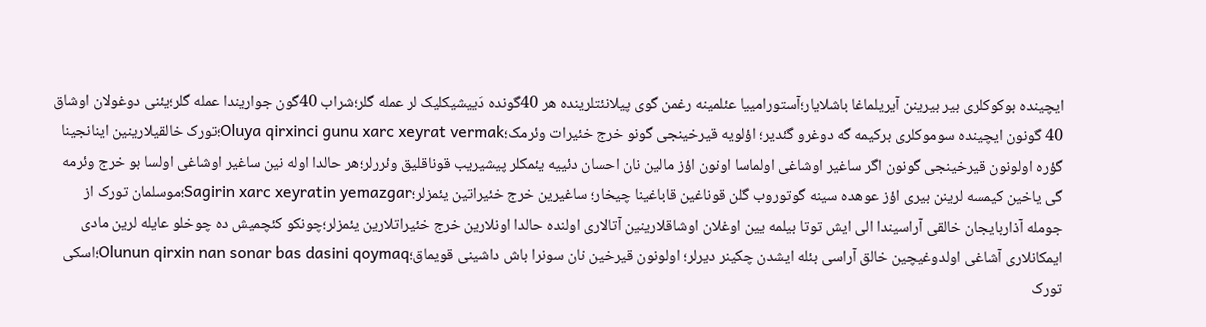ایچینده بوکوکلری بیر بیرینن آیریلماغا باشلایار؛آستورامییا عئلمینه رغمن گوی پیلانئتلرینده هر 40گونده دَییشیکلیک لر عمله گلر؛شراب 40گون جواریندا عمله گلر؛یئنی دوغولان اوشاق 40 گونون ایچینده سوموکلری برکیمه گه دوغرو گئدیر؛ اؤلویه قیرخینجی گونو خرج خئیرات وئرمک؛Oluya qirxinci gunu xarc xeyrat vermak؛تورک خالقیلارینین اینانجینا گؤره اولونون قیرخینجی گونون اگر ساغیر اوشاغی اولماسا اونون اؤز مالین نان احسان دئییه یئمکلر پیشیریب قوناقلیق وئررلر؛هر حالدا اوله نین ساغیر اوشاغی اولسا بو خرج وئرمه گی یاخین کیمسه لرینن بیری اؤز عوهده سینه گوتوروب گلن قوناغین قاباغینا چیخار؛ ساغیرین خرج خئیراتین یئمزلر؛Sagirin xarc xeyratin yemazgar؛موسلمان تورک از جومله آذاربایجان خالقی آراسیندا الی ایش توتا بیلمه یین اوغلان اوشاقلارینین آتالاری اولنده حالدا اونلارین خرج خئیراتلارین یئمزلر؛چونکو کئچمیش ده چوخلو عایله لرین مادی ایمکانلاری آشاغی اولدوغیچین خالق آراسی بئله ایشدن چکینر دیرلر؛ اولونون قیرخین نان سونرا باش داشینی قویماق؛Olunun qirxin nan sonar bas dasini qoymaq؛اسکی تورک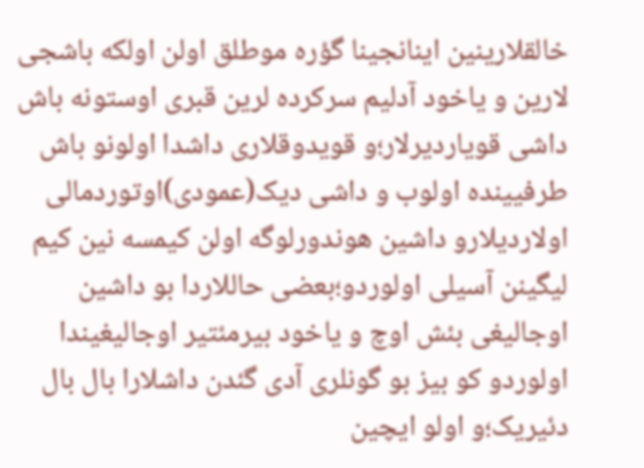خالقلارینین اینانجینا گؤره موطلق اولن اولکه باشجی لارین و یاخود آدلیم سرکرده لرین قبری اوستونه باش داشی قویاردیرلار؛و قویدوقلاری داشدا اولونو باش طرفیینده اولوب و داشی دیک(عمودی)اوتوردمالی اولاردیلارو داشین هوندورلوگه اولن کیمسه نین کیم لیگینن آسیلی اولوردو؛بعضی حاللاردا بو داشین اوجالیغی بئش اوچ و یاخود بیرمئتیر اوجالیغیندا اولوردو کو بیز بو گونلری آدی گئدن داشلارا بال بال دئیریک؛و اولو ایچین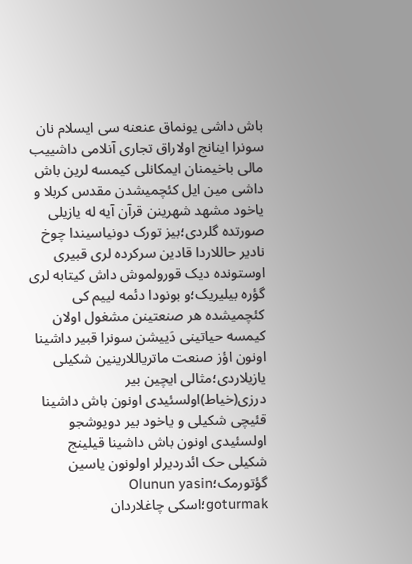باش داشی یونماق عنعنه سی ایسلام نان سونرا اینانج اولاراق تجاری آنلامی داشییب مالی باخیمنان ایمکانلی کیمسه لرین باش داشی مین ایل کئچمیشدن مقدس کربلا و یاخود مشهد شهرینن قرآن آیه له یازیلی صورتده گلردی؛بیز تورک دونیاسیندا چوخ نادیر حاللاردا قادین سرکرده لری قبیری اوستونده دیک قورولموش داش کیتابه لری گؤره بیلیریک؛و بونودا دئمه لییم کی کئچمیشده هر صنعتینن مشغول اولان کیمسه حیاتینی دَییشن سونرا قبیر داشینا اونون اؤز صنعت ماتریاللارینین شکیلی یازیلاردی؛مثالی ایچین بیر درزی(خیاط)اولسئیدی اونون باش داشینا قئیچی شکیلی و یاخود بیر دویوشجو اولسئیدی اونون باش داشینا قیلینج شکیلی حک ائدردیرلر اولونون یاسین گؤتورمک؛Olunun yasin goturmak؛اسکی چاغلاردان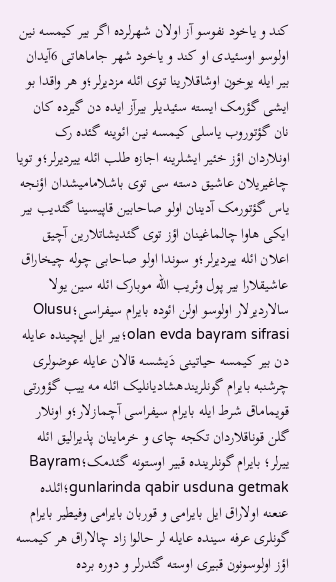کند و یاخود نفوسو آز اولان شهرلرده اگر بیر کیمسه نین اولوسو اوسئیدی او کند و یاخود شهر جاماهاتی 6آیدان بیر ایله یوخون اوشاقلارینا توی ائله مزدیرلر؛و هر واقدا بو ایشی گؤرمک ایسته سئیدیلر بیرآز ایده دن گیرده کان نان گؤتوروب یاسلی کیمسه نین ائوینه گئده رک اونلاردان اؤز خئیر ایشلرینه اجازه طلب ائله ییردیرلر؛و تویا چاغیریلان عاشیق دسته سی توی باشلامامیشدان اؤنجه یاس گؤتورمک آدینان اولو صاحابین قاپیسینا گئدیب بیر ایکی هاوا چالماغینان اؤز توی گئدیشاتلارین آچیق اعلان ائله ییردیرلر؛و سوندا اولو صاحابی چوله چیخاراق عاشیقلارا بیر پول وئریب الله موبارک ائله سین یولا سالاردیرلار اولوسو اولن ائوده بایرام سیفراسی؛Olusu olan evda bayram sifrasi؛بیر ایل ایچینده عایله دن بیر کیمسه حیاتینی دَیشسه قالان عایله عوضولری چرشنبه بایرام گونلریندهشادیانلیک ائله مه ییب گؤورتی قویماماق شرط ایله بایرام سیفراسی آچمازلار؛و اونلار گلن قوناقلاردان تکجه چای و خرماینان پذیرالیق ائله ییرلر؛ بایرام گونلرینده قبیر اوستونه گئدمک؛Bayram gunlarinda qabir usduna getmak؛ائلده عنعنه اولاراق ایل بایرامی و قوربان بایرامی وفیطیر بایرام گونلری عرفه سینده عایله لر حالوا زاد چالاراق هر کیمسه اؤز اولوسونون قبیری اوسته گئدرلر و دوره برده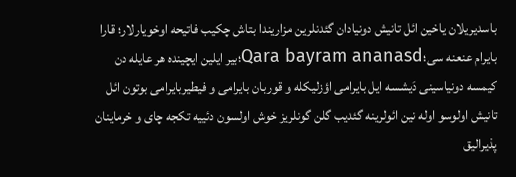باسدیریلان یاخین ائل تانیش دونیادان گئدنلرین مزاریندا بتاش چکیب فاتیحه اوخویارلار؛ قارا بایرام عنعنه سی؛Qara bayram ananasd؛بیر ایلین ایچینده هر عایله دن کیمسه دونیاسینی دَیشسه ایل بایرامی اؤزلیکله و قوربان بایرامی و فیطیربایرامی بوتون ائل تانیش اولوسو اوله نین ائولرینه گئدیب گلن گونلریز خوش اولسون دئییه تکجه چای و خرماینان پذیرالیق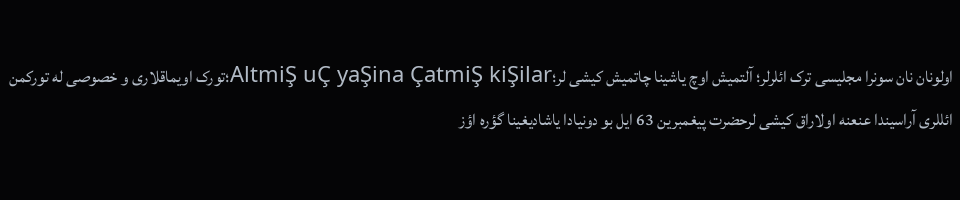اولونان نان سونرا مجلیسی ترک ائلرلر؛ آلتمیش اوچ یاشینا چاتمیش کیشی لر؛AltmiŞ uÇ yaŞina ÇatmiŞ kiŞilar؛تورک اویماقلاری و خصوصی له تورکمن ائللری آراسیندا عنعنه اولاراق کیشی لرحضرت پیغمبرین 63 ایل بو دونیادا یاشادیغینا گؤره اؤز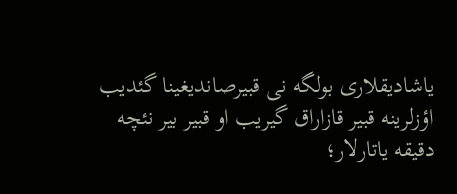یاشادیقلاری بولگه نی قبیرصاندیغینا گئدیب اؤزلرینه قبیر قازاراق گیریب او قبیر بیر نئچه دقیقه یاتارلار؛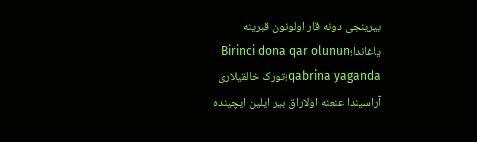بیرینجی دونه قار اولونون قبرینه یاغاندا؛Birinci dona qar olunun qabrina yaganda؛تورک خالقیلاری آراسیندا عنعنه اولاراق بیر ایلین ایچینده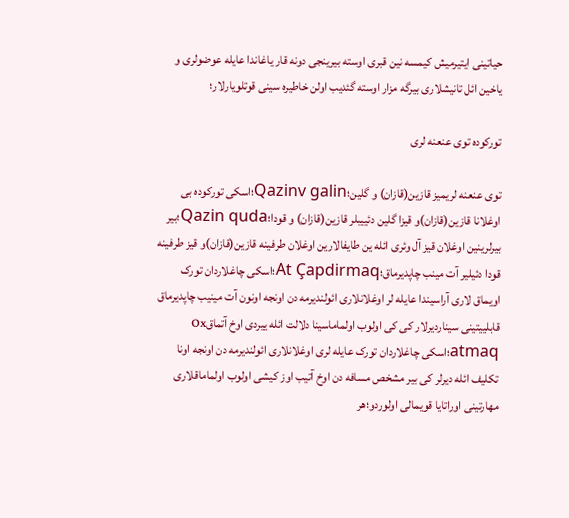حیاتینی ایتیرمیش کیمسه نین قبری اوسته بیرینجی دونه قار یاغاندا عایله عوضولری و یاخین ائل تانیشلاری بیرگه مزار اوسته گئدیب اولن خاطیره سینی قوتلویارلار؛

تورکوده توی عنعنه لری

توی عنعنه لریمیز قازین(قازان) و گلین؛Qazinv galin؛اسکی تورکوده بی اوغلانا قازین(قازان)و قیزا گلین دئییبلر قازین(قازان) و قودا؛Qazin quda؛بیر بیرلرینین اوغلان قیز آل وئری ائله ین طایفالارین اوغلان طرفینه قازین(قازان)و قیز طرفینه قودا دئیلیر آت مینب چاپدیرماق؛At Çapdirmaq؛اسکی چاغلاردان تورک اویماق لاری آراسیندا عایله لر اوغلانلاری ائولندیرمه دن اونجه اونون آت مینیب چاپدیرماق قابلییتینی سیناردیرلار کی کی اولوب اولماماسینا دلالت ائله ییردی اوخ آتماقOx atmaq؛اسکی چاغلاردان تورک عایله لری اوغلانلاری ائولندیرمه دن اونجه اونا تکلیف ائله دیرلر کی بیر مشخص مسافه دن اوخ آتیب اوز کیشی اولوب اولماماقلاری مهارتینی اوراتایا قویمالی اولوردو؛هر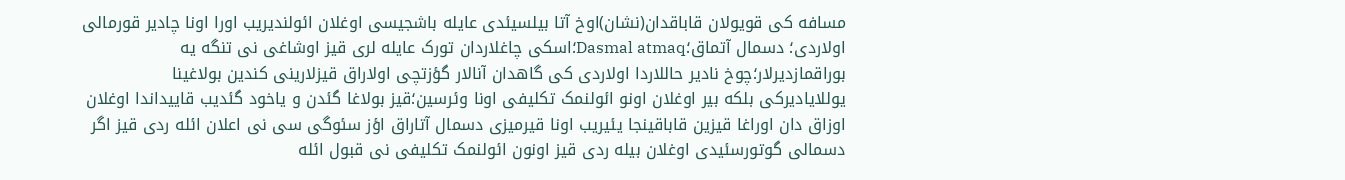مسافه کی قویولان قاباقدان(نشان)اوخ آتا بیلسیئدی عایله باشجیسی اوغلان ائولندیریب اورا اونا چادیر قورمالی اولاردی؛ دسمال آتماق؛Dasmal atmaq؛اسکی چاغلاردان تورک عایله لری قیز اوشاغی نی تنگه یه بوراقمازدیرلار؛چوخ نادیر حاللاردا اولاردی کی گاهدان آنالار گؤزتچی اولاراق قیزلارینی کندین بولاغینا یوللایادیرکی بلکه بیر اوغلان اونو ائولنمک تکلیفی اونا وئرسین؛قیز بولاغا گئدن و یاخود گئدیب قاییداندا اوغلان اوزاق دان اوراغا قیزین قاباقینجا یئیریب اونا قیرمیزی دسمال آتاراق اؤز سئوگی سی نی اعلان ائله ردی قیز اگر دسمالی گوتورسئیدی اوغلان بیله ردی قیز اونون ائولنمک تکلیفی نی قبول ائله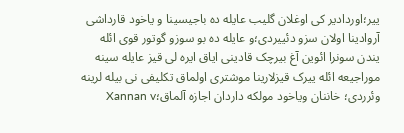ییر؛اوردادیر کی اوغلان گلیب عایله ده باجیسینا و یاخود قارداشی آروادینا اولان سزو دئییردی؛و عایله ده بو سوزو گوتور قوی ائله یندن سونرا ائوین آغ بیرچک قادینی ایاق ایره لی قیز عایله سینه موراجیعه ائله ییرک قیزلارینا موشتری اولماق تکلیفی نی بیله لرینه وئرردی؛ خاننان ویاخود مولکه داردان اجازه آلماق؛Xannan v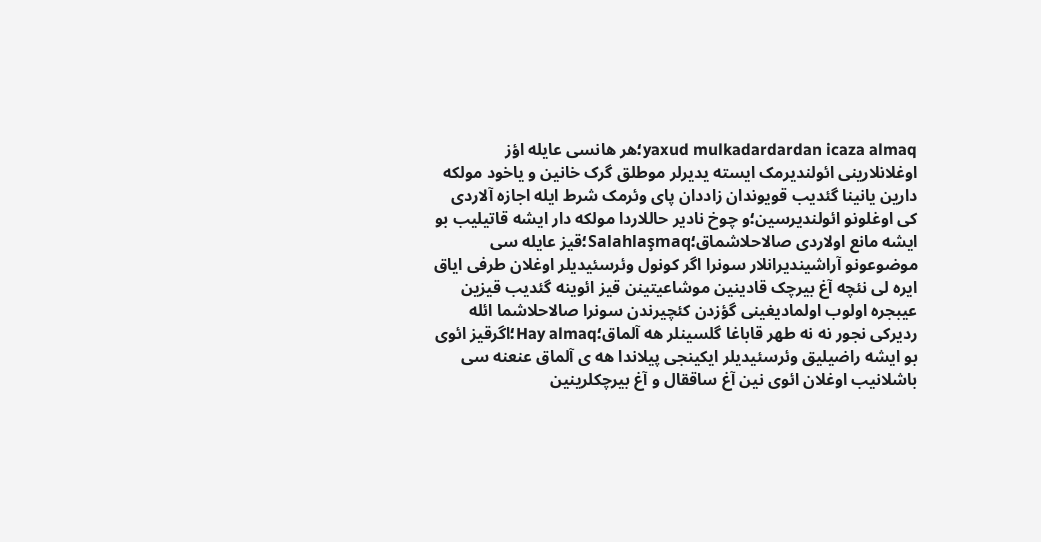yaxud mulkadardardan icaza almaq؛هر هانسی عایله اؤز اوغلانلارینی ائولندیرمک ایسته یدیرلر موطلق گرک خانین و یاخود مولکه دارین یانینا گئدیب قویوندان زاددان پای وئرمک شرط ایله اجازه آلاردی کی اوغلونو ائولندیرسین؛و چوخ نادیر حاللاردا مولکه دار ایشه قاتیلیب بو ایشه مانع اولاردی صالاحلاشماق؛Salahlaşmaq؛قیز عایله سی موضوعونو آراشیندیرانلار سونرا اگر کونول وئرسئیدیلر اوغلان طرفی ایاق ایره لی نئچه آغ بیرچک قادینین موشاعیتینن قیز ائوینه گئدیب قیزین عیبجره اولوب اولمادیغینی گؤزدن کئچیرندن سونرا صالاحلاشما ائله ردیرکی نجور نه نه طهر قاباغا گلسینلر هه آلماق؛Hay almaq؛اگرقیز ائوی بو ایشه راضیلیق وئرسئیدیلر ایکینجی پیلاندا هه ی آلماق عنعنه سی باشلانیب اوغلان ائوی نین آغ ساققال و آغ بیرچکلرینین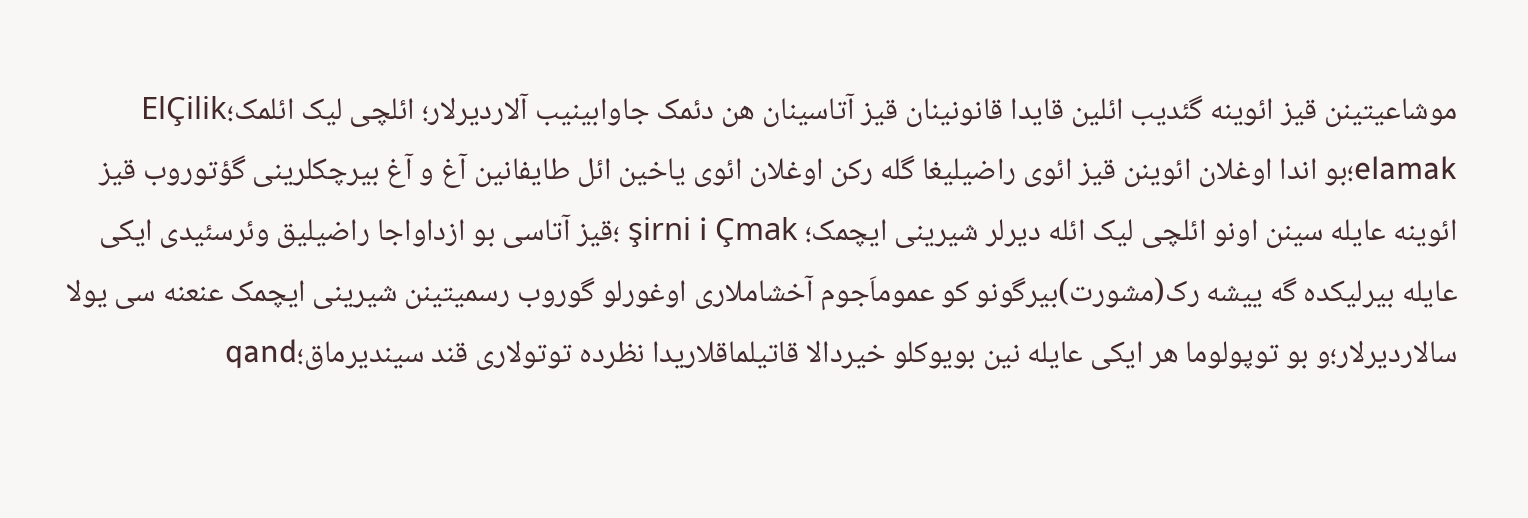موشاعیتینن قیز ائوینه گئدیب ائلین قایدا قانونینان قیز آتاسینان هن دئمک جاوابینیب آلاردیرلار؛ ائلچی لیک ائلمک؛ElÇilik elamak؛بو اندا اوغلان ائوینن قیز ائوی راضیلیغا گله رکن اوغلان ائوی یاخین ائل طایفانین آغ و آغ بیرچکلرینی گؤتوروب قیز ائوینه عایله سینن اونو ائلچی لیک ائله دیرلر شیرینی ایچمک؛ şirni i Çmak ؛قیز آتاسی بو ازداواجا راضیلیق وئرسئیدی ایکی عایله بیرلیکده گه ییشه رک(مشورت)بیرگونو کو عموماَجوم آخشاملاری اوغورلو گوروب رسمیتینن شیرینی ایچمک عنعنه سی یولا سالاردیرلار؛و بو توپولوما هر ایکی عایله نین بویوکلو خیردالا قاتیلماقلاریدا نظرده توتولاری قند سیندیرماق؛qand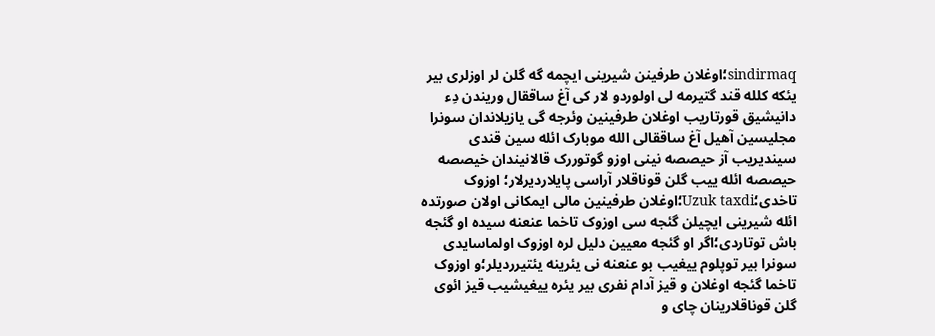sindirmaq؛اوغلان طرفینن شیرینی ایچمه گه گلن لر اوزلری بیر یئکه کلله قند گتیرمه لی اولوردو لار کی آغ ساققال وریندن دِء دانیشیق قورتاریب اوغلان طرفینین وئرجه گی یازیلاندان سونرا مجلیسین آهیل آغ ساققالی الله موبارک ائله سین قندی سیندیریب آز حیصصه نینی اوزو گوتوررک قالانیندان خیصصه حیصصه ائله ییب گلن قوناقلار آراسی پایلاردیرلار؛ اوزوک تاخدی؛Uzuk taxdi؛اوغلان طرفینین مالی ایمکانی اولان صورتده ائله شیرینی ایچیلن گئجه سی اوزوک تاخما عنعنه سیده او گئجه باش توتاردی؛اگر او گئجه معیین دلیل لره اوزوک اولماسایدی سونرا بیر توپلوم ییغیب بو عنعنه نی یئرینه یئتیرردیلر؛و اوزوک تاخما گئجه اوغلان و قیز آدام نفری بیر یئره ییغیشیب قیز ائوی گلن قوناقلارینان چای و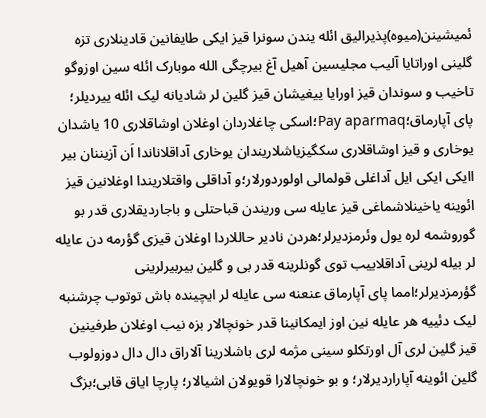ئمیشینن(میوه)پذیرالیق ائله یندن سونرا قیز ایکی طایفانین قادینلاری تزه گلینی اوراتایا آلیب مجلیسین آهیل آغ بیرچگی الله موبارک ائله سین اوزوگو تاخیب و سوندان قیز اورایا ییغیشان قیز گلین لر شادیانه لیک ائله ییردیلر؛ پای آپارماق؛Pay aparmaq؛اسکی چاغلاردان اوغلان اوشاقلاری 10 یاشدان یوخاری و قیز اوشاقلاری سکگیزیاشلاریندان یوخاری آداقلاناندا اَن آزیننان بیر اایکی ایکی ایل آداغلی قولمالی اولوردورلار؛و آداقلی واقتلاریندا اوغلانین قیز ائوینه یاخینلاشماغی قیز عایله سی وریندن قباحتلی و باجاردیقلاری قدر بو گوروشمه لره یول وئرمزدیرلر؛هردن نادیر حاللاردا اوغلان قیزی گؤرمه دن عایله لر بیله لرینی آداقلاییب توی گونلرینه قدر بی و گلین بیربیرلرینی گؤرمزدیرلر؛امما پای آپارماق عنعنه سی عایله لر ایچینده باش توتوب چرشنبه لیک دئییه هر عایله نین اوز ایمکانینا قدر خونچالار بزه نیب اوغلان طرفینین قیز گلین لری آل اورتکلو سینی مژمه لری باشلارینا آلاراق دال دال دوزولوب گلین ائوینه آپاراردیرلار؛ و بو خونچالارا قویولان اشیالار؛ پارچا ایاق قابی؛بزگ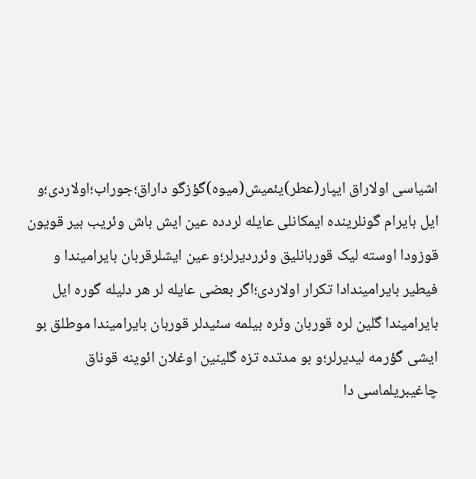اشیاسی اولاراق ایپار(عطر)یئمیش(میوه)گؤزگو داراق؛جوراب؛اولاردی؛و ایل بایرام گونلرینده ایمکانلی عایله لردده عین ایش باش وئریب بیر قویون قوزودا اوسته لیک قوربانلیق وئرردیرلر؛و عین ایشلرقربان بایرامیندا و فیطیر بایرامیندادا تکرار اولاردی؛اگر بعضی عایله لر هر دلیله گوره ایل بایرامیندا گلین لره قوربان وئره بیلمه سئیدلر قوربان بایرامیندا موطلق بو ایشی گؤرمه لیدیرلر؛و بو مدتده تزه گلینین اوغلان ائوینه قوناق چاغیبریلماسی دا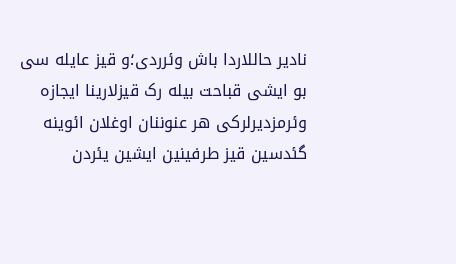نادیر حاللاردا باش وئرردی؛و قیز عایله سی بو ایشی قباحت بیله رک قیزلارینا ایجازه وئرمزدیرلرکی هر عنوننان اوغلان ائوینه گئدسین قیز طرفینین ایشین یئردن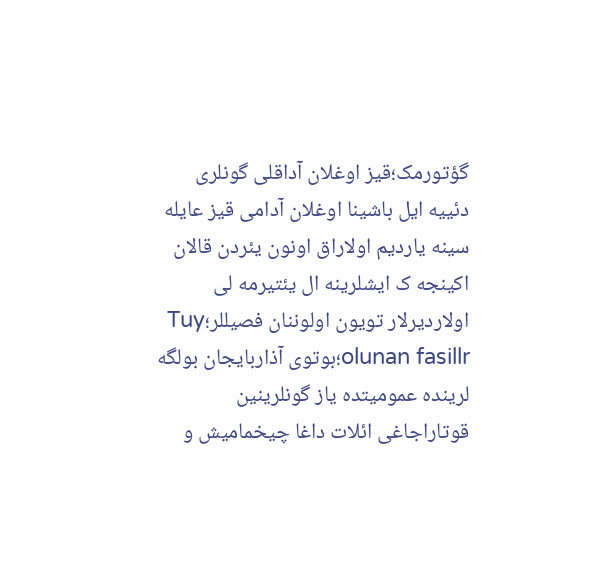گؤتورمک؛قیز اوغلان آداقلی گونلری دئییه ایل باشینا اوغلان آدامی قیز عایله سینه یاردیم اولاراق اونون یئردن قالان اکینجه ک ایشلرینه ال یئتیرمه لی اولاردیرلار تویون اولوننان فصیللر؛Tuy olunan fasillr؛بوتوی آذاربایجان بولگه لرینده عمومیتده یاز گونلرینین قوتاراجاغی ائلات داغا چیخمامیش و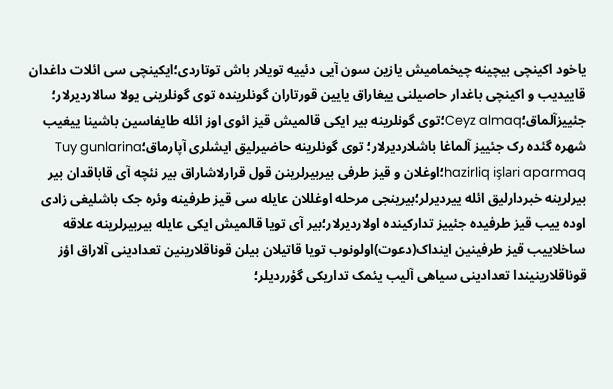یاخود اکینچی بیچینه چیخمامیش یازین سون آیی دئییه تویلار باش توتاردی؛ایکینچی سی ائلات داغدان قاییدیب و اکینچی باغدار حاصیلنی ییغاراق یایین قورتاران گونلرینده توی گونلرینی یولا سالاردیرلار؛ جئییزآلماق؛Ceyz almaq؛توی گونلرینه بیر ایکی قالمیش قیز ائوی اوز ائله طایفاسین باشینا ییغیب شهره گئده رک جئییز آلماغا باشلاردیرلار؛ توی گونلرینه حاضیرلیق ایشلری آپارماق؛Tuy gunlarina hazirliq işlari aparmaq؛اوغلان و قیز طرفی بیربیرلرینن قول قرارلاشاراق بیر نئچه آی قاباقدان بیر بیرلرینه خبردارلیق ائله ییردیرلر؛بیرینجی مرحله اوغللان عایله سی قیز طرفینه وئره جک باشلیغی زادی اوده ییب قیز طرفیده جئییز تدارکینده اولاردیرلار؛بیر آی تویا قالمیش ایکی عایله بیربیرلرینه علاقه ساخلاییب قیز طرفینین اینداک(دعوت)اولونوب تویا قاتیلان بیلن قوناقلارینین تعدادینی آلاراق اؤز قوناقلارینیندا تعدادینی سیاهی آلیب یئمک تداریکی گؤرردیلر؛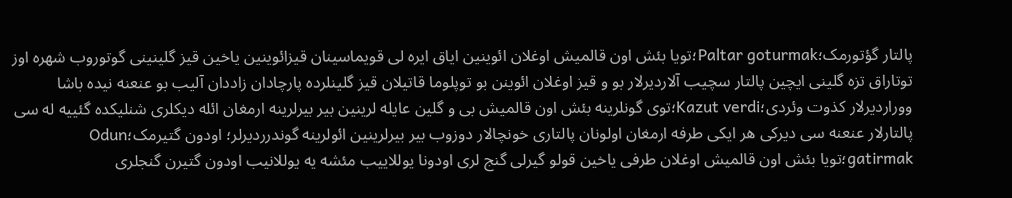پالتار گؤتورمک؛Paltar goturmak؛تویا بئش اون قالمیش اوغلان ائوینین ایاق ایره لی قویماسینان قیزائوینین یاخین قیز گلینینی گوتوروب شهره اوز توتاراق تزه گلینی ایچین پالتار سچیب آلاردیرلار بو و قیز اوغلان ائوینن بو توپلوما قاتیلان قیز گلینلرده پارچادان زاددان آلیب بو عنعنه نیده باشا ووراردیرلار کذوت وئردی؛Kazut verdi؛توی گونلرینه بئش اون قالمیش بی و گلین عایله لرینین بیر بیرلرینه ارمغان ائله دیکلری شنلیکده گئییه له سی پالتارلار عنعنه سی دیرکی هر ایکی طرفه ارمغان اولونان پالتاری خونچالار دوزوب بیر بیرلرینین ائولرینه گوندرردیرلر؛ اودون گتیرمک؛Odun gatirmak؛تویا بئش اون قالمیش اوغلان طرفی یاخین قولو گیرلی گنج لری اودونا یوللاییب مئشه یه یوللانیب اودون گتیرن گنجلری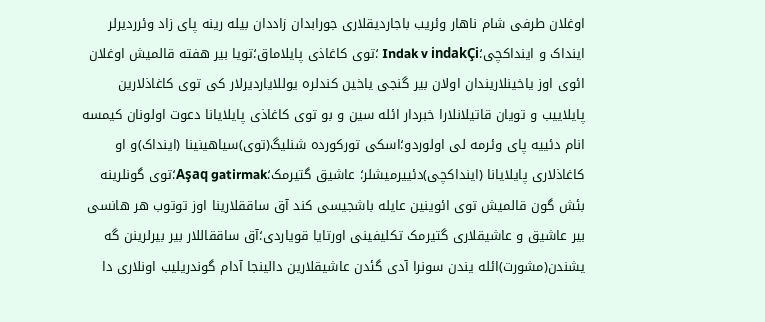اوغلان طرفی شام ناهار وئریب باجاردیقلاری جورابدان زاددان بیله رینه پای زاد وئرردیرلر اینداک و اینداکچی؛Indak v indakÇi ؛توی کاغاذی پایلاماق؛تویا بیر هفته قالمیش اوغلان ائوی اوز یاخینلاریندان اولان بیر گنجی یاخین کندلره یوللایاردیرلار کی توی کاغاذلارین پایلاییب و تویان قاتیلانلارا خبردار ائله سین و بو توی کاغاذی پایلایانا دعوت اولونان کیمسه انام دئییه پای وئرمه لی اولوردو؛اسکی تورکورده شنلیگ(توی)سیاهینینا (اینداک)و او کاغاذلاری پایلایانا (اینداکچی)دئییرمیشلر؛ عاشیق گتیرمک؛Aşaq gatirmak؛توی گونلرینه بئش گون قالمیش توی ائوینین عایله باشجیسی کند آق ساققلارینا اوز توتوب هر هانسی بیر عاشیق و عاشیقلاری گتیرمک تکلیفینی اورتایا قویاردی؛آق ساققاللار بیر بیرلرینن گه یشندن(مشورت)ائله یندن سونرا آدی گئدن عاشیقلارین دالینجا آدام گوندریلیب اونلاری دا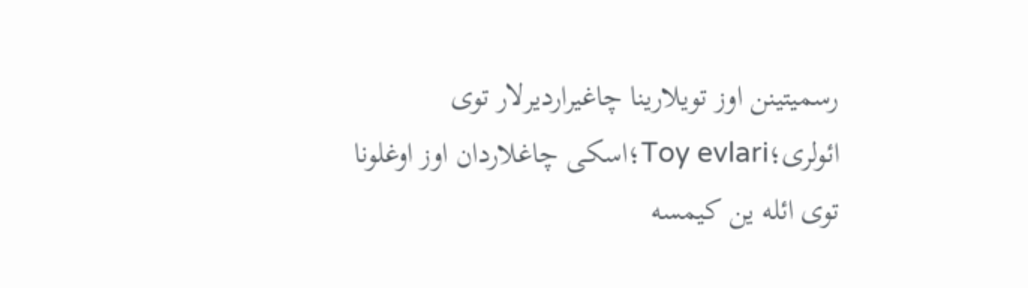رسمیتینن اوز تویلارینا چاغیراردیرلار توی ائولری؛Toy evlari؛اسکی چاغلاردان اوز اوغلونا توی ائله ین کیمسه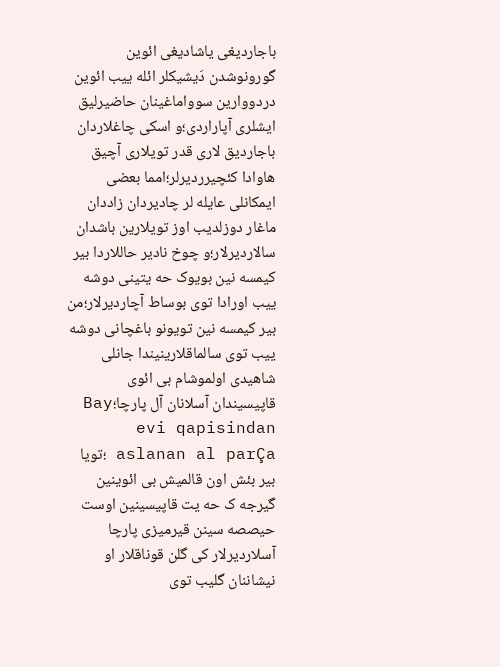باجاردیغی یاشادیغی ائوین گورونوشدن دَیشیکلر ائله ییب ائوین دردووارین سوواماغینان حاضیرلیق ایشلری آپاراردی؛و اسکی چاغلاردان باجاردیق لاری قدر تویلاری آچیق هاوادا کئچیرردیرلر؛امما بعضی ایمکانلی عایله لر چادیردان زاددان ماغار دوزلدیب اوز تویلارین باشدان سالاردیرلار؛و چوخ نادیر حاللاردا بیر کیمسه نین بویوک حه یتینی دوشه ییب اورادا توی بوساط آچاردیرلار؛من بیر کیمسه نین تویونو باغچانی دوشه ییب توی سالماقلارینیندا جانلی شاهیدی اولموشام بی ائوی قاپیسیندان آسلانان آل پارچا؛Bay evi qapisindan aslanan al parÇa ؛تویا بیر بئش اون قالمیش بی ائوینین گیرجه ک حه یت قاپیسینین اوست حیصصه سینن قیرمیزی پارچا آسلاردیرلار کی گلن قوناقلار او نیشاننان گلیب توی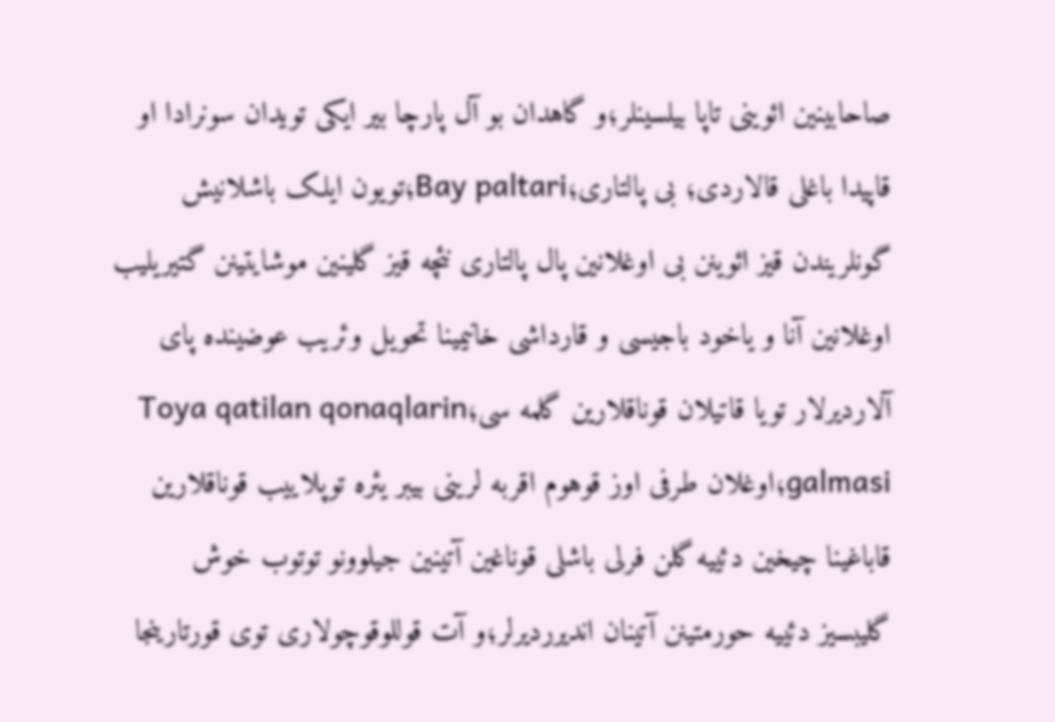صاحابینین ائوینی تاپا بیلسینلر؛و گاهدان بو آل پارچا بیر ایکی تویدان سونرادا او قاپیدا باغلی قالاردی؛ بی پالتاری؛Bay paltari؛تویون ایلک باشلانیش گونلریندن قیز ائوینن بی اوغلانین پال پالتاری نئچه قیز گلینین موشایتینن گتیریلیب اوغلانین آنا و یاخود باجیسی و قارداشی خانیمینا تحویل وئریب عوضینده پای آلاردیرلار تویا قاتیلان قوناقلارین گلمه سی؛Toya qatilan qonaqlarin galmasi؛اوغلان طرفی اوز قوهوم اقربه لرینی بیبر یئره توپلاییب قوناقلارین قاباغینا چیخین دئییه گلن فرلی باشلی قوناغین آتینین جیلوونو توتوب خوش گلیبسیز دئییه حورمتینن آتینان اندیرردیرلر؛و آت قوللوقوچولاری توی قورتارینجا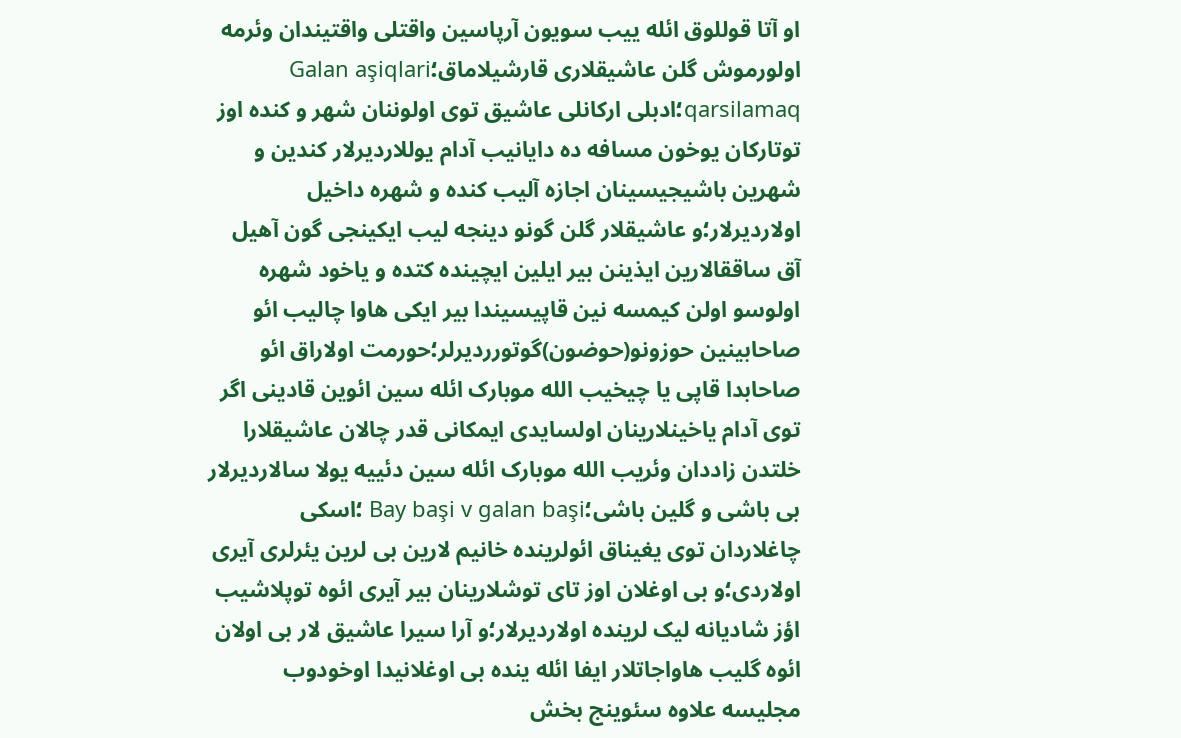او آتا قوللوق ائله ییب سویون آرپاسین واقتلی واقتیندان وئرمه اولورموش گلن عاشیقلاری قارشیلاماق؛Galan aşiqlari qarsilamaq؛ادبلی ارکانلی عاشیق توی اولوننان شهر و کنده اوز توتارکان یوخون مسافه ده دایانیب آدام یوللاردیرلار کندین و شهرین باشیجیسینان اجازه آلیب کنده و شهره داخیل اولاردیرلار؛و عاشیقلار گلن گونو دینجه لیب ایکینجی گون آهیل آق ساققالارین ایذینن بیر ایلین ایچینده کتده و یاخود شهره اولوسو اولن کیمسه نین قاپیسیندا بیر ایکی هاوا چالیب ائو صاحابینین حوزونو(حوضون)گوتورردیرلر؛حورمت اولاراق ائو صاحابدا قاپی یا چیخیب الله موبارک ائله سین ائوین قادینی اگر توی آدام یاخینلارینان اولسایدی ایمکانی قدر چالان عاشیقلارا خلتدن زاددان وئریب الله موبارک ائله سین دئییه یولا سالاردیرلار بی باشی و گلین باشی؛Bay başi v galan başi ؛اسکی چاغلاردان توی یغیناق ائولرینده خانیم لارین بی لرین یئرلری آیری اولاردی؛و بی اوغلان اوز تای توشلارینان بیر آیری ائوه توپلاشیب اؤز شادیانه لیک لرینده اولاردیرلار؛و آرا سیرا عاشیق لار بی اولان ائوه گلیب هاواجاتلار ایفا ائله ینده بی اوغلانیدا اوخودوب مجلیسه علاوه سئوینج بخش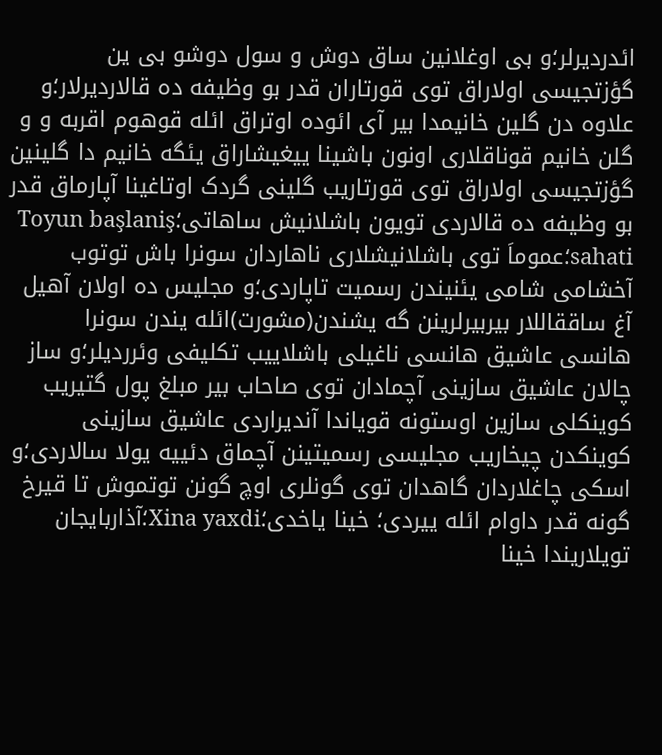ائدردیرلر؛و بی اوغلانین ساق دوش و سول دوشو بی ین گؤزتجیسی اولاراق توی قورتاران قدر بو وظیفه ده قالاردیرلار؛و علاوه دن گلین خانیمدا بیر آی ائوده اوتراق ائله قوهوم اقربه و و گلن خانیم قوناقلاری اونون باشینا ییغیشاراق یئگه خانیم دا گلینین گؤزتجیسی اولاراق توی قورتاریب گلینی گردک اوتاغینا آپارماق قدر بو وظیفه ده قالاردی تویون باشلانیش ساهاتی؛Toyun başlaniş sahati؛عموماَ توی باشلانیشلاری ناهاردان سونرا باش توتوب آخشامی شامی یئنیندن رسمیت تاپاردی؛و مجلیس ده اولان آهیل آغ ساققاللار بیربیرلرینن گه یشندن(مشورت)ائله یندن سونرا هانسی عاشیق هانسی ناغیلی باشلاییب تکلیفی وئرردیلر؛و ساز چالان عاشیق سازینی آچمادان توی صاحاب بیر مبلغ پول گتیریب کوینکلی سازین اوستونه قویاندا آندیراردی عاشیق سازینی کوینکدن چیخاریب مجلیسی رسمیتینن آچماق دئییه یولا سالاردی؛و اسکی چاغلاردان گاهدان توی گونلری اوچ گونن توتموش تا قیرخ گونه قدر داوام ائله ییردی؛ خینا یاخدی؛Xina yaxdi؛آذاربایجان تویلاریندا خینا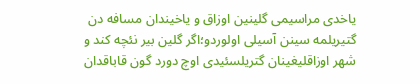یاخدی مراسیمی گلینین اوزاق و یاخیندان مسافه دن گتیریلمه سینن آسیلی اولوردو؛اگر گلین بیر نئچه کند و شهر اوزاقلیغینان گتریلسئیدی اوچ دورد گون قاباقدان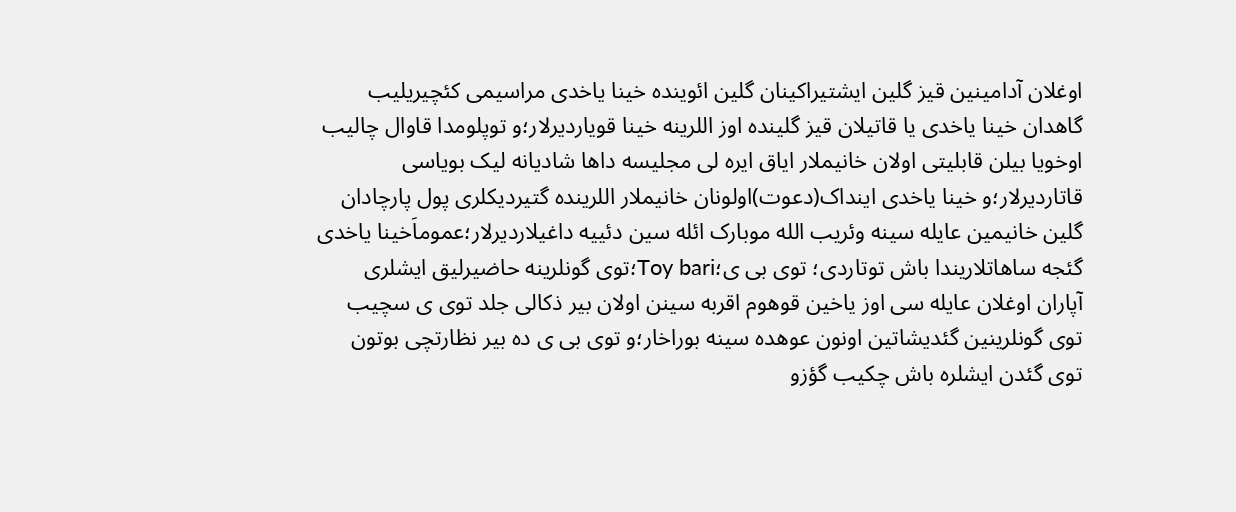اوغلان آدامینین قیز گلین ایشتیراکینان گلین ائوینده خینا یاخدی مراسیمی کئچیریلیب گاهدان خینا یاخدی یا قاتیلان قیز گلینده اوز اللرینه خینا قویاردیرلار؛و توپلومدا قاوال چالیب اوخویا بیلن قابلیتی اولان خانیملار ایاق ایره لی مجلیسه داها شادیانه لیک بویاسی قاتاردیرلار؛و خینا یاخدی اینداک(دعوت)اولونان خانیملار اللرینده گتیردیکلری پول پارچادان گلین خانیمین عایله سینه وئریب الله موبارک ائله سین دئییه داغیلاردیرلار؛عموماَخینا یاخدی گئجه ساهاتلاریندا باش توتاردی؛ توی بی ی؛Toy bari؛توی گونلرینه حاضیرلیق ایشلری آپاران اوغلان عایله سی اوز یاخین قوهوم اقربه سینن اولان بیر ذکالی جلد توی ی سچیب توی گونلرینین گئدیشاتین اونون عوهده سینه بوراخار؛و توی بی ی ده بیر نظارتچی بوتون توی گئدن ایشلره باش چکیب گؤزو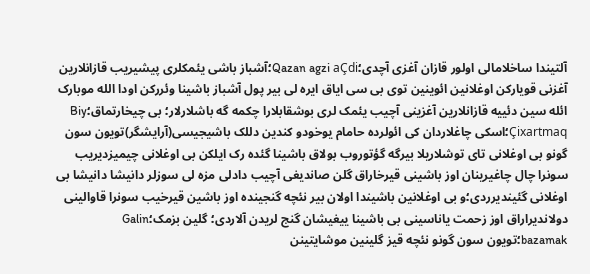آلتیندا ساخلامالی اولور قازان آغزی آچدی؛Qazan agzi aÇdi؛آشباز باشی یئمکلری پیشیریب قازانلارین آغزنی قویارکن اوغلانین ائوینین توی بی سی ایاق ایره لی بیر پول آشباز باشینا وئررکن اودا الله موبارک ائله سین دئییه قازانلارین آغزینی آچیب یئمک لری بوشقابلارا چکمه گه باشلارلار؛ بی چیخارتماق؛Biy Çixartmaq؛اسکی چاغلاردان کی ائولرده حامام یوخودو کندین دللک باشیجیسی(آرایشگر)تویون سون گونو بی اوغلانی تای توشلاریلا بیرگه گؤتوروب بولاق باشینا گئده رک ایلکن بی اوغلانی چیمیزدیریب سونرا چال چاغیرینان اوز باشینی قیرخاراق گلن صاندیغی آچیب دادلی مزه لی سوزلر دانیشا دانیشا بی اوغلانی گئیندیرردی؛و بی اوغلانین باشیندا اولان بیر نئچه گنجینده اوز باشین قیرخیب سونرا قاوالینی دولاندیراراق اوز زحمت یاناسینی بی باشینا ییغیشان گنج لریدن آلاردی؛ گلین بزمک؛Galin bazamak؛تویون سون گونو نئچه قیز گلینین موشایتینن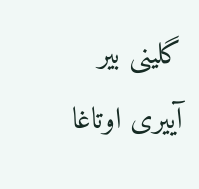گلینی بیر آییری اوتاغا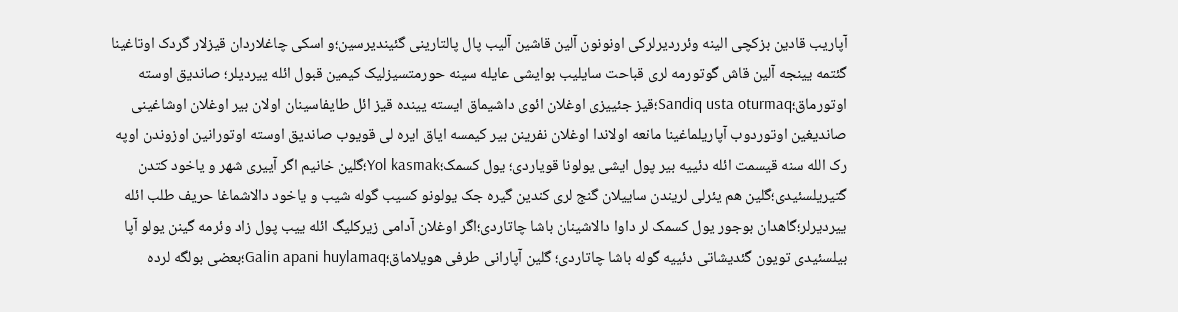آپاریب قادین بزکچی الینه وئرردیرلرکی اونونون آلین قاشین آلیب پال پالتارینی گئیندیرسین؛و اسکی چاغلاردان قیزلار گردک اوتاغینا گئتمه یینجه آلین قاش گوتورمه لری قباحت سایلیب بوایشی عایله سینه حورمتسیزلیک کیمین قبول ائله ییردیلر؛ صاندیق اوسته اوتورماق؛Sandiq usta oturmaq؛قیز جئییزی اوغلان ائوی داشیماق ایسته یینده قیز ائل طایفاسینان اولان بیر اوغلان اوشاغینی صاندیغین اوتوردوب آپاریلماغینا مانعه اولاندا اوغلان نفرینن بیر کیمسه ایاق ایره لی قویوب صاندیق اوسته اوتورانین اوزوندن اوپه رک الله سنه قیسمت ائله دئییه بیر پول ایشی یولونا قویاردی؛ یول کسمک؛Yol kasmak؛گلین خانیم اگر آییری شهر و یاخود کتدن گتیریلسئیدی؛گلین هم یئرلی لریندن ساییلان گنج لری کندین گیره جک یولونو کسیب گوله شیب و یاخود دالاشماغا حریف طلب ائله ییردیرلر؛گاهدان بوجور یول کسمک لر داوا دالاشینان باشا چاتاردی؛اگر اوغلان آدامی زیرکلیگ ائله ییب پول زاد وئرمه گینن یولو آپا بیلسئیدی تویون گئدیشاتی دئییه گوله باشا چاتاردی؛ گلین آپارانی طرفی هویلاماق؛Galin apani huylamaq؛بعضی بولگه لرده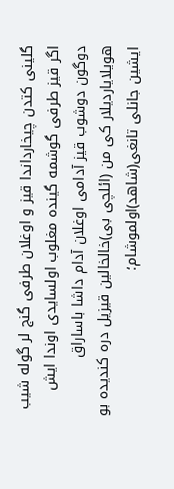گلینی کتدن چیخارداندا قیز و اوغلان طرفی گنج لر گوله شیب اگر قیز طرفی گوشمه گینده مغلوب اولسایدی اوندا ایش دوگون دوشوب قیز آدامی اوغلان آدام داشا باساراق هویلایاردیلار کی من (ائلچی بی)خالخالین قیزیل دره کندیده بو ایشین جانلی تانغی(شاهد)اولموشام؛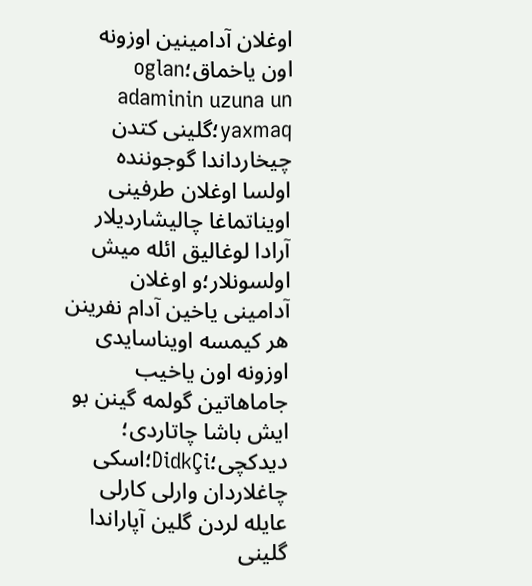اوغلان آدامینین اوزونه اون یاخماق؛oglan adaminin uzuna un yaxmaq؛گلینی کتدن چیخارداندا گوجوننده اولسا اوغلان طرفینی اویناتماغا چالیشاردیلار آرادا لوغالیق ائله میش اولسونلار؛و اوغلان آدامینی یاخین آدام نفرینن هر کیمسه اویناسایدی اوزونه اون یاخیب جاماهاتین گولمه گینن بو ایش باشا چاتاردی؛ دیدکچی؛DidkÇi؛اسکی چاغلاردان وارلی کارلی عایله لردن گلین آپاراندا گلینی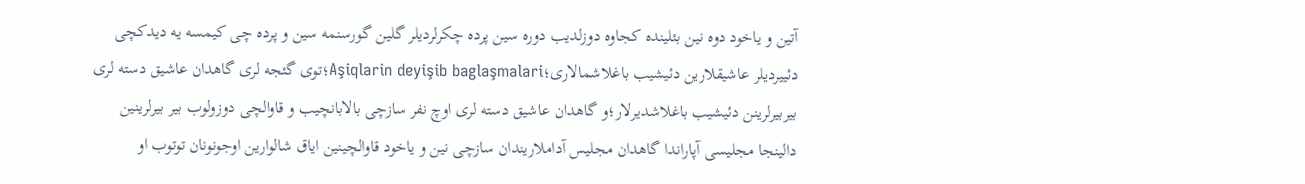آتین و یاخود دوه نین بئلینده کجاوه دوزلدیب دوره سین پرده چکرلردیلر گلین گورسنمه سین و پرده چی کیمسه یه دیدکچی دئییردیلر عاشیقلارین دئیشیب باغلاشمالاری؛Aşiqlarin deyişib baglaşmalari؛توی گئجه لری گاهدان عاشیق دسته لری بیربیرلرینن دئیشیب باغلاشدیرلار؛و گاهدان عاشیق دسته لری اوچ نفر سازچی بالابانچیب و قاوالچی دوزولوب بیر بیرلرینین دالینجا مجلیسی آپاراندا گاهدان مجلیس آداملاریندان سازچی نین و یاخود قاوالچینین ایاق شالوارین اوجونونان توتوب او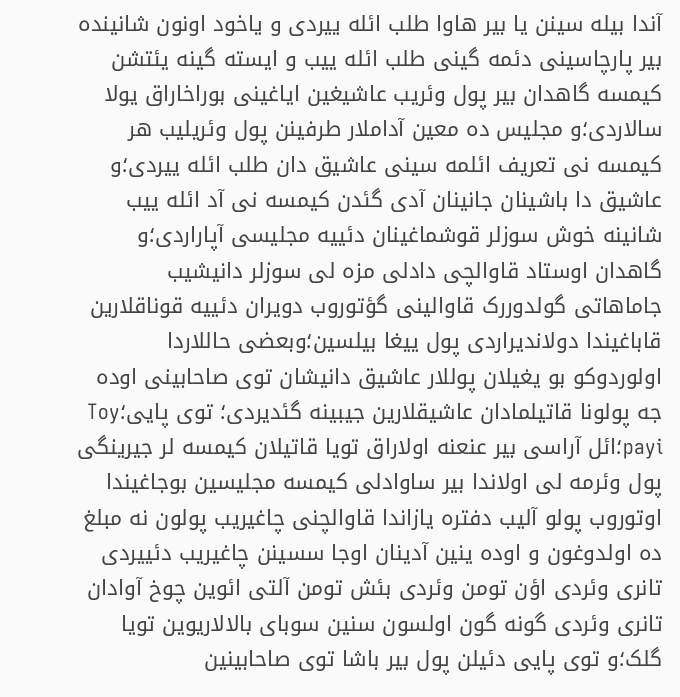آندا بیله سینن یا بیر هاوا طلب ائله ییردی و یاخود اونون شانینده بیر پارچاسینی دئمه گینی طلب ائله ییب و ایسته گینه یئتشن کیمسه گاهدان بیر پول وئریب عاشیغین ایاغینی بوراخاراق یولا سالاردی؛و مجلیس ده معین آداملار طرفینن پول وئریلیب هر کیمسه نی تعریف ائلمه سینی عاشیق دان طلب ائله ییردی؛و عاشیق دا باشینان جانینان آدی گئدن کیمسه نی آد ائله ییب شانینه خوش سوزلر قوشماغینان دئییه مجلیسی آپاراردی؛و گاهدان اوستاد قاوالچی دادلی مزه لی سوزلر دانیشیب جاماهاتی گولدوررک قاوالینی گؤتوروب دویران دئییه قوناقلارین قاباغیندا دولاندیراردی پول ییغا بیلسین؛وبعضی حاللاردا اولوردوکو بو یغیلان پوللار عاشیق دانیشان توی صاحابینی اوده جه پولونا قاتیلمادان عاشیقلارین جیبینه گئدیردی؛ توی پایی؛Toy payi؛ائل آراسی بیر عنعنه اولاراق تویا قاتیلان کیمسه لر جیرینگی پول وئرمه لی اولاندا بیر ساوادلی کیمسه مجلیسین بوجاغیندا اوتوروب پولو آلیب دفتره یازاندا قاوالچنی چاغیریب پولون نه مبلغ ده اولدوغون و اوده ینین آدینان اوجا سسینن چاغیریب دئییردی تانری وئردی اؤن تومن وئردی بئش تومن آلتی ائوین چوخ آوادان تانری وئردی گونه گون اولسون سنین سوبای بالالاریوین تویا گلک؛و توی پایی دئیلن پول بیر باشا توی صاحابینین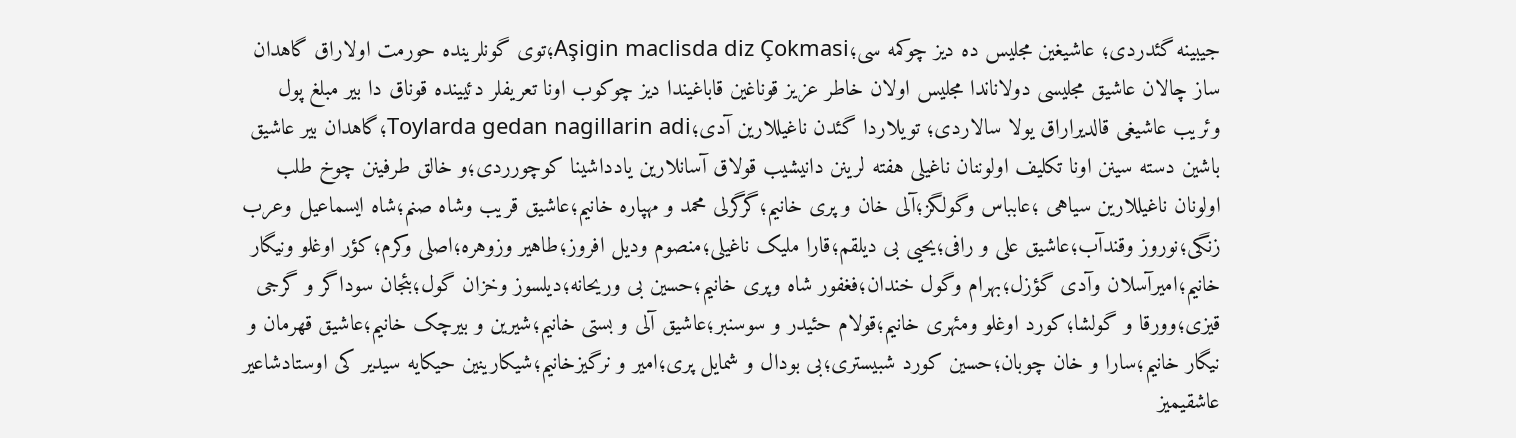جیبینه گئدردی؛ عاشیغین مجلیس ده دیز چوکمه سی؛Aşigin maclisda diz Çokmasi؛توی گونلرینده حورمت اولاراق گاهدان ساز چالان عاشیق مجلیسی دولاناندا مجلیس اولان خاطر عزیز قوناغین قاباغیندا دیز چوکوب اونا تعریفلر دئیینده قوناق دا بیر مبلغ پول وئریب عاشیغی قالدیراراق یولا سالاردی؛ تویلاردا گئدن ناغیللارین آدی؛Toylarda gedan nagillarin adi؛گاهدان بیر عاشیق باشین دسته سینن اونا تکلیف اولوننان ناغیلی هفته لرینن دانیشیب قولاق آسانلارین یادداشینا کوچورردی؛و خالق طرفینن چوخ طلب اولونان ناغیللارین سیاهی ؛عابباس وگولگز؛آلی خان و پری خانیم؛گرگرلی محمد و مهپاره خانیم؛عاشیق قریب وشاه صنم؛شاه ایسماعیل وعرب زنگی؛نوروز وقندآب؛عاشیق علی و رافی؛یحیی بی دیلقم؛قارا ملیک ناغیلی؛منصوم ودیل افروز؛طاهیر وزوهره؛اصلی وکرم؛کؤر اوغلو ونیگار خانیم؛امیرآسلان وآدی گؤزل؛بهرام وگول خندان؛فغفور شاه وپری خانیم؛حسین بی وریحانه؛دیلسوز وخزان گول؛بئجان سوداگر و گرجی قیزی؛وورقا و گولشا؛کورد اوغلو ومئهری خانیم؛قولام حئیدر و سوسنبر؛عاشیق آلی و بستی خانیم؛شیرین و بیرچک خانیم؛عاشیق قهرمان و نیگار خانیم؛سارا و خان چوبان؛حسین کورد شبیستری؛بی بودال و شمایل پری؛امیر و نرگیزخانیم؛شیکارینین حیکایه سیدیر کی اوستادشاعیر عاشقیمیز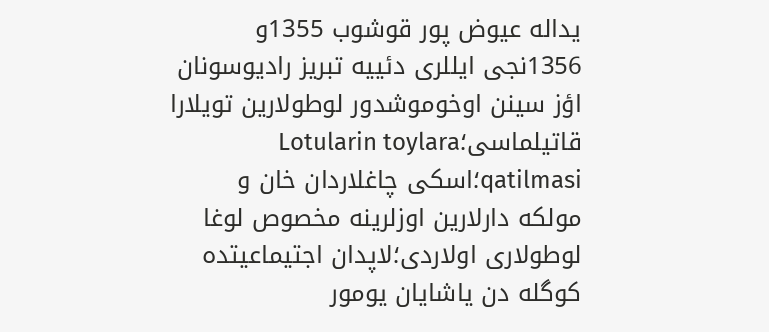یداله عیوض پور قوشوب 1355و 1356نجی ایللری دئییه تبریز رادیوسونان اؤز سینن اوخوموشدور لوطولارین تویلارا قاتیلماسی؛Lotularin toylara qatilmasi؛اسکی چاغلاردان خان و مولکه دارلارین اوزلرینه مخصوص لوغا لوطولاری اولاردی؛لاپدان اجتیماعیتده کوگله دن یاشایان یومور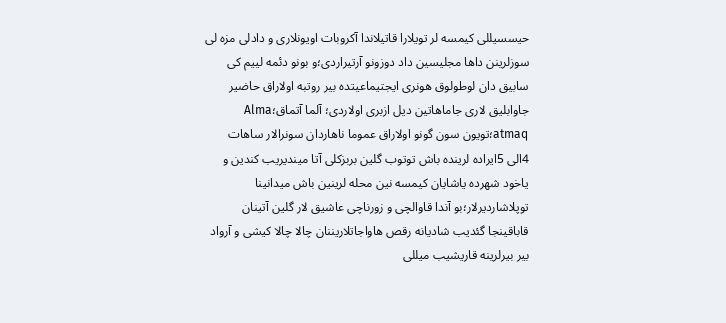حیسسیللی کیمسه لر تویلارا قاتیلاندا آکروبات اویونلاری و دادلی مزه لی سوزلرینن داها مجلیسین داد دوزونو آرتیراردی؛و بونو دئمه لییم کی سابیق دان لوطولوق هونری ایجتیماعیتده بیر روتبه اولاراق حاضیر جاوابلیق لاری جاماهاتین دیل ازبری اولاردی؛ آلما آتماق؛Alma atmaq؛تویون سون گونو اولاراق عموما ناهاردان سونرالار ساهات 4الی 5ایراده لرینده باش توتوب گلین بربزکلی آتا میندیریب کندین و یاخود شهرده یاشایان کیمسه نین محله لرینین باش میدانینا توپلاشاردیرلار؛بو آندا قاوالچی و زورناچی عاشیق لار گلین آتینان قاباقینجا گئدیب شادیانه رقص هاواجاتلاریننان چالا چالا کیشی و آرواد بیر بیرلرینه قاریشیب میللی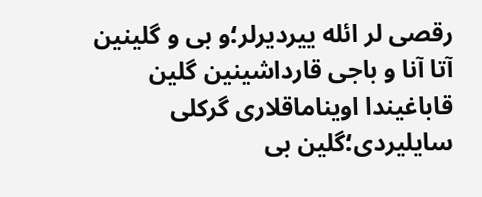رقصی لر ائله ییردیرلر؛و بی و گلینین آتا آنا و باجی قارداشینین گلین قاباغیندا اویناماقلاری گرکلی سایلیردی؛گلین بی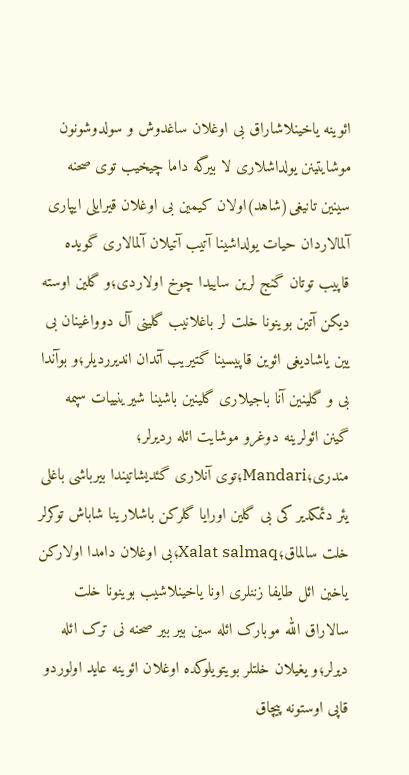ائوینه یاخینلاشاراق بی اوغلان ساغدوش و سولدوشونون موشایتینن یولداشلاری لا بیرگه داما چیخیب توی صحنه سینین تانیغی(شاهد)اولان کیمین بی اوغلان قیرایلی ایپاری آلمالاردان حیات یولداشینا آتیب آتیلان آلمالاری گویده قاپیب توتان گنج لرین ساییدا چوخ اولاردی؛و گلین اوسته دیکن آتین بوینونا خلت لر باغلانیب گلینی آل دوواغینان بی یین یاشادیغی ائوین قاپیسینا گتیریب آتدان اندیرردیلر؛و بوآندا بی و گلینین آنا باجیلاری گلینین باشینا شیرینییات سپمه گینن ائولرینه دوغرو موشایت ائله ردیرلر؛ مندری؛Mandari؛توی آنلاری گئدیشاتیندا بیرباشی باغلی یئر دئمکدیر کی بی گلین اورایا گلرکن باشلارینا شاباش توکرلر خلت سالماق؛Xalat salmaq؛بی اوغلان دامدا اولارکن یاخین ائل طایفا زننلری اونا یاخینلاشیب بوینونا خلت سالاراق الله موبارک ائله سین بیر بیر صحنه نی ترک ائله دیرلر؛و یغیلان خلتلر بویتویلوکده اوغلان ائوینه عاید اولوردو قاپی اوستونه پیچاق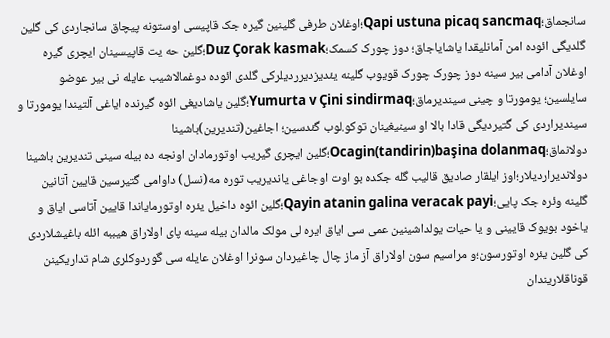سانجماق؛Qapi ustuna picaq sancmaq؛اوغلان طرفی گلینین گیره جک قاپیسی اوستونه پیچاق سانجاردی کی گلین گلدیگی ائوده امن آمانلیقدا یاشایاجاق؛ دوز چورک کسمک؛Duz Çorak kasmak؛گلین حه یت قاپیسینان ایچری گیره اوغلان آدامی بیر سینه دوز چورک چورک قویوب گلینه یئدیزدیرردیلرکی گلدی ائوده دوغمالاشیب عایله نی بیر عوضو سایلسین؛ یومورتا و چینی سیندیرماق؛Yumurta v Çini sindirmaq؛گلین یاشادیغی ائوه گیرنده ایاغی آلتیندا یومورتا و سیندیراردی کی گتیردیگی قادا بالا او سینیغینان توکو.لوب گئدسین؛ اجاغین(تندیرین)باشینا دولانماق؛Ocagin(tandirin)başina dolanmaq؛گلین ایچری گیریب اوتورمادان اونجه ده بیله سینی تندیرین باشینا دولاندیراردیلار؛اوز ایلقار صادیق قالیب گله جکده بو اوت اوجاغی یاندیریب توره مه(نسل) داوامی گتیرسین قایین آتانین گلینه وئره جک پایی؛Qayin atanin galina veracak payi؛گلین ائوه داخیل یئره اوتورمایاندا قایین آتاسی ایاق و یاخود بویوک قایینی و یا حیات یولداشینین عمی سی ایاق ایره لی مولک مالدان بیله سینه پای اولاراق هیببه ائله باغیشلاردی کی گلین یئره اوتورسون؛و مراسیم سون اولاراق آز ماز چال چاغیردان سونرا اوغلان عایله سی گوردوکلری شام تداریکینن قوناقلاریندان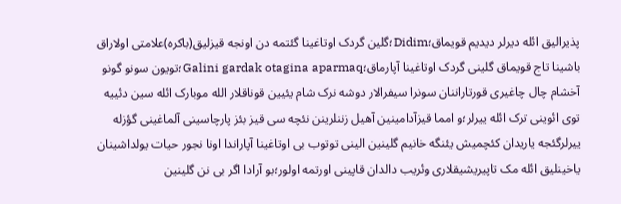پذیرالیق ائله دیرلر دیدیم قویماق؛Didim؛گلین گردک اوتاغینا گئتمه دن اونجه قیزلیق(باکره)علامتی اولاراق باشینا تاج قویماق گلینی گردک اوتاغینا آپارماق؛Galini gardak otagina aparmaq؛تویون سونو گونو آخشام چال چاغیری قورتاراننان سونرا سیفرالار دوشه نرک شام یئیین قوناقلار الله موبارک ائله سین دئییه توی ائوینی ترک ائله ییرلر؛و امما قیزآدامینین آهیل زننلرینن نئچه سی قیز بئز پارچاسینی آلماغینی گؤزله ییرلرگئجه یاریدان کئچمیش یئنگه خانیم گلینین الینی توتوب بی اوتاغینا آپاراندا اونا نجور حیات یولداشینان یاخینلیق ائله مک تاپیریشیقلاری وئریب دالدان قاپینی اورتمه اولور؛بو آرادا اگر بی نن گلینین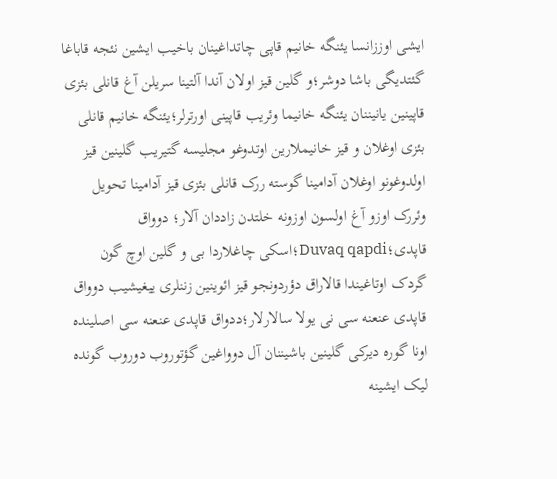ایشی اوززانسا یئنگه خانیم قاپی چاتداغینان باخیب ایشین نئجه قاباغا گئتدیگی باشا دوشر؛و گلین قیز اولان آندا آلتینا سریلن آغ قانلی بئزی قاپینین یانیننان یئنگه خانیما وئریب قاپینی اورترلر؛یئنگه خانیم قانلی بئزی اوغلان و قیز خانیملارین اوتدوغو مجلیسه گتیریب گلینین قیز اولدوغونو اوغلان آدامینا گوسته ررک قانلی بئزی قیز آدامینا تحویل وئررک اوزو آغ اولسون اوزونه خلتدن زاددان آلار؛ دوواق قاپدی؛Duvaq qapdi؛اسکی چاغلاردا بی و گلین اوچ گون گردک اوتاغیندا قالاراق دؤردونجو قیز ائوینین زننلری ییغیشیب دوواق قاپدی عنعنه سی نی یولا سالارلار؛ددواق قاپدی عنعنه سی اصلینده اونا گوره دیرکی گلینین باشیننان آل دوواغین گؤتوروب دوروب گونده لیک ایشینه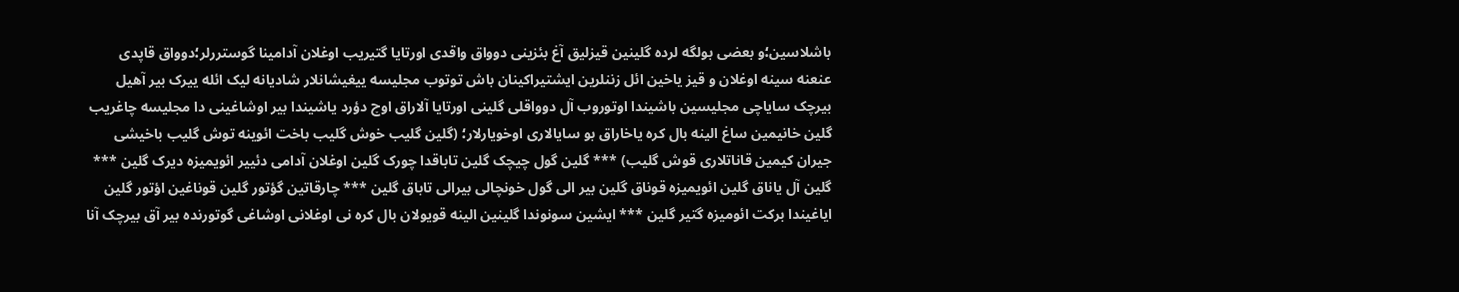باشلاسین؛و بعضی بولگه لرده گلینین قیزلیق آغ بئزینی دوواق واقدی اورتایا گتیریب اوغلان آدامینا گوستررلر؛دوواق قاپدی عنعنه سینه اوغلان و قیز یاخین ائل زننلرین ایشتیراکینان باش توتوب مجلیسه ییغیشانلار شادیانه لیک ائله ییرک بیر آهیل بیرچک سایاچی مجلیسین باشیندا اوتوروب آل دوواقلی گلینی اورتایا آلاراق اوچ دؤرد یاشیندا بیر اوشاغینی دا مجلیسه چاغریب گلین خانیمین ساغ الینه بال کره یاخاراق بو سایالاری اوخویارلار؛ (گلین گلیب خوش گلیب باخت ائوینه توش گلیب باخیشی جیران کیمین قاناتلاری قوش گلیب) *** گلین گول چیچک گلین تاباقدا چورک گلین اوغلان آدامی دئییر ائویمیزه دیرک گلین *** گلین آل یاناق گلین ائویمیزه قوناق گلین بیر الی گول خونچالی بیرالی تاباق گلین *** چارقاتین گؤتور گلین قوناغین اؤتور گلین ایاغیندا برکت ائومیزه گتیر گلین *** ایشین سونوندا گلینین الینه قویولان بال کره نی اوغلانی اوشاغی گوتورنده بیر آق بیرچک آنا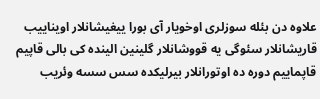علاوه دن بئله سوزلری اوخویار آی بورا ییغیشانلار اویناییب قاریشانلار سئوگی یه قووشانلار گلینین الینده کی بالی قاپیم قاپماییم دوره ده اوتورانلار بیرلیکده سس سسه وئریب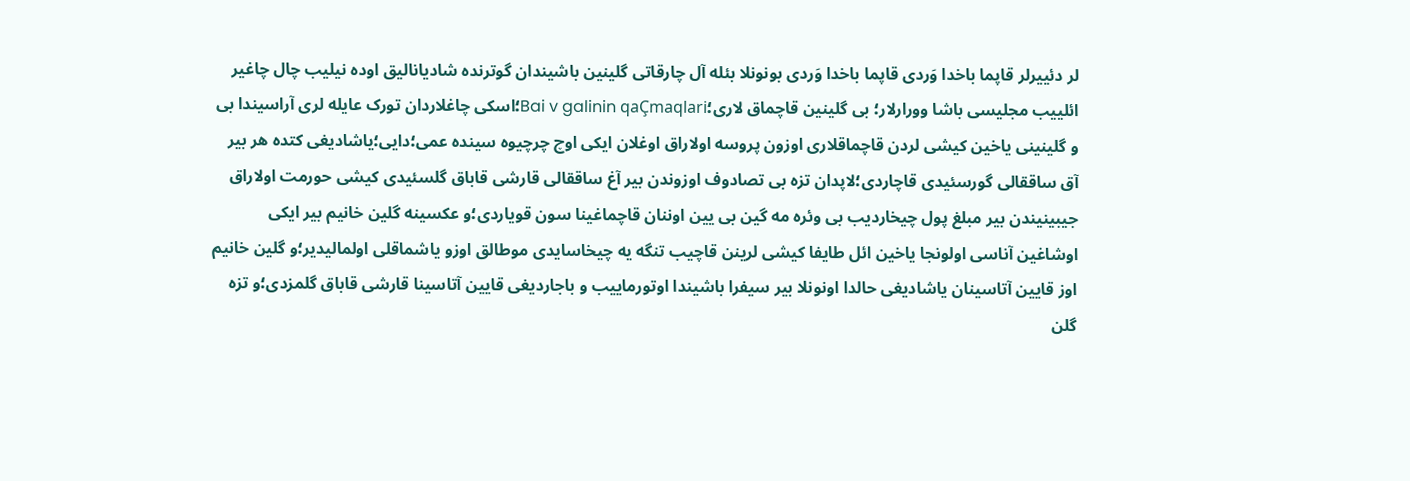لر دئییرلر قاپما باخدا وَردی قاپما باخدا وَردی بونونلا بئله آل چارقاتی گلینین باشیندان گوترنده شادیانالیق اوده نیلیب چال چاغیر ائلییب مجلیسی باشا وورارلار؛ بی گلینین قاچماق لاری؛Bai v galinin qaÇmaqlari؛اسکی چاغلاردان تورک عایله لری آراسیندا بی و گلینینی یاخین کیشی لردن قاچماقلاری اوزون پروسه اولاراق اوغلان ایکی اوچ چرچیوه سینده عمی؛دایی؛یاشادیغی کتده هر بیر آق ساققالی گورسئیدی قاچاردی؛لاپدان تزه بی تصادوف اوزوندن بیر آغ ساققالی قارشی قاباق گلسئیدی کیشی حورمت اولاراق جیبینیندن بیر مبلغ پول چیخاردیب بی وئره مه گین بی یین اوننان قاچماغینا سون قویاردی؛و عکسینه گلین خانیم بیر ایکی اوشاغین آناسی اولونجا یاخین ائل طایفا کیشی لرینن قاچیب تنگه یه چیخاسایدی موطالق اوزو یاشماقلی اولمالیدیر؛و گلین خانیم اوز قایین آتاسینان یاشادیغی حالدا اونونلا بیر سیفرا باشیندا اوتورماییب و باجاردیغی قایین آتاسینا قارشی قاباق گلمزدی؛و تزه گلن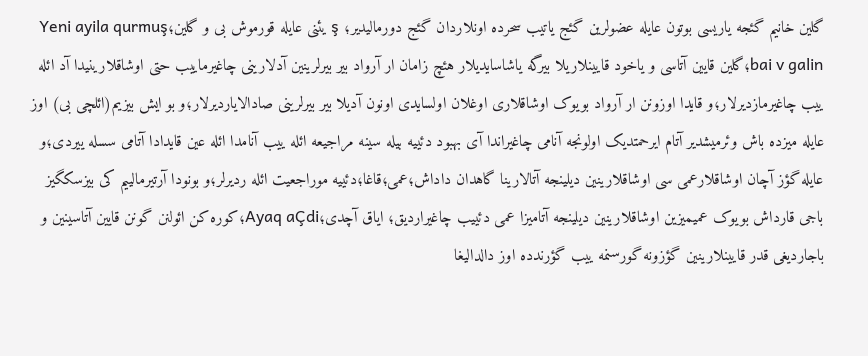گلین خانیم گئجه یاریسی بوتون عایله عضولرین گئج یاتیب سحرده اونلاردان گئج دورمالیدیر؛ ş یئنی عایله قورموش بی و گلین؛Yeni ayila qurmuş bai v galin؛گلین قایین آتاسی و یاخود قایینلاریلا بیرگه یاشاسایدیلار هئچ زامان ار آرواد بیر بیرلرینین آدلارینی چاغیرماییب حتی اوشاقلارینیدا آد ائله ییب چاغیرمازدیرلار؛و قایدا اوزونن ار آرواد بویوک اوشاقلاری اوغلان اولسایدی اونون آدیلا بیر بیرلرینی صادالایاردیرلار؛و بو ایش بیزیم(ائلچی بی) اوز عایله میزده باش وئرمیشدیر آتام ایرحمتدیک اولونجه آنامی چاغیراندا آی بهبود دئییه بیله سینه مراجیعه ائله ییب آنامدا ائله عین قایدادا آتامی سسله ییردی؛و عایله گؤز آچان اوشاقلارعمی سی اوشاقلارینین دیلینجه آتالارینا گاهدان داداش؛عمی؛قاغا؛دئییه موراجعیت ائله ردیرلر؛و بونودا آرتیرمالییم کی بیزسکگیز باجی قارداش بویوک عمیمیزین اوشاقلارینین دیلینجه آتامیزا عمی دئییب چاغیراردیق؛ ایاق آچدی؛Ayaq aÇdi؛کوره کن ائولنن گونن قایین آتاسینین و باجاردیغی قدر قایینلارینین گؤزونه گورسنمه ییب گؤرندده اوز دالدالیغا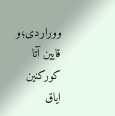ووراردی؛و قایین آتا کورکنین ایاق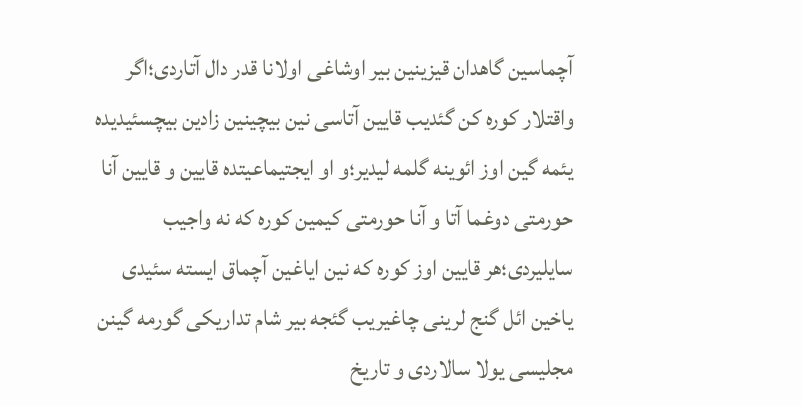آچماسین گاهدان قیزینین بیر اوشاغی اولانا قدر دال آتاردی؛اگر واقتلار کوره کن گئدیب قایین آتاسی نین بیچینین زادین بیچسئیدیده یئمه گین اوز ائوینه گلمه لیدیر؛و او ایجتیماعیتده قایین و قایین آنا حورمتی دوغما آتا و آنا حورمتی کیمین کوره که نه واجیب سایلیردی؛هر قایین اوز کوره که نین ایاغین آچماق ایسته سئیدی یاخین ائل گنج لرینی چاغیریب گئجه بیر شام تداریکی گورمه گینن مجلیسی یولا سالاردی و تاریخ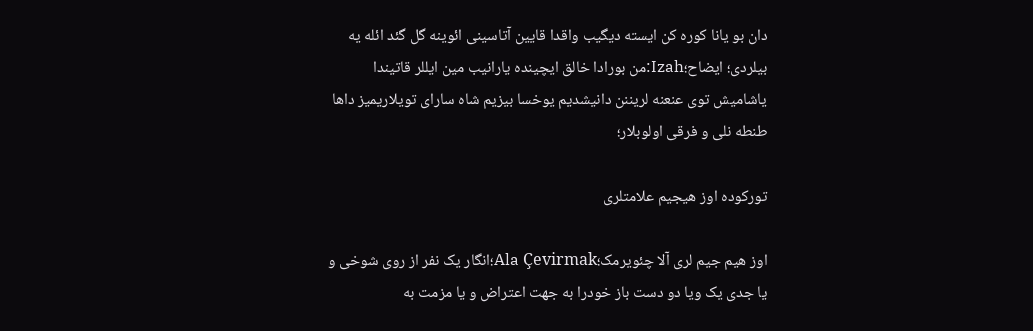دان بو یانا کوره کن ایسته دیگیب واقدا قایین آتاسینی ائوینه گل گئد ائله یه بیلردی؛ ایضاح؛Izah:من بورادا خالق ایچینده یارانیب مین ایللر قاتیندا یاشامیش توی عنعنه لریننن دانیشدیم یوخسا بیزیم شاه سارای تویلاریمیز داها طنطه نلی و فرقی اولوبلار؛

تورکوده اوز هیجیم علامتلری

اوز هیم جیم لری آلا چئویرمک؛Ala Çevirmak؛انگار یک نفر از روی شوخی و یا جدی یک ویا دو دست باز خودرا به جهت اعتراض و یا مزمت به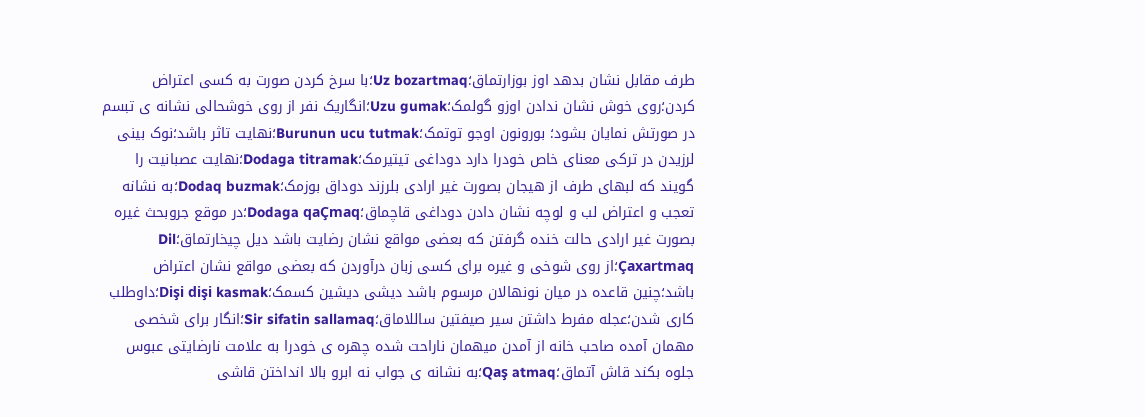طرف مقابل نشان بدهد اوز بوزارتماق؛Uz bozartmaq؛با سرخ کردن صورت به کسی اعتراض کردن؛روی خوش نشان ندادن اوزو گولمک؛Uzu gumak؛انگاریک نفر از روی خوشحالی نشانه ی تبسم در صورتش نمایان بشود؛ بورونون اوجو توتمک؛Burunun ucu tutmak؛نهایت تاثر باشد؛نوک بینی لرزیدن در ترکی معنای خاص خودرا دارد دوداغی تیتیرمک؛Dodaga titramak؛نهایت عصبانیت را گویند که لبهای طرف از هیجان بصورت غیر ارادی بلرزند دوداق بوزمک؛Dodaq buzmak؛به نشانه تعجب و اعتراض لب و لوچه نشان دادن دوداغی قاچماق؛Dodaga qaÇmaq؛در موقع جروبحث غیره بصورت غیر ارادی حالت خنده گرفتن که بعضی مواقع نشان رضایت باشد دیل چیخارتماق؛Dil Çaxartmaq؛از روی شوخی و غیره برای کسی زبان درآوردن که بعضی مواقع نشان اعتراض باشد؛چنین قاعده در میان نونهالان مرسوم باشد دیشی دیشین کسمک؛Dişi dişi kasmak؛داوطلب کاری شدن؛عجله مفرط داشتن سیر صیفتین ساللاماق؛Sir sifatin sallamaq؛انگار برای شخصی مهمان آمده صاحب خانه از آمدن میهمان ناراحت شده چهره ی خودرا به علامت نارضایتی عبوس جلوه بکند قاش آتماق؛Qaş atmaq؛به نشانه ی جواب نه ابرو بالا انداختن قاشی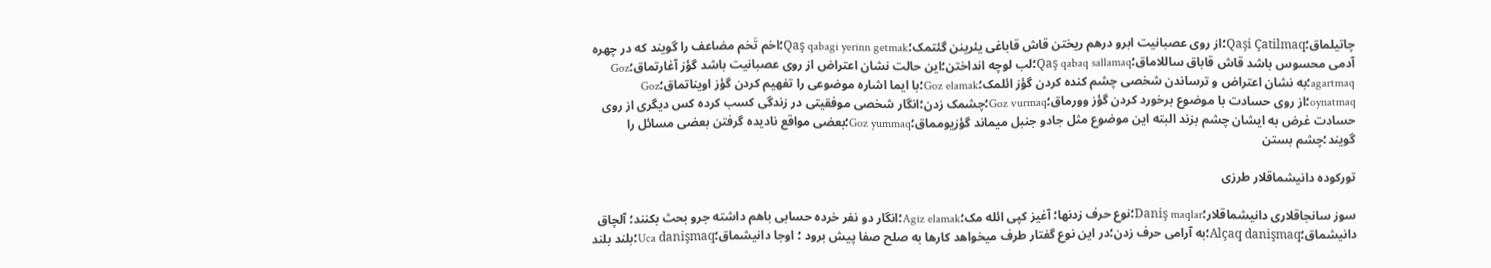چاتیلماق؛Qaşi Çatilmaq؛از روی عصبانیت ابرو درهم ریختن قاش قاباغی یئرینن گئتمک؛Qaş qabagi yerinn getmak؛اخم تَخم مضاعف را گویند که در چهره آدمی محسوس باشد قاش قاباق ساللاماق؛Qaş qabaq sallamaq؛لب لوچه انداختن؛این حالت نشان اعتراض از روی عصبانیت باشد گؤز آغارتماق؛Goz agartmaq؛به نشان اعتراض و ترساندن شخصی چشم کنده کردن گؤز ائلمک؛Goz elamak؛با ایما اشاره موضوعی را تفهیم کردن گؤز اویناتماق؛Goz oynatmaq؛از روی حسادت با موضوع برخورد کردن گؤز وورماق؛Goz vurmaq؛چشمک زدن؛انگار شخصی موفقیتی در زندگی کسب کرده کس دیگری از روی حسادت غرض به ایشان چشم بزند البته این موضوع مثل جادو جنبل میماند گؤزیومماق؛Goz yummaq؛بعضی مواقع نادیده گرفتن بعضی مسائل را گویند؛چشم بستن

تورکوده دانیشماقلار طرزی

سوز سانجاقلاری دانیشماقلار؛Daniş maqlar؛نوع حرف زدنها؛ آغیز کپی ائله مک؛Agiz elamak؛انگار دو نفر خرده حسابی باهم داشته جرو بحث بکنند؛ آلچاق دانیشماق؛Alçaq danişmaq؛به آرامی حرف زدن؛در این نوع گفتار طرف میخواهد کارها به صلح صفا پیش برود ؛ اوجا دانیشماق؛Uca danişmaq؛بلند بلند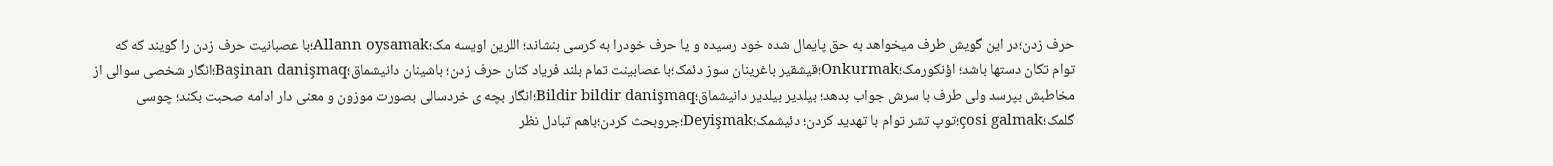حرف زدن؛در این گویش طرف میخواهد به حق پایمال شده خود رسیده و یا حرف خودرا به کرسی بنشاند؛ اللرین اویسه مک؛Allann oysamak؛با عصبانیت حرف زدن را گویند که که توام تکان دستها باشد؛ اؤنکورمک؛Onkurmak؛قیشقیر باغرینان سوز دئمک؛با عصابینت تمام بلند فریاد کنان حرف زدن؛ باشینان دانیشماق؛Başinan danişmaq؛انگار شخصی سوالی از مخاطبش بپرسد ولی طرف با سرش جواب بدهد؛ بیلدیر بیلدیر دانیشماق؛Bildir bildir danişmaq؛انگار بچه ی خردسالی بصورت موزون و معنی دار ادامه صحبت بکند؛ چوسی گلمک؛çosi galmak؛توپ تشر توام با تهدید کردن؛ دئیشمک؛Deyişmak؛جروبحث کردن؛باهم تبادل نظر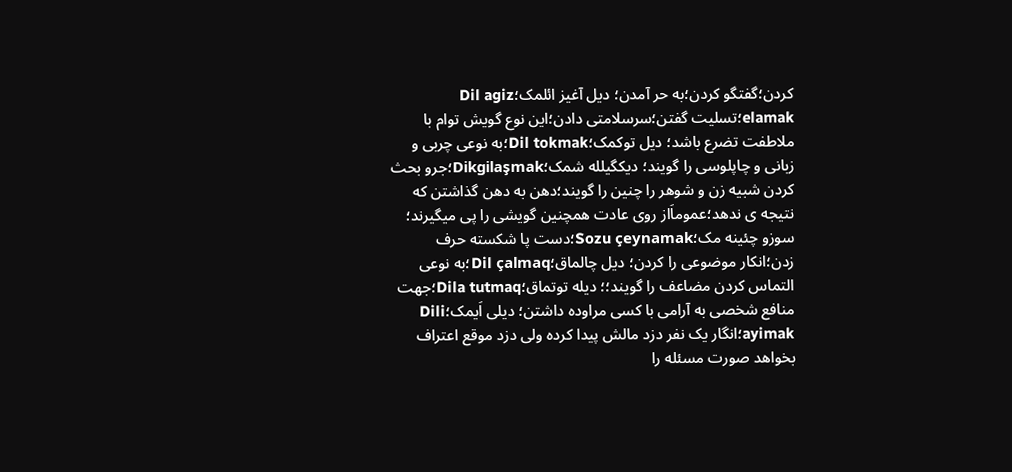کردن؛گفتگو کردن؛به حر آمدن؛ دیل آغیز ائلمک؛Dil agiz elamak؛تسلیت گفتن؛سرسلامتی دادن؛این نوع گویش توام با ملاطفت تضرع باشد؛ دیل توکمک؛Dil tokmak؛به نوعی چربی و زبانی و چاپلوسی را گویند؛ دیکگیلله شمک؛Dikgilaşmak؛جرو بحث کردن شبیه زن و شوهر را چنین را گویند؛دهن به دهن گذاشتن که نتیجه ی ندهد؛عموماَاز روی عادت همچنین گویشی را پی میگیرند؛ سوزو چئینه مک؛Sozu çeynamak؛دست پا شکسته حرف زدن؛انکار موضوعی را کردن؛ دیل چالماق؛Dil çalmaq؛به نوعی التماس کردن مضاعف را گویند؛؛ دیله توتماق؛Dila tutmaq؛جهت منافع شخصی به آرامی با کسی مراوده داشتن؛ دیلی اَیمک؛Dili ayimak؛انگار یک نفر دزد مالش پیدا کرده ولی دزد موقع اعتراف بخواهد صورت مسئله را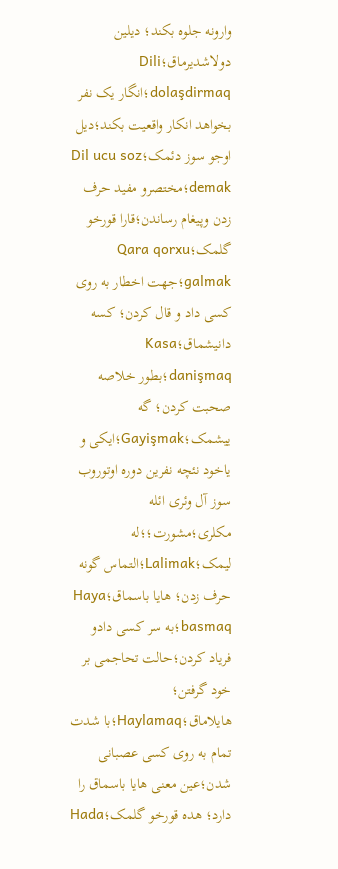وارونه جلوه بکند؛ دیلین دولاشدیرماق؛Dili dolaşdirmaq؛انگار یک نفر بخواهد انکار واقعیت بکند؛دیل اوجو سوز دئمک؛Dil ucu soz demak؛مختصرو مفید حرف زدن وپیغام رساندن؛قارا قورخو گلمک؛Qara qorxu galmak؛جهت اخطار به روی کسی داد و قال کردن؛ کسه دانیشماق؛Kasa danişmaq؛بطور خلاصه صحبت کردن؛ گه ییشمک؛Gayişmak؛ایکی و یاخود نئچه نفرین دوره اوتوروب سوز آل وئری ائله مکلری؛مشورت؛؛له لیمک؛Lalimak؛التماس گونه حرف زدن؛ هایا باسماق؛Haya basmaq؛به سر کسی دادو فریاد کردن؛حالت تحاجمی بر خود گرفتن؛ هایلاماق؛Haylamaq؛با شدت تمام به روی کسی عصبانی شدن؛عین معنی هایا باسماق را دارد؛ هده قورخو گلمک؛Hada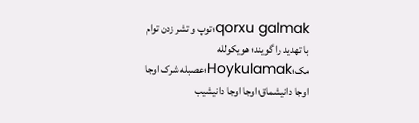qorxu galmak؛توپ و تشر زدن توام با تهدید را گویند؛ هویکولله مک؛Hoykulamak؛عصبله شرک اوجا اوجا دانیشماق؛اوجا اوجا دانیشیب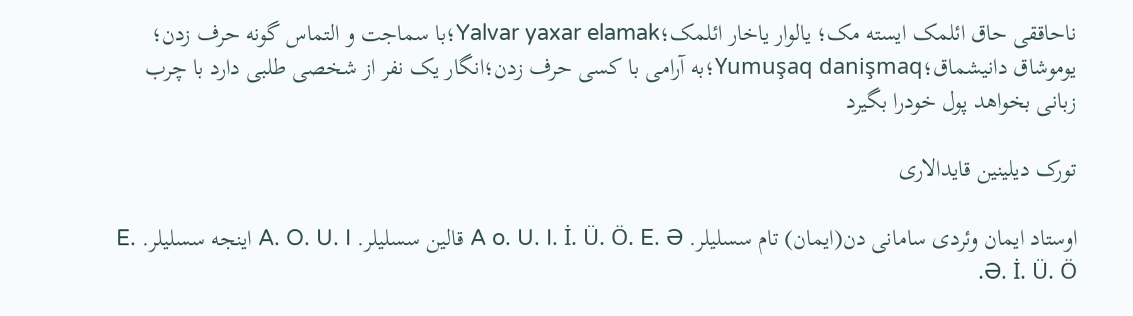ناحاققی حاق ائلمک ایسته مک؛ یالوار یاخار ائلمک؛Yalvar yaxar elamak؛با سماجت و التماس گونه حرف زدن؛ یوموشاق دانیشماق؛Yumuşaq danişmaq؛به آرامی با کسی حرف زدن؛انگار یک نفر از شخصی طلبی دارد با چرب زبانی بخواهد پول خودرا بگیرد

تورک دیلینین قایدالاری

اوستاد ایمان وئردی سامانی دن(ایمان) تام سسلیلر. A o. U. I. İ. Ü. Ö. E. Ə قالین سسلیلر. A. O. U. I اینجه سسلیلر. E. Ə. İ. Ü. Ö.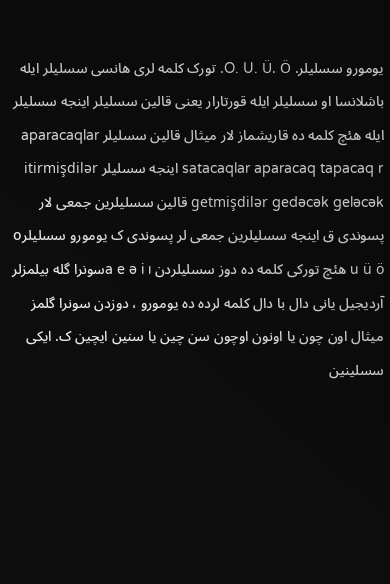یومورو سسلیلر. O. U. Ü. Ö. تورک کلمه لری هانسی سسلیلر ایله باشلانسا او سسلیلر ایله قورتارار یعنی قالین سسلیلر اینجه سسلیلر ایله هئچ کلمه ده قاریشماز لار میثال قالین سسلیلر aparacaqlar satacaqlar aparacaq tapacaq r اینجه سسلیلر itirmişdilər getmişdilər gedəcək geləcək قالین سسلیلرین جمعی لار پسوندی ق اینجه سسلیلرین جمعی لر پسوندی ک یومورو سسلیلرo u ü ö هئچ تورکی کلمه ده دوز سسلیلردن a e ə i ıسونرا گله بیلمزلر آردیجیل یانی دال با دال کلمه لرده ده یومورو ، دوزدن سونرا گلمز میثال اون چون یا اونون اوچون سن چین یا سنین ایچین ک. ایکی سسلینین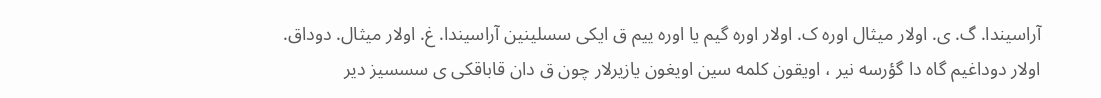آراسیندا. گ. ی. اولار میثال اوره ک. اولار اوره گیم یا اوره ییم ق ایکی سسلینین آراسیندا. غ. اولار میثال. دوداق. اولار دوداغیم گاه دا گؤرسه نیر ، اویقون کلمه سین اویغون یازیرلار چون ق دان قاباقکی ی سسسیز دیر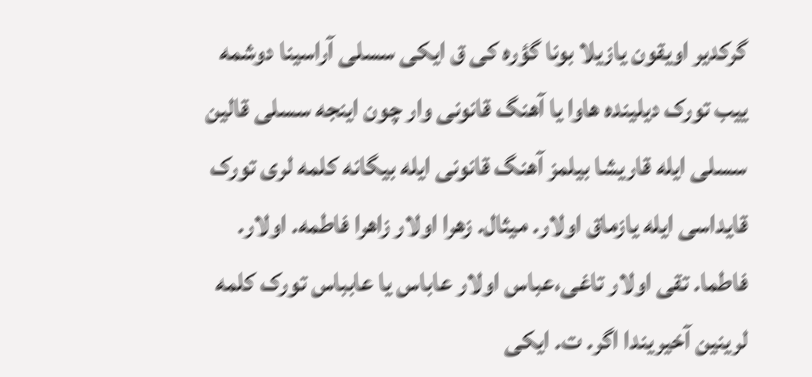گرکدیر اویقون یازیلا بونا گؤره کی ق ایکی سسلی آراسینا دوشمه ییب تورک دیلینده هاوا یا آهنگ قانونی وار چون اینجه سسلی قالین سسلی ایله قاریشا بیلمز آهنگ قانونی ایله بیگانه کلمه لری تورک قایداسی ایله یازماق اولار. میثال. زهرا اولار زاهرا فاطمه. اولار. فاطما. تقی اولار تاغی،عباس اولار عاباس یا عابباس تورک کلمه لرینین آخیریندا اگر. ت. ایکی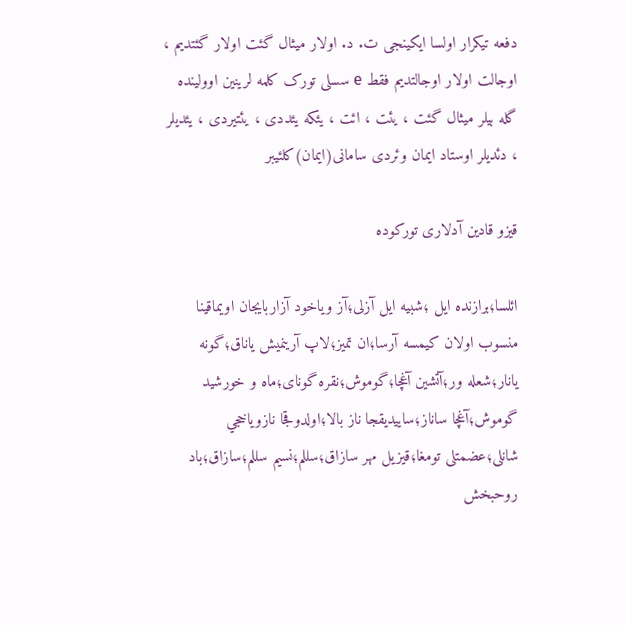دفعه تیکرار اولسا ایکینجی ت. د. اولار میثال گئت اولار گئتدیم ، اوجالت اولار اوجالتدیم فقط e سسلی تورک کلمه لرینین اوولینده گله بیلر میثال گئت ، یئت ، ائت ، یئکه یئددی ، یئتیردی ، یئدیلر ، دئدیلر اوستاد ایمان وئردی سامانی(ایمان)کلئیبر

قیزو قادین آدلاری تورکوده

ائلسا؛برازنده ايل ؛شبیه ایل آزلی؛آز وياخود آزاربايجان اويماقينا منسوب اولان كيمسه آرسا؛ان تمیز؛لاپ آرینمیش یاناق؛گونه يانار؛شعله ور؛آتشين آغچا؛گوموش؛نقره گونای؛ماه و خورشيد گوموش؛آغچا ساناز؛ساييديقجا ناز بالا؛اولدوقجا نازوياخجي شانلی؛عضمتلی تومغا؛قیزیل مهر سازاق؛سللم؛نسیم سللم؛سازاق؛باد روحبخش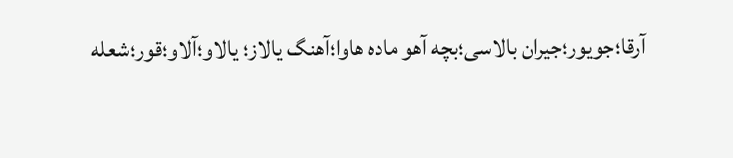آرقا؛جویور؛جیران بالاسی؛بچه آهو ماده هاوا؛آهنگ یالاز؛ يالاو؛آلاو؛قور؛شعله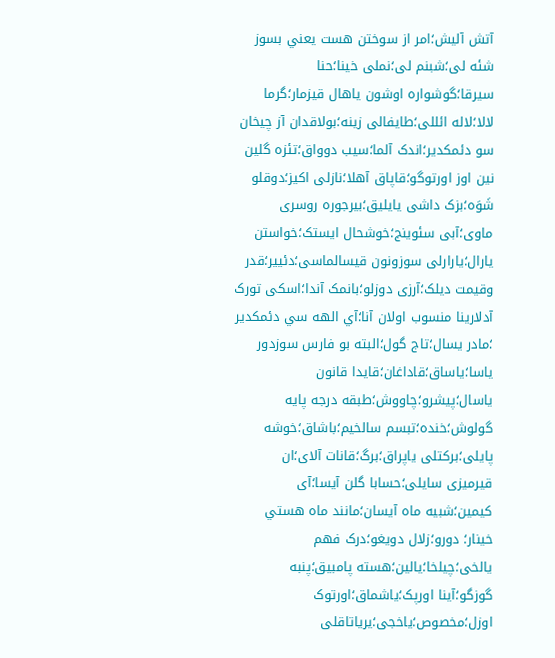آتش آلیش؛امر از سوختن هست يعني بسوز شئه لی؛شبنم لی؛نملی خینا؛حنا سیرقا؛گوشواره اوشون یاهال قیزمار؛گرما لالا؛لاله ائللی؛طایفالی زینه؛بولاقدان آز چيخان سو دئمكدير؛اندک آلما؛سیب دوواق؛تئزه گلين نين اوز اورتوگو؛قاپاق آهلا؛نازلی اکیز؛دوقلو شَوَه؛بزک داشی یایلیق؛بیرجوره روسری ماوی؛آبی سئوینج؛خوشحال ایستک؛خواستن یارال؛یارارلی سوزونون قیسالماسی؛دئيير؛قدر وقيمت دیلک؛آرزی دوزلو؛بانمک آندا؛اسکی تورک آدلارینا منسوب اولان آنا؛آي الهه سي دئمكدير ؛مادر یسال؛تاج گول؛البته بو فارس سوزدور یاسا؛ياساق؛قاداغان؛قایدا قانون یاسال؛پیشرو؛چاووش؛طبقه درجه پایه گولوش؛خنده؛تبسم سالخیم؛باشاق؛خوشه پایلی؛برکتلی یاپراق؛برگ؛قانات آلای؛ان قیرمیزی سایلی؛حسابا گلن آیسا؛آی کیمین؛شبیه ماه آيسان؛مانند ماه هستي خینار؛ دورو؛زلال دویغو؛درک فهم یالخی؛چيلخا؛يالين؛هسته پامبیق؛پنبه گوزگو؛آینا اورپک؛یاشماق؛اورتوک اوزل؛مخصوص؛یاخجی؛یریاتاقلی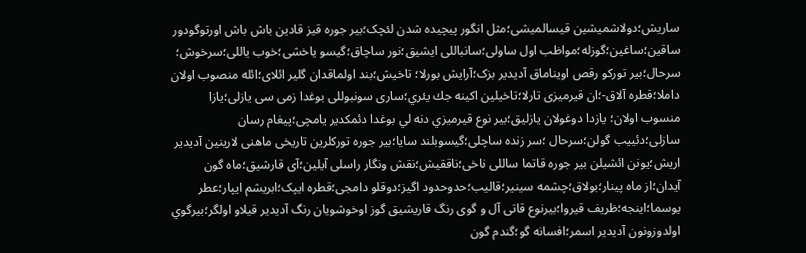ساریش؛دولاشمیشین قیسالمیشی؛مثل انگور پیچیده شدن لئچک؛بیر جوره قيز قادين باش باش اورتوگودور ساقین؛ساغين؛گوزله؛مواظب اول ساولی؛سانباللی ایشیق؛نور ساچاق؛گیسو یاخشی؛خوب یاللی؛سرخوش؛ سرحال؛بیر تورکو رقص اويناماق آديدير بزک؛آرایش بورلا؛ تاخیش؛بند اولماقدان گلیر ائلای؛ائله منصوب اولان داملا؛قطره آلاق-؛ان قیرمیزی تارلا؛تاخيلين اكينه جك يئري؛ساری سونبوللی بوغدا زمی سی یازلی؛یازا منسوب اولان؛ یازدا دوغولان یازلیق؛بير نوع قيرميزي دنه لي بوغدا دئمكدير یامچی؛پيغام رسان سازلی؛دئیيب گولن؛سرحال ؛سر زنده ساچلی؛گیسوبلند سایا؛بیر جوره تورکلرین تاریخی ماهنی لارینین آدیدیر اریش؛یونن ائشیلن بیر جوره قاتما ساللی ناخی؛ناققیش؛نقش ونگار راسلی آیلین؛آی قارشیق؛ماه گون آیدان؛از ماه پینار؛بولاق؛چشمه سینیر؛قالیب؛حدوحدود اگیز؛دوقلو دامجی؛قطره ایپک؛ابریشم ایپار؛عطر یوسما؛اینجه؛ظریف قیروا؛بیرنوع قاتی آل و گوی رنگ قاريشيق گوز اوخوشويان رنگ آدیدیر قیلاو اولگر؛بيرگوي اولدوزونون آديدير اسمر؛افسانه گو؛گندم گون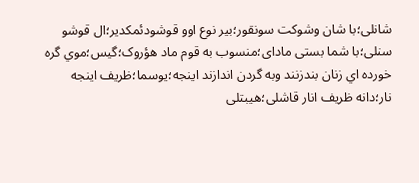شانلی؛با شان وشوكت سونقور؛بير نوع اوو قوشودئمكدير؛ال قوشو سنلی؛با شما بستی مادای؛منسوب به قوم ماد هؤروک؛گیس؛موي گره خورده اي زنان بندزنند وبه گردن اندازند اینجه؛يوسما؛ظریف اینجه نار؛دانه ظريف انار قاشلی؛هیبتلی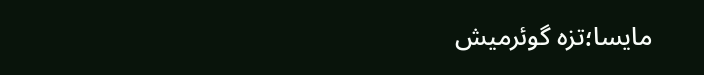مایسا؛تزه گوئرمیش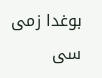بوغدا زمی سی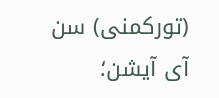(تورکمنی) سن آی آیشن؛